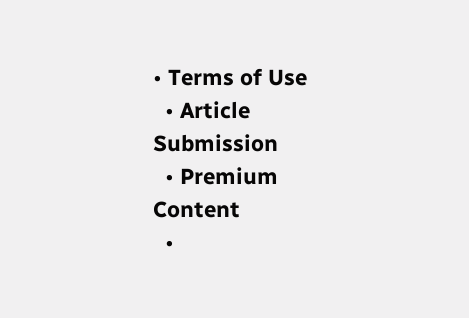• Terms of Use
  • Article Submission
  • Premium Content
  •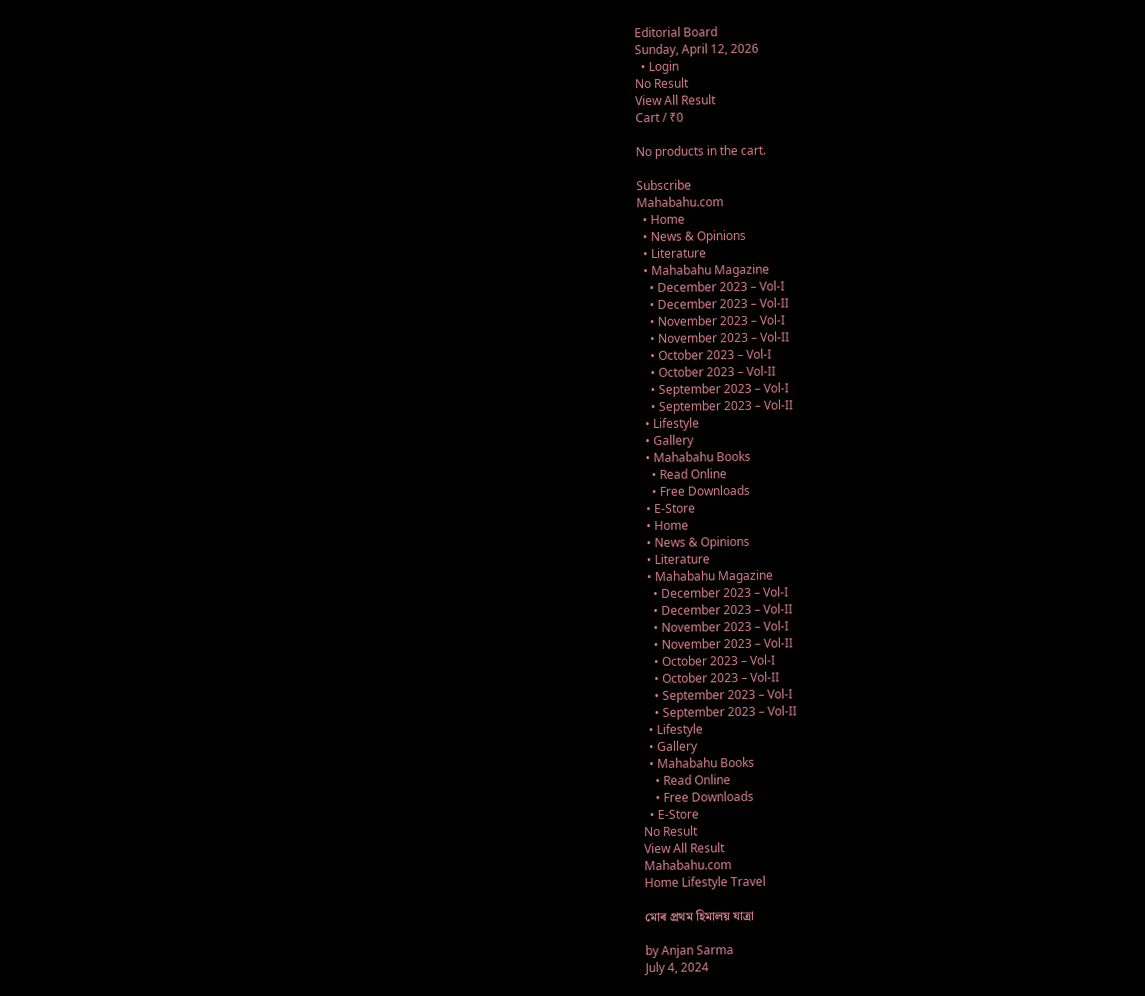Editorial Board
Sunday, April 12, 2026
  • Login
No Result
View All Result
Cart / ₹0

No products in the cart.

Subscribe
Mahabahu.com
  • Home
  • News & Opinions
  • Literature
  • Mahabahu Magazine
    • December 2023 – Vol-I
    • December 2023 – Vol-II
    • November 2023 – Vol-I
    • November 2023 – Vol-II
    • October 2023 – Vol-I
    • October 2023 – Vol-II
    • September 2023 – Vol-I
    • September 2023 – Vol-II
  • Lifestyle
  • Gallery
  • Mahabahu Books
    • Read Online
    • Free Downloads
  • E-Store
  • Home
  • News & Opinions
  • Literature
  • Mahabahu Magazine
    • December 2023 – Vol-I
    • December 2023 – Vol-II
    • November 2023 – Vol-I
    • November 2023 – Vol-II
    • October 2023 – Vol-I
    • October 2023 – Vol-II
    • September 2023 – Vol-I
    • September 2023 – Vol-II
  • Lifestyle
  • Gallery
  • Mahabahu Books
    • Read Online
    • Free Downloads
  • E-Store
No Result
View All Result
Mahabahu.com
Home Lifestyle Travel

মোৰ প্ৰথম হিমালয় যাত্ৰা

by Anjan Sarma
July 4, 2024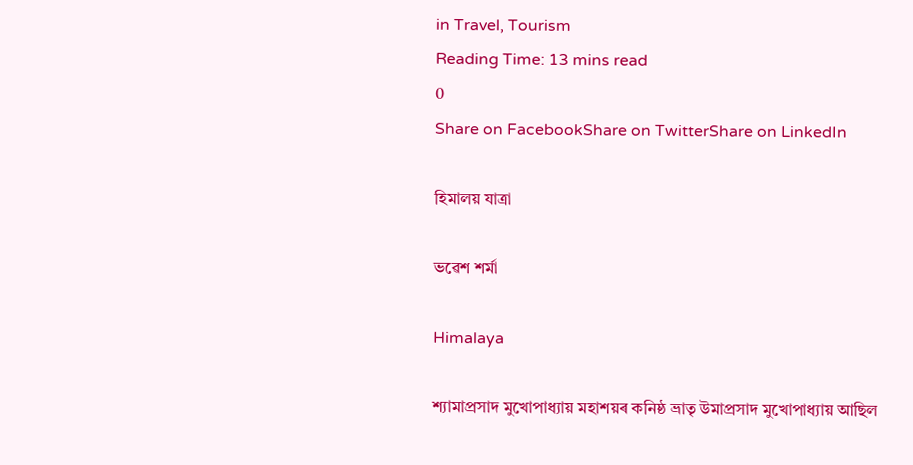in Travel, Tourism
Reading Time: 13 mins read
0
Share on FacebookShare on TwitterShare on LinkedIn

হিমালয় যাত্ৰা

ভৱেশ শৰ্মা

Himalaya

শ্যামাপ্ৰসাদ মুখোপাধ্যায় মহাশয়ৰ কনিষ্ঠ ভ্ৰাতৃ উমাপ্ৰসাদ মুখোপাধ্যায় আছিল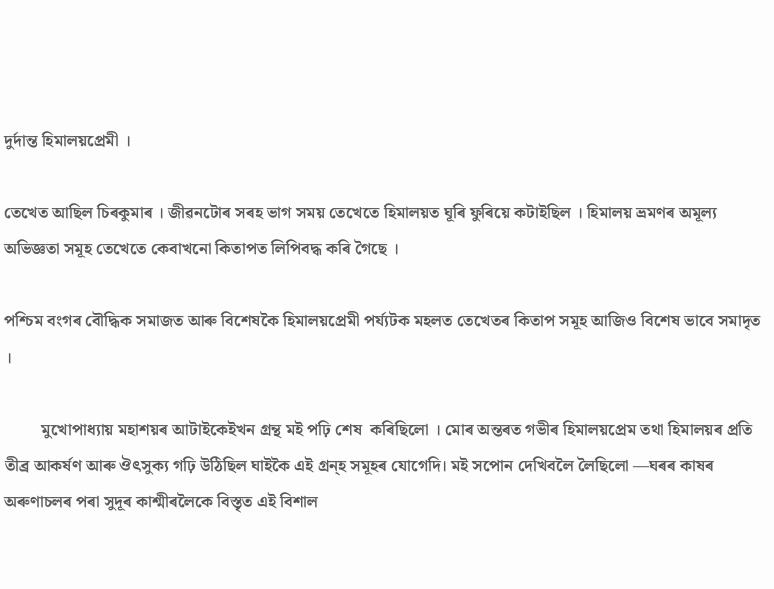দুৰ্দান্ত হিমালয়প্ৰেমী ।

তেখেত আছিল চিৰকুমাৰ । জীৱনটোৰ সৰহ ভাগ সময় তেখেতে হিমালয়ত ঘূৰি ফুৰিয়ে কটাইছিল । হিমালয় ভ্ৰমণৰ অমূল্য অভিজ্ঞতা সমূহ তেখেতে কেবাখনো কিতাপত লিপিবদ্ধ কৰি গৈছে ।

পশ্চিম বংগৰ বৌদ্ধিক সমাজত আৰু বিশেষকৈ হিমালয়প্ৰেমী পৰ্য্যটক মহলত তেখেতৰ কিতাপ সমূহ আজিও বিশেষ ভাবে সমাদৃত ।

         মুখোপাধ্যায় মহাশয়ৰ আটাইকেইখন গ্ৰন্থ মই পঢ়ি শেষ  কৰিছিলো । মোৰ অন্তৰত গভীৰ হিমালয়প্ৰেম তথা হিমালয়ৰ প্ৰতি তীব্ৰ আকৰ্ষণ আৰু ঔৎসুক্য গঢ়ি উঠিছিল ঘাইকৈ এই গ্ৰন্হ সমূহৰ যোগেদি। মই সপোন দেখিবলৈ লৈছিলো —ঘৰৰ কাষৰ অৰুণাচলৰ পৰা সুদূৰ কাশ্মীৰলৈকে বিস্তৃত এই বিশাল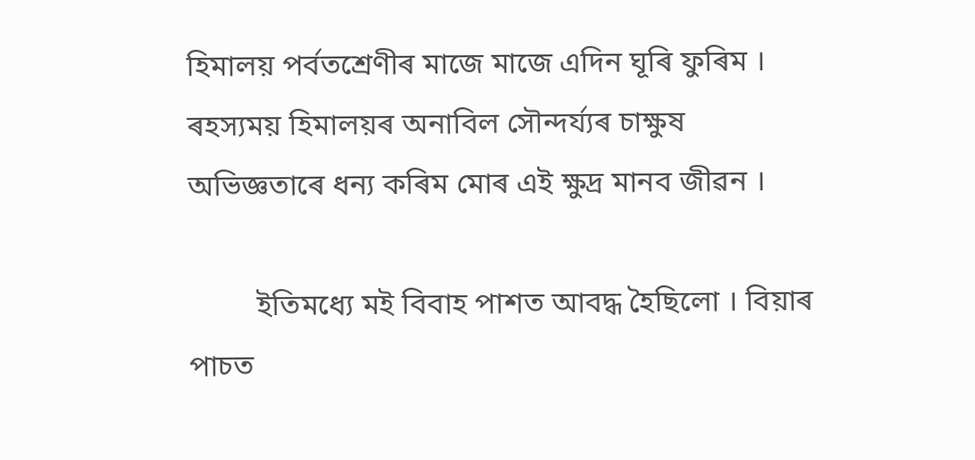হিমালয় পৰ্বতশ্ৰেণীৰ মাজে মাজে এদিন ঘূৰি ফুৰিম । ৰহস্যময় হিমালয়ৰ অনাবিল সৌন্দৰ্য্যৰ চাক্ষুষ অভিজ্ঞতাৰে ধন্য কৰিম মোৰ এই ক্ষুদ্ৰ মানব জীৱন ।

         ইতিমধ্যে মই বিবাহ পাশত আবদ্ধ হৈছিলো । বিয়াৰ পাচত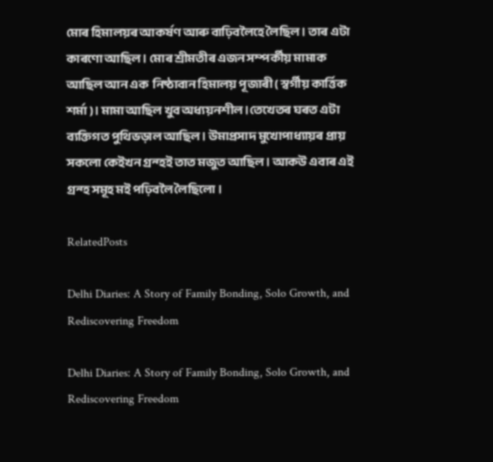মোৰ হিমালয়ৰ আকৰ্ষণ আৰু বাঢ়িবলৈহে লৈছিল । তাৰ এটা কাৰণো আছিল । মোৰ শ্ৰীমতীৰ এজন সম্পৰ্কীয় মামাক আছিল আন এক  নিষ্ঠাবান হিমালয় পূজাৰী ( স্বৰ্গীয় কাৰ্ত্তিক শৰ্মা ) । মামা আছিল খুব অধ্যয়নশীল ।তেখেতৰ ঘৰত এটা ব্যক্তিগত পুথিভড়াল আছিল। উমাপ্ৰসাদ মুখোপাধ্যায়ৰ প্ৰায় সকলো কেইখন গ্ৰন্হই তাত মজুত আছিল । আকউ এবাৰ এই গ্ৰন্হ সমূহ মই পঢ়িবলৈ লৈছিলো ।

RelatedPosts

Delhi Diaries: A Story of Family Bonding, Solo Growth, and Rediscovering Freedom

Delhi Diaries: A Story of Family Bonding, Solo Growth, and Rediscovering Freedom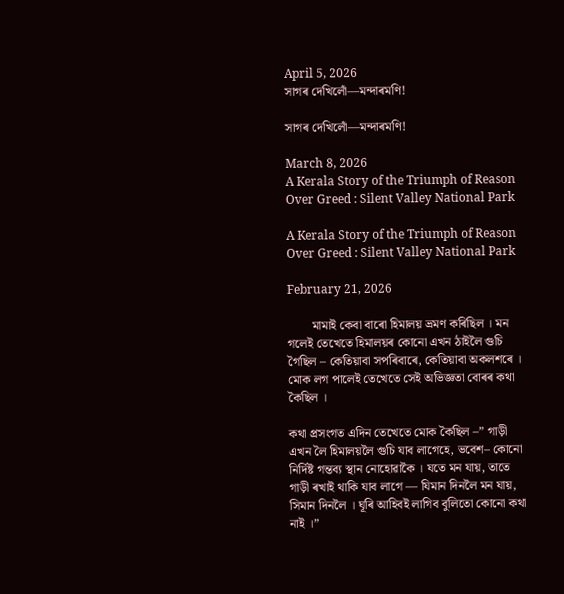April 5, 2026
সাগৰ দেখিলোঁ—মন্দাৰমণি!

সাগৰ দেখিলোঁ—মন্দাৰমণি!

March 8, 2026
A Kerala Story of the Triumph of Reason Over Greed : Silent Valley National Park

A Kerala Story of the Triumph of Reason Over Greed : Silent Valley National Park

February 21, 2026

        মামাই কেবা বাৰো হিমালয় ভ্ৰমণ কৰিছিল । মন গলেই তেখেতে হিমালয়ৰ কোনো এখন ঠাইলৈ গুচি গৈছিল – কেতিয়াবা সপৰিবাৰে, কেতিয়াবা অকলশৰে । মোক লগ পালেই তেখেতে সেই অভিজ্ঞতা বোৰৰ কথা কৈছিল ।

কথা প্ৰসংগত এদিন তেখেতে মোক কৈছিল –” গাড়ী এখন লৈ হিমালয়লৈ গুচি যাব লাগেহে, ভবেশ– কোনো নিৰ্দিষ্ট গন্তব্য স্থান নোহোৱাকৈ । যতে মন যায়, তাতে গাড়ী ৰখাই থাকি যাব লাগে — যিমান দিনলৈ মন যায়, সিমান দিনলৈ । ঘূৰি আহিবই লাগিব বুলিতো কোনো কথা নাই ।”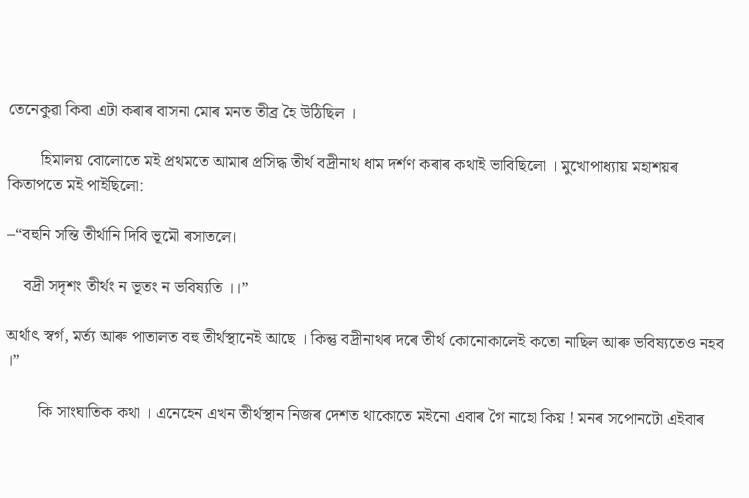তেনেকুৱা কিবা এটা কৰাৰ বাসনা মোৰ মনত তীব্ৰ হৈ উঠিছিল ।

        হিমালয় বোলোতে মই প্ৰথমতে আমাৰ প্ৰসিদ্ধ তীৰ্থ বদ্ৰীনাথ ধাম দৰ্শণ কৰাৰ কথাই ভাবিছিলো । মুখোপাধ্যায় মহাশয়ৰ কিতাপতে মই পাইছিলো:

–“বহুনি সন্তি তীৰ্থানি দিবি ভূমৌ ৰসাতলে।

    বদ্ৰী সদৃশং তীৰ্থং ন ভূতং ন ভবিষ্যতি ।।”

অৰ্থাৎ স্বৰ্গ, মৰ্ত্য আৰু পাতালত বহু তীৰ্থস্থানেই আছে । কিন্তু বদ্ৰীনাথৰ দৰে তীৰ্থ কোনোকালেই কতো নাছিল আৰু ভবিষ্যতেও নহব ।”

        কি সাংঘাতিক কথা । এনেহেন এখন তীৰ্থস্থান নিজৰ দেশত থাকোতে মইনো এবাৰ গৈ নাহো কিয় ! মনৰ সপোনটো এইবাৰ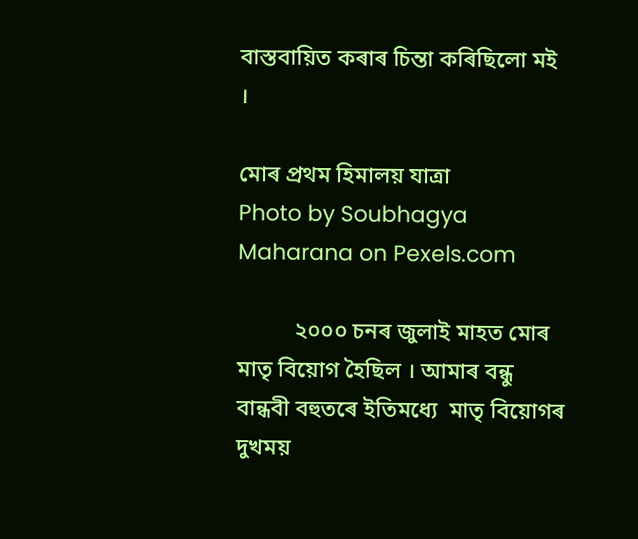বাস্তবায়িত কৰাৰ চিন্তা কৰিছিলো মই ।

মোৰ প্ৰথম হিমালয় যাত্ৰা
Photo by Soubhagya Maharana on Pexels.com

          ২০০০ চনৰ জুলাই মাহত মোৰ মাতৃ বিয়োগ হৈছিল । আমাৰ বন্ধু বান্ধবী বহুতৰে ইতিমধ্যে  মাতৃ বিয়োগৰ দুখময়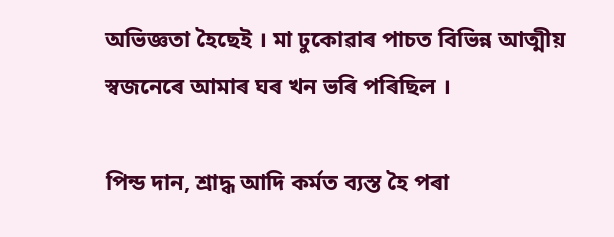অভিজ্ঞতা হৈছেই । মা ঢুকোৱাৰ পাচত বিভিন্ন আত্মীয় স্বজনেৰে আমাৰ ঘৰ খন ভৰি পৰিছিল ।

পিন্ড দান, শ্ৰাদ্ধ আদি কৰ্মত ব্যস্ত হৈ পৰা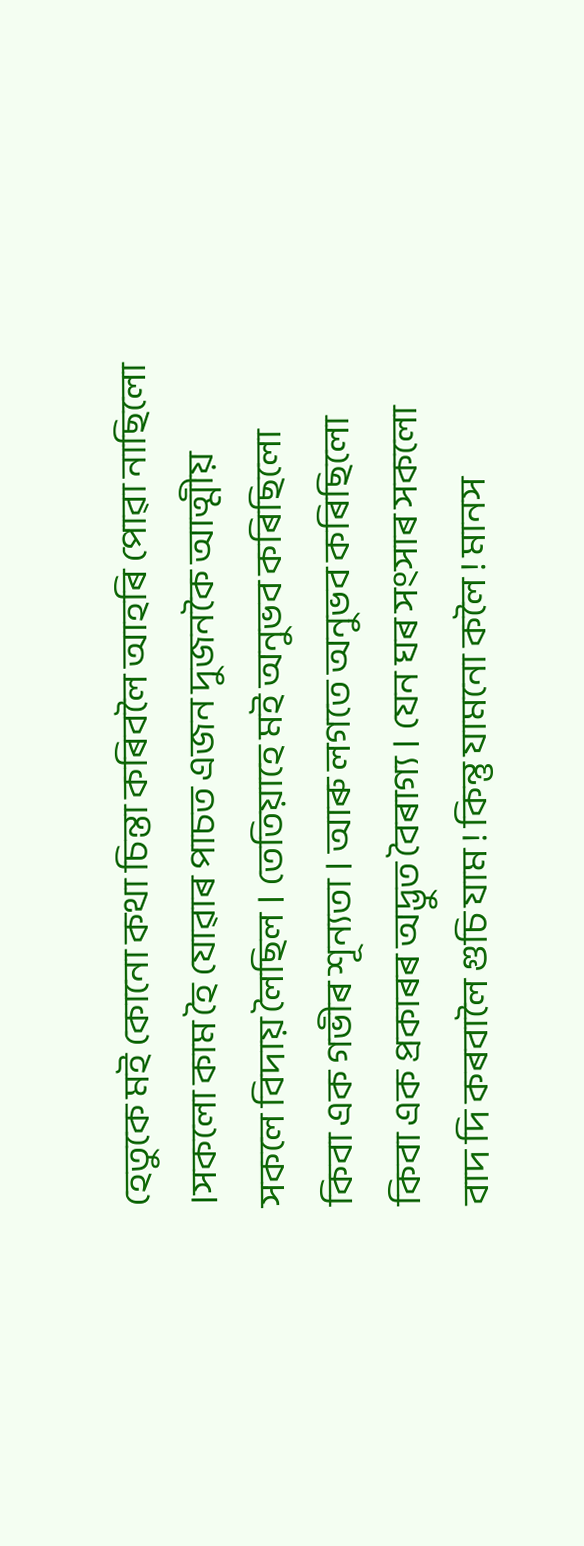হেতুকে মই কোনো কথা চিন্তা কৰিবলৈ আহৰি পোৱা নাছিলো ।সকলো কাম হৈ যোৱাৰ পাচত এজন দুজনকৈ আত্মীয় সকলে বিদায় লৈছিল । তেতিয়াহে মই অনুভব কৰিছিলো কিবা এক গভীৰ শূন্যতা । আৰু লগতে অনুভব কৰিছিলো কিবা এক প্ৰকাৰৰ অদ্ভুত বৈৰাগ্য । যেন ঘৰ সংসাৰ সকলো বাদ দি কৰবালৈ গুচি যাম ! কিন্তু যামনো কলৈ ! মানস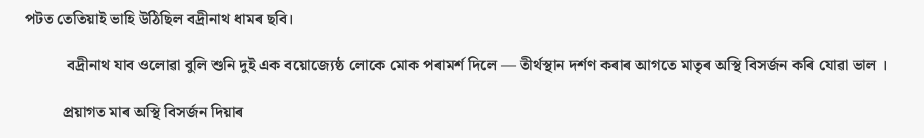পটত তেতিয়াই ভাহি উঠিছিল বদ্ৰীনাথ ধামৰ ছবি।

           বদ্ৰীনাথ যাব ওলোৱা বুলি শুনি দুই এক বয়োজ্যেষ্ঠ লোকে মোক পৰামৰ্শ দিলে — তীৰ্থস্থান দৰ্শণ কৰাৰ আগতে মাতৃৰ অস্থি বিসৰ্জন কৰি যোৱা ভাল ।

          প্ৰয়াগত মাৰ অস্থি বিসৰ্জন দিয়াৰ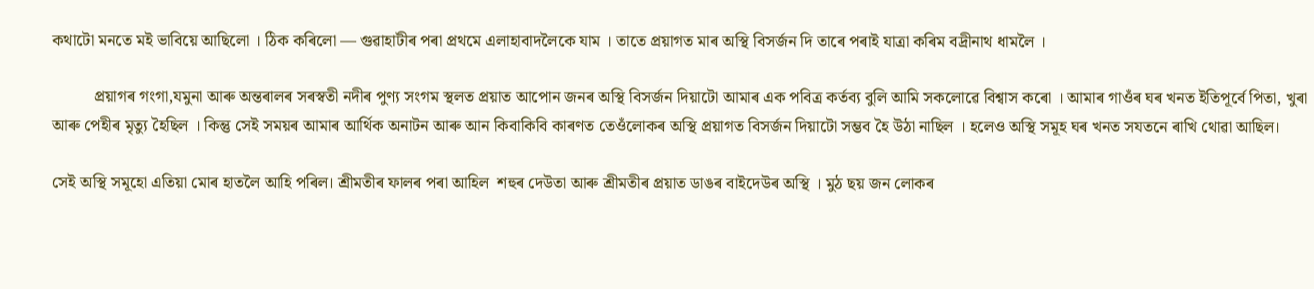কথাটো মনতে মই ভাবিয়ে আছিলো । ঠিক কৰিলো — গুৱাহাটীৰ পৰা প্ৰথমে এলাহাবাদলৈকে যাম । তাতে প্ৰয়াগত মাৰ অস্থি বিসৰ্জন দি তাৰে পৰাই যাত্রা কৰিম বদ্ৰীনাথ ধামলৈ ।

          প্ৰয়াগৰ গংগা,যমুনা আৰু অন্তৰালৰ সৰস্বতী নদীৰ পুণ্য সংগম স্থলত প্ৰয়াত আপোন জনৰ অস্থি বিসৰ্জন দিয়াটো আমাৰ এক পবিত্ৰ কৰ্তব্য বুলি আমি সকলোৱে বিশ্বাস কৰো । আমাৰ গাওঁৰ ঘৰ খনত ইতিপূৰ্বে পিতা, খুৰা আৰু পেহীৰ মৃত্যু হৈছিল । কিন্তু সেই সময়ৰ আমাৰ আৰ্থিক অনাটন আৰু আন কিবাকিবি কাৰণত তেওঁলোকৰ অস্থি প্ৰয়াগত বিসৰ্জন দিয়াটো সম্ভব হৈ উঠা নাছিল । হলেও অস্থি সমূহ ঘৰ খনত সযতনে ৰাখি থোৱা আছিল।

সেই অস্থি সমূহো এতিয়া মোৰ হাতলৈ আহি পৰিল। শ্ৰীমতীৰ ফালৰ পৰা আহিল  শহুৰ দেউতা আৰু শ্ৰীমতীৰ প্ৰয়াত ডাঙৰ বাইদেউৰ অস্থি । মুঠ ছয় জন লোকৰ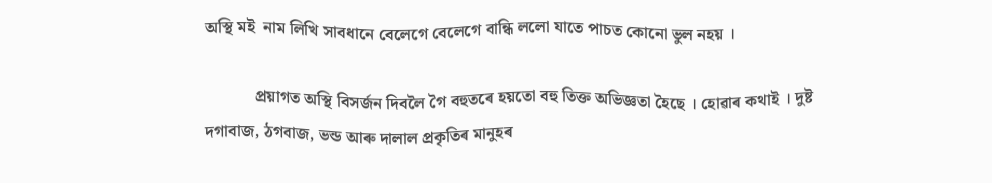অস্থি মই  নাম লিখি সাবধানে বেলেগে বেলেগে বান্ধি ললো যাতে পাচত কোনো ভুল নহয় ।

            প্ৰয়াগত অস্থি বিসৰ্জন দিবলৈ গৈ বহুতৰে হয়তো বহু তিক্ত অভিজ্ঞতা হৈছে । হোৱাৰ কথাই । দুষ্ট দগাবাজ, ঠগবাজ, ভন্ড আৰু দালাল প্ৰকৃতিৰ মানুহৰ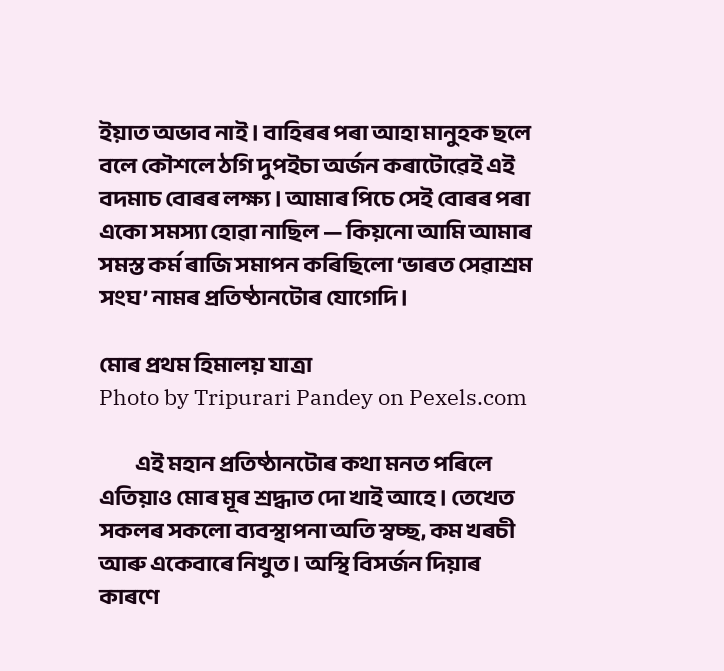ইয়াত অভাব নাই । বাহিৰৰ পৰা আহা মানুহক ছলে বলে কৌশলে ঠগি দুপইচা অৰ্জন কৰাটোৱেই এই বদমাচ বোৰৰ লক্ষ্য । আমাৰ পিচে সেই বোৰৰ পৰা একো সমস্যা হোৱা নাছিল — কিয়নো আমি আমাৰ সমস্ত কৰ্ম ৰাজি সমাপন কৰিছিলো ‘ভাৰত সেৱাশ্ৰম সংঘ’ নামৰ প্ৰতিষ্ঠানটোৰ যোগেদি।

মোৰ প্ৰথম হিমালয় যাত্ৰা
Photo by Tripurari Pandey on Pexels.com

          এই মহান প্ৰতিষ্ঠানটোৰ কথা মনত পৰিলে এতিয়াও মোৰ মূৰ শ্ৰদ্ধাত দো খাই আহে । তেখেত সকলৰ সকলো ব্যবস্থাপনা অতি স্বচ্ছ, কম খৰচী আৰু একেবাৰে নিখুত । অস্থি বিসৰ্জন দিয়াৰ কাৰণে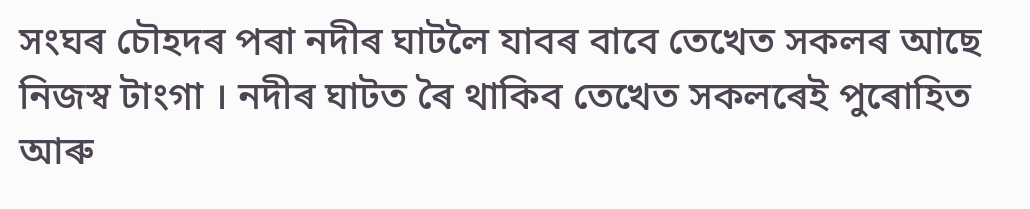সংঘৰ চৌহদৰ পৰা নদীৰ ঘাটলৈ যাবৰ বাবে তেখেত সকলৰ আছে  নিজস্ব টাংগা । নদীৰ ঘাটত ৰৈ থাকিব তেখেত সকলৰেই পুৰোহিত আৰু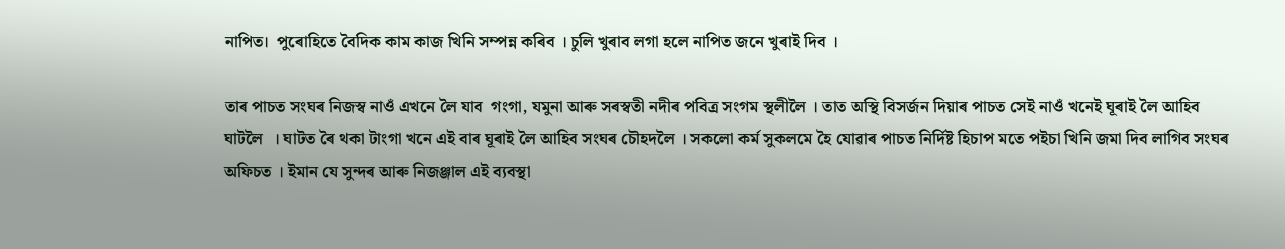নাপিত।  পুৰোহিতে বৈদিক কাম কাজ খিনি সম্পন্ন কৰিব । চুলি খুৰাব লগা হলে নাপিত জনে খুৰাই দিব ।

তাৰ পাচত সংঘৰ নিজস্ব নাওঁ এখনে লৈ যাব  গংগা, যমুনা আৰু সৰস্বতী নদীৰ পবিত্ৰ সংগম স্থলীলৈ । তাত অস্থি বিসৰ্জন দিয়াৰ পাচত সেই নাওঁ খনেই ঘূৰাই লৈ আহিব ঘাটলৈ  । ঘাটত ৰৈ থকা টাংগা খনে এই বাৰ ঘূৰাই লৈ আহিব সংঘৰ চৌহদলৈ । সকলো কৰ্ম সুকলমে হৈ যোৱাৰ পাচত নিৰ্দিষ্ট হিচাপ মতে পইচা খিনি জমা দিব লাগিব সংঘৰ অফিচত । ইমান যে সুন্দৰ আৰু নিজঞ্জাল এই ব্যবস্থা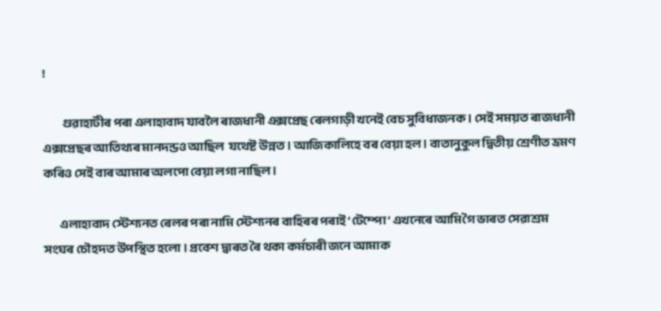!

          গুৱাহাটীৰ পৰা এলাহাবাদ যাবলৈ ৰাজধানী এক্সপ্ৰেছ ৰেলগাড়ী খনেই বেচ সুবিধাজনক । সেই সময়ত ৰাজধানী এক্সপ্ৰেছৰ আতিথ্যৰ মানদন্ডও আছিল  যথেষ্ট উন্নত । আজিকালিহে বৰ বেয়া হল। বাতানুকুল দ্বিতীয় শ্ৰেণীত ভ্ৰমণ কৰিও সেই বাৰ আমাৰ অলপো বেয়া লগা নাছিল ।

        এলাহাবাদ স্টেশ্যনত ৰেলৰ পৰা নামি স্টেশ্যনৰ বাহিৰৰ পৰাই ‘টেম্পো’ এখনেৰে আমি গৈ ভাৰত সেৱাশ্ৰম সংঘৰ চৌহদত উপস্থিত হলো । প্ৰবেশ দ্বাৰত ৰৈ থকা কৰ্মচাৰী জনে আমাক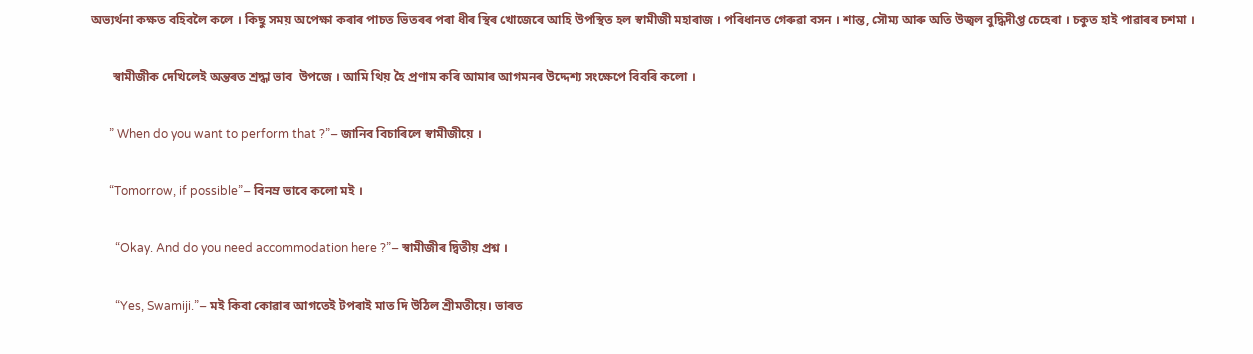অভ্যৰ্থনা কক্ষত বহিবলৈ কলে । কিছু সময় অপেক্ষা কৰাৰ পাচত ভিতৰৰ পৰা ধীৰ স্থিৰ খোজেৰে আহি উপস্থিত হল স্বামীজী মহাৰাজ । পৰিধানত গেৰুৱা বসন । শান্ত, সৌম্য আৰু অতি উজ্বল বুদ্ধিদীপ্ত চেহেৰা । চকুত হাই পাৱাৰৰ চশমা ।

       স্বামীজীক দেখিলেই অন্তৰত শ্ৰদ্ধা ভাব  উপজে । আমি থিয় হৈ প্ৰণাম কৰি আমাৰ আগমনৰ উদ্দেশ্য সংক্ষেপে বিবৰি কলো ।

      ” When do you want to perform that ?”– জানিব বিচাৰিলে স্বামীজীয়ে ।

      “Tomorrow, if possible”– বিনম্ৰ ভাবে কলো মই ।

        “Okay. And do you need accommodation here ?”– স্বামীজীৰ দ্বিতীয় প্ৰশ্ন ।

        “Yes, Swamiji.”– মই কিবা কোৱাৰ আগতেই টপৰাই মাত দি উঠিল শ্ৰীমতীয়ে। ভাৰত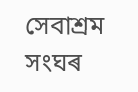সেবাশ্ৰম সংঘৰ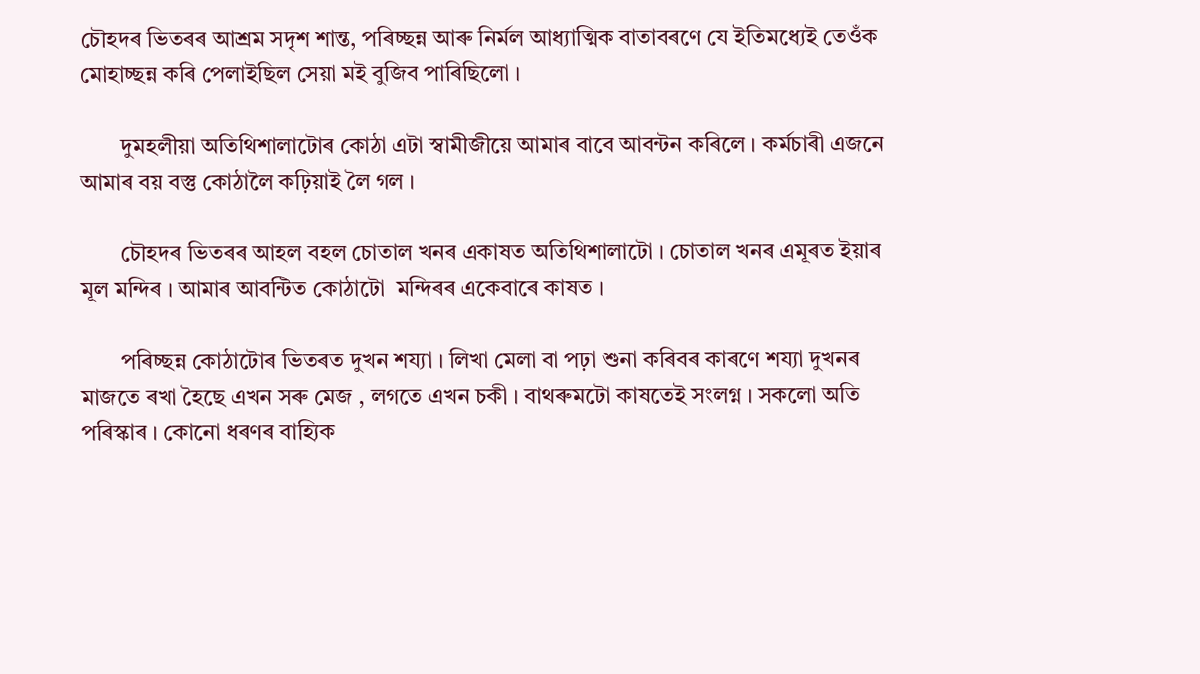চৌহদৰ ভিতৰৰ আশ্ৰম সদৃশ শান্ত, পৰিচ্ছন্ন আৰু নিৰ্মল আধ্যাত্মিক বাতাবৰণে যে ইতিমধ্যেই তেওঁক মোহাচ্ছন্ন কৰি পেলাইছিল সেয়া মই বুজিব পাৰিছিলো ।

       দুমহলীয়া অতিথিশালাটোৰ কোঠা এটা স্বামীজীয়ে আমাৰ বাবে আবন্টন কৰিলে । কৰ্মচাৰী এজনে আমাৰ বয় বস্তু কোঠালৈ কঢ়িয়াই লৈ গল ।

       চৌহদৰ ভিতৰৰ আহল বহল চোতাল খনৰ একাষত অতিথিশালাটো । চোতাল খনৰ এমূৰত ইয়াৰ মূল মন্দিৰ । আমাৰ আবন্টিত কোঠাটো  মন্দিৰৰ একেবাৰে কাষত ।

       পৰিচ্ছন্ন কোঠাটোৰ ভিতৰত দুখন শয্যা । লিখা মেলা বা পঢ়া শুনা কৰিবৰ কাৰণে শয্যা দুখনৰ মাজতে ৰখা হৈছে এখন সৰু মেজ , লগতে এখন চকী । বাথৰুমটো কাষতেই সংলগ্ন । সকলো অতি পৰিস্কাৰ । কোনো ধৰণৰ বাহ্যিক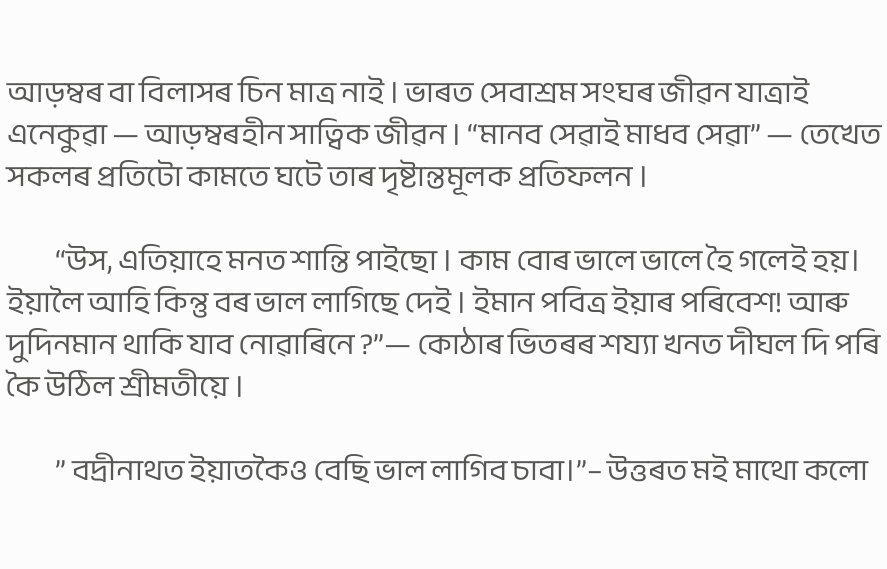আড়ম্বৰ বা বিলাসৰ চিন মাত্র নাই । ভাৰত সেবাশ্ৰম সংঘৰ জীৱন যাত্রাই এনেকুৱা — আড়ম্বৰহীন সাত্বিক জীৱন । “মানব সেৱাই মাধব সেৱা” — তেখেত সকলৰ প্ৰতিটো কামতে ঘটে তাৰ দৃষ্টান্তমূলক প্ৰতিফলন ।

         “উস, এতিয়াহে মনত শান্তি পাইছো । কাম বোৰ ভালে ভালে হৈ গলেই হয়। ইয়ালৈ আহি কিন্তু বৰ ভাল লাগিছে দেই । ইমান পবিত্র ইয়াৰ পৰিবেশ! আৰু দুদিনমান থাকি যাব নোৱাৰিনে ?”— কোঠাৰ ভিতৰৰ শয্যা খনত দীঘল দি পৰি কৈ উঠিল শ্ৰীমতীয়ে ।

         ” বদ্ৰীনাথত ইয়াতকৈও বেছি ভাল লাগিব চাবা।”– উত্তৰত মই মাথো কলো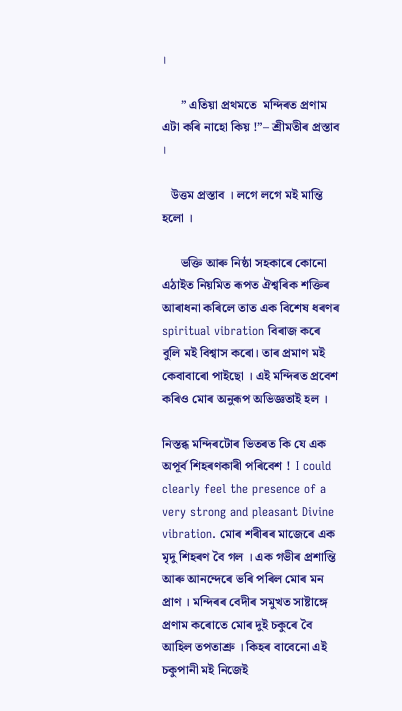।

      ” এতিয়া প্ৰথমতে  মন্দিৰত প্ৰণাম এটা কৰি নাহো কিয় !”– শ্ৰীমতীৰ প্ৰস্তাব ।

   উত্তম প্ৰস্তাব । লগে লগে মই মান্তি হলো ।

      ভক্তি আৰু নিষ্ঠা সহকাৰে কোনো এঠাইত নিয়মিত ৰূপত ঐশ্বৰিক শক্তিৰ  আৰাধনা কৰিলে তাত এক বিশেষ ধৰণৰ spiritual vibration বিৰাজ কৰে বুলি মই বিশ্বাস কৰো। তাৰ প্ৰমাণ মই কেবাবাৰো পাইছো । এই মন্দিৰত প্ৰবেশ কৰিও মোৰ অনুৰূপ অভিজ্ঞতাই হল ।

নিস্তব্ধ মন্দিৰটোৰ ভিতৰত কি যে এক অপূৰ্ব শিহৰণকাৰী পৰিবেশ !  I could clearly feel the presence of a very strong and pleasant Divine vibration. মোৰ শৰীৰৰ মাজেৰে এক মৃদু শিহৰণ বৈ গল । এক গভীৰ প্ৰশান্তি আৰু আনন্দেৰে ভৰি পৰিল মোৰ মন প্ৰাণ । মন্দিৰৰ বেদীৰ সমুখত সাষ্টাঙ্গে প্ৰণাম কৰোতে মোৰ দুই চকুৰে বৈ আহিল তপতাশ্ৰু । কিহৰ বাবেনো এই চকুপানী মই নিজেই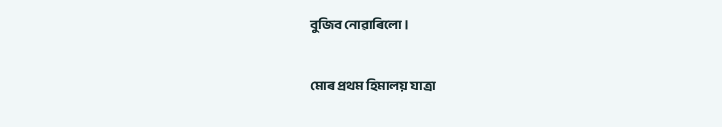বুজিব নোৱাৰিলো ।

মোৰ প্ৰথম হিমালয় যাত্ৰা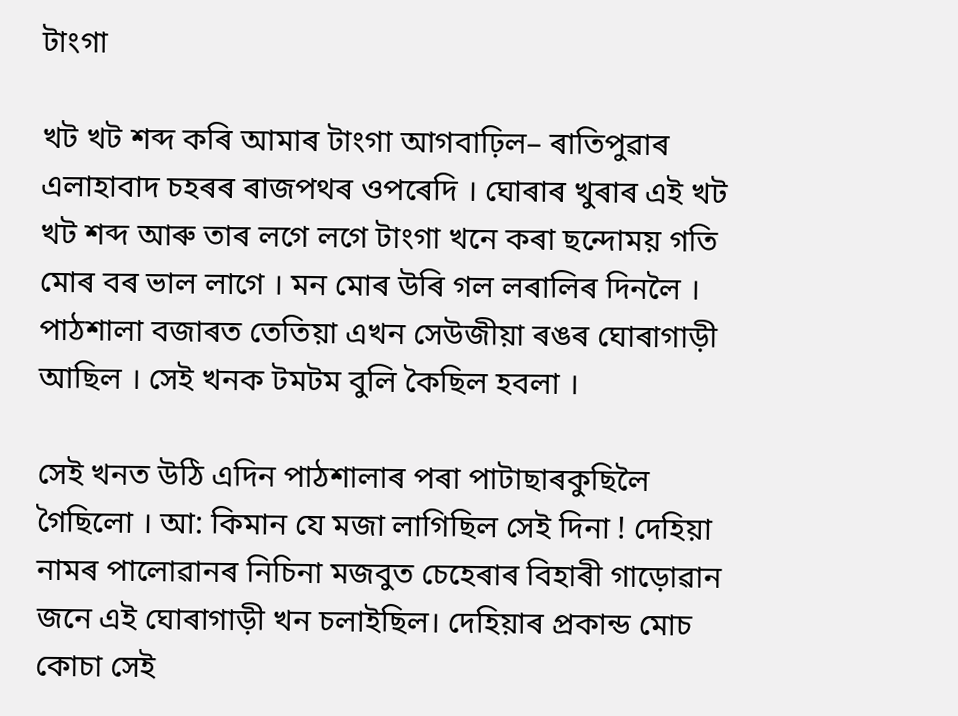টাংগা

খট খট শব্দ কৰি আমাৰ টাংগা আগবাঢ়িল– ৰাতিপুৱাৰ এলাহাবাদ চহৰৰ ৰাজপথৰ ওপৰেদি । ঘোৰাৰ খুৰাৰ এই খট খট শব্দ আৰু তাৰ লগে লগে টাংগা খনে কৰা ছন্দোময় গতি মোৰ বৰ ভাল লাগে । মন মোৰ উৰি গল লৰালিৰ দিনলৈ । পাঠশালা বজাৰত তেতিয়া এখন সেউজীয়া ৰঙৰ ঘোৰাগাড়ী আছিল । সেই খনক টমটম বুলি কৈছিল হবলা ।

সেই খনত উঠি এদিন পাঠশালাৰ পৰা পাটাছাৰকুছিলৈ গৈছিলো । আ: কিমান যে মজা লাগিছিল সেই দিনা ! দেহিয়া নামৰ পালোৱানৰ নিচিনা মজবুত চেহেৰাৰ বিহাৰী গাড়োৱান জনে এই ঘোৰাগাড়ী খন চলাইছিল। দেহিয়াৰ প্ৰকান্ড মোচ কোচা সেই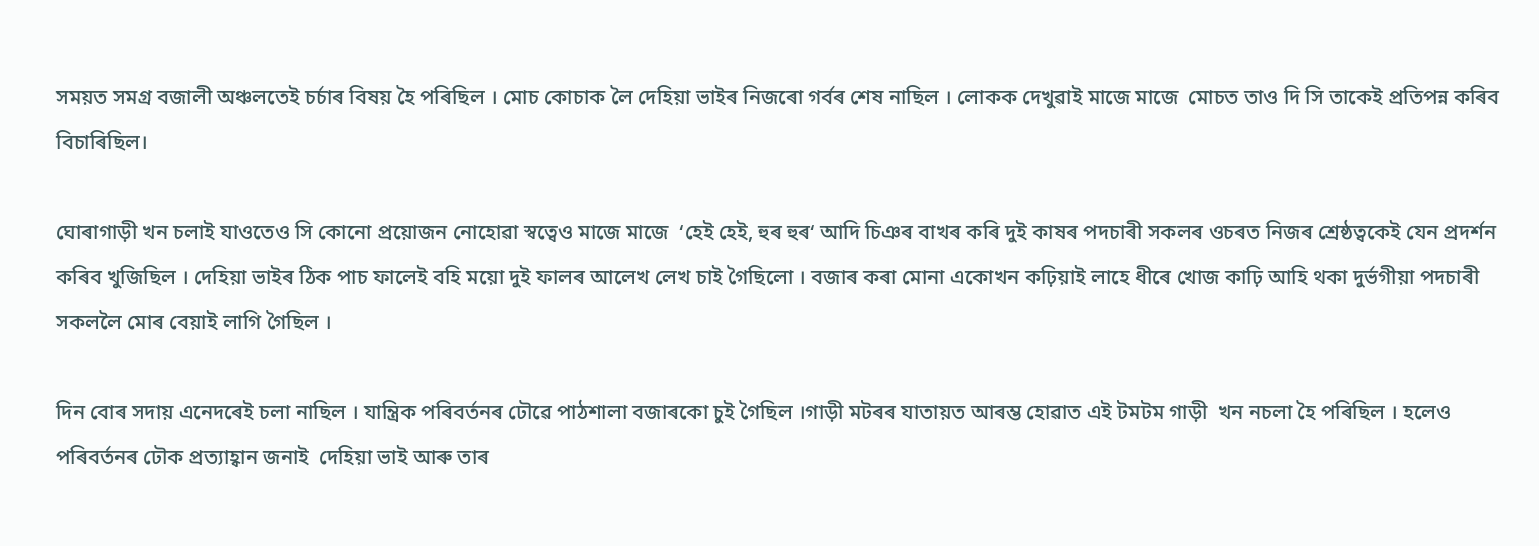সময়ত সমগ্ৰ বজালী অঞ্চলতেই চৰ্চাৰ বিষয় হৈ পৰিছিল । মোচ কোচাক লৈ দেহিয়া ভাইৰ নিজৰো গৰ্বৰ শেষ নাছিল । লোকক দেখুৱাই মাজে মাজে  মোচত তাও দি সি তাকেই প্ৰতিপন্ন কৰিব  বিচাৰিছিল।

ঘোৰাগাড়ী খন চলাই যাওতেও সি কোনো প্ৰয়োজন নোহোৱা স্বত্বেও মাজে মাজে  ‘হেই হেই, হুৰ হুৰ‘ আদি চিঞৰ বাখৰ কৰি দুই কাষৰ পদচাৰী সকলৰ ওচৰত নিজৰ শ্ৰেষ্ঠত্বকেই যেন প্ৰদৰ্শন কৰিব খুজিছিল । দেহিয়া ভাইৰ ঠিক পাচ ফালেই বহি ময়ো দুই ফালৰ আলেখ লেখ চাই গৈছিলো । বজাৰ কৰা মোনা একোখন কঢ়িয়াই লাহে ধীৰে খোজ কাঢ়ি আহি থকা দুৰ্ভগীয়া পদচাৰী সকললৈ মোৰ বেয়াই লাগি গৈছিল ।

দিন বোৰ সদায় এনেদৰেই চলা নাছিল । যান্ত্ৰিক পৰিবৰ্তনৰ ঢৌৱে পাঠশালা বজাৰকো চুই গৈছিল ।গাড়ী মটৰৰ যাতায়ত আৰম্ভ হোৱাত এই টমটম গাড়ী  খন নচলা হৈ পৰিছিল । হলেও পৰিবৰ্তনৰ ঢৌক প্ৰত্যাহ্বান জনাই  দেহিয়া ভাই আৰু তাৰ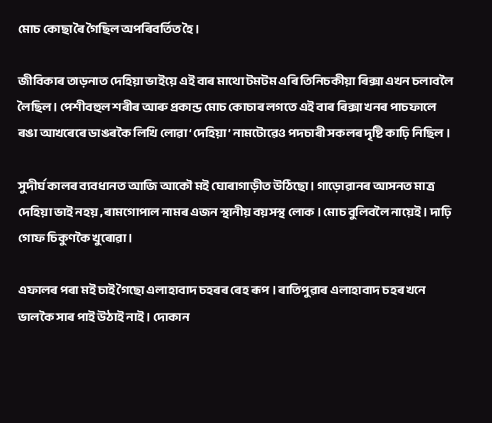মোচ কোছা ৰৈ গৈছিল অপৰিবৰ্তিত হৈ ।

জীবিকাৰ তাড়নাত দেহিয়া ভাইয়ে এই বাৰ মাথো টমটম এৰি তিনিচকীয়া ৰিক্সা এখন চলাবলৈ লৈছিল । পেশীবহুল শৰীৰ আৰু প্ৰকান্ড মোচ কোচাৰ লগতে এই বাৰ ৰিক্সা খনৰ পাচফালে ৰঙা আখৰেৰে ডাঙৰকৈ লিখি লোৱা ‘দেহিয়া’ নামটোৱেও পদচাৰী সকলৰ দৃষ্টি কাঢ়ি নিছিল ।

সুদীৰ্ঘ কালৰ ব্যবধানত আজি আকৌ মই ঘোৰাগাড়ীত উঠিছো । গাড়োৱানৰ আসনত মাত্র দেহিয়া ভাই নহয় , ৰামগোপাল নামৰ এজন স্থানীয় বয়সস্থ লোক । মোচ বুলিবলৈ নায়েই । দাঢ়ি গোফ চিকুণকৈ খুৰোৱা ।

এফালৰ পৰা মই চাই গৈছো এলাহাবাদ চহৰৰ ৰেহ ৰূপ । ৰাতিপুৱাৰ এলাহাবাদ চহৰ খনে ভালকৈ সাৰ পাই উঠাই নাই । দোকান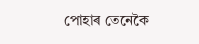পোহাৰ তেনেকৈ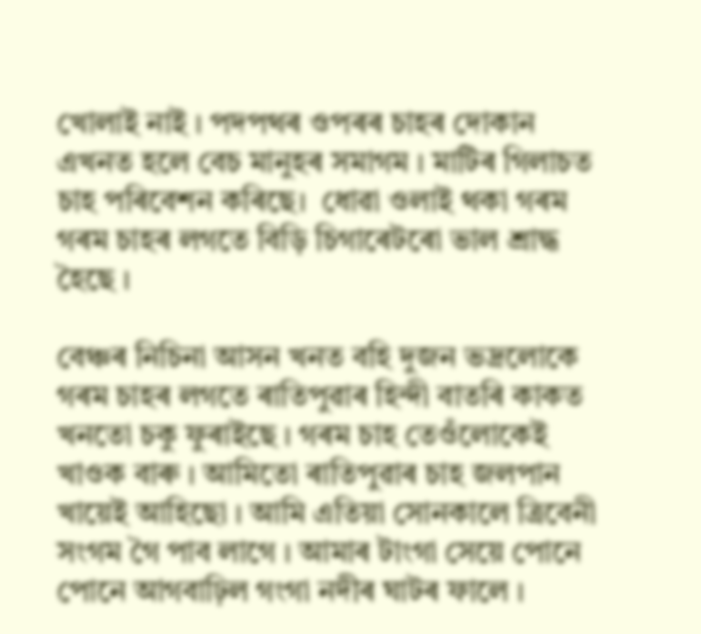খোলাই নাই । পদপথৰ ওপৰৰ চাহৰ দোকান এখনত হলে বেচ মানুহৰ সমাগম । মাটিৰ গিলাচত চাহ পৰিবেশন কৰিছে।  ধোৱা ওলাই থকা গৰম গৰম চাহৰ লগতে বিড়ি চিগাৰেটৰো ভাল শ্ৰাদ্ধ হৈছে ।

বেঞ্চৰ নিচিনা আসন খনত বহি দুজন ভদ্ৰলোকে গৰম চাহৰ লগতে ৰাতিপুৱাৰ হিন্দী বাতৰি কাকত খনতো চকু ফুৰাইছে । গৰম চাহ তেওঁলোকেই খাওক বাৰু । আমিতো ৰাতিপুৱাৰ চাহ জলপান খায়েই আহিছো । আমি এতিয়া সোনকালে ত্রিবেনী সংগম গৈ পাব লাগে । আমাৰ টাংগা সেয়ে পোনে পোনে আগবাঢ়িল গংগা নদীৰ ঘাটৰ ফালে ।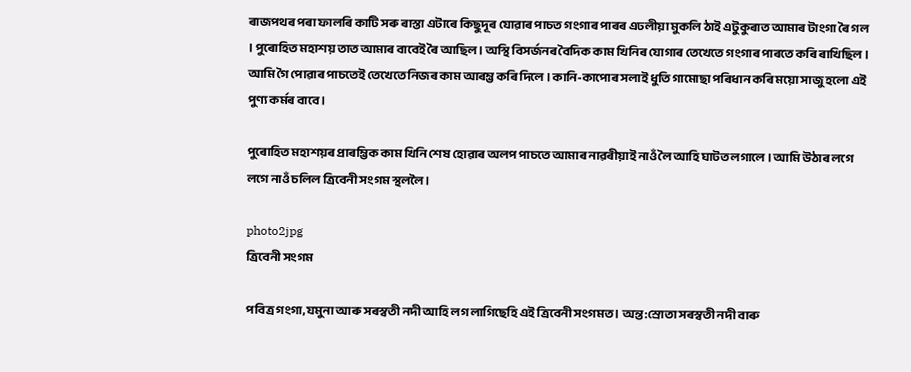ৰাজপথৰ পৰা ফালৰি কাটি সৰু ৰাস্তা এটাৰে কিছুদূৰ যোৱাৰ পাচত গংগাৰ পাৰৰ এঢলীয়া মুকলি ঠাই এটুকুৰাত আমাৰ টাংগা ৰৈ গল । পুৰোহিত মহাশয় তাত আমাৰ বাবেই ৰৈ আছিল । অস্থি বিসৰ্জনৰ বৈদিক কাম খিনিৰ যোগাৰ তেখেতে গংগাৰ পাৰতে কৰি ৰাখিছিল । আমি গৈ পোৱাৰ পাচতেই তেখেতে নিজৰ কাম আৰম্ভ কৰি দিলে । কানি-কাপোৰ সলাই ধুতি গামোছা পৰিধান কৰি ময়ো সাজু হলো এই পুণ্য কৰ্মৰ বাবে ।

পুৰোহিত মহাশয়ৰ প্ৰাৰম্ভিক কাম খিনি শেষ হোৱাৰ অলপ পাচতে আমাৰ নাৱৰীয়াই নাওঁ লৈ আহি ঘাটত লগালে । আমি উঠাৰ লগে লগে নাওঁ চলিল ত্রিবেনী সংগম স্থললৈ ।

photo2jpg
ত্রিবেনী সংগম

পবিত্ৰ গংগা, যমুনা আৰু সৰস্বতী নদী আহি লগ লাগিছেহি এই ত্রিবেনী সংগমত । অন্ত:স্ৰোতা সৰস্বতী নদী বাৰু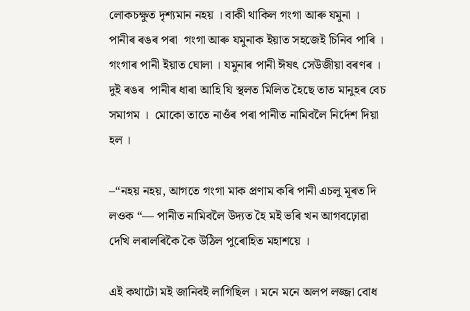লোকচক্ষুত দৃশ্যমান নহয় । বাকী থাকিল গংগা আৰু যমুনা ।  পানীৰ ৰঙৰ পৰা  গংগা আৰু যমুনাক ইয়াত সহজেই চিনিব পাৰি । গংগাৰ পানী ইয়াত ঘোলা । যমুনাৰ পানী ঈষৎ সেউজীয়া বৰণৰ । দুই ৰঙৰ  পানীৰ ধাৰা আহি যি স্থলত মিলিত হৈছে তাত মানুহৰ বেচ সমাগম ।  মোকো তাতে নাওঁৰ পৰা পানীত নামিবলৈ নিৰ্দেশ দিয়া হল ।

–“নহয় নহয়, আগতে গংগা মাক প্ৰণাম কৰি পানী এচলু মূৰত দি লওক “— পানীত নামিবলৈ উদ্যত হৈ মই ভৰি খন আগবঢ়োৱা দেখি লৰালৰিকৈ কৈ উঠিল পুৰোহিত মহাশয়ে ।

এই কথাটো মই জানিবই লাগিছিল । মনে মনে অলপ লজ্জা বোধ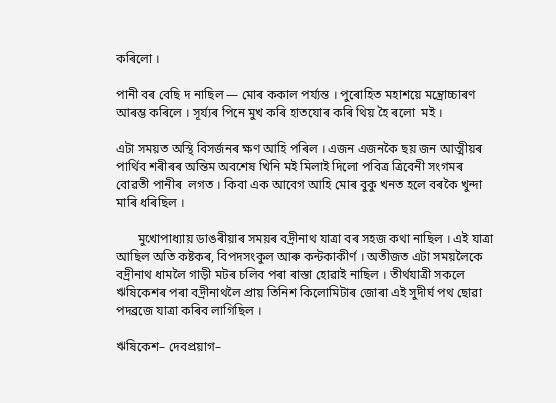কৰিলো ।

পানী বৰ বেছি দ নাছিল — মোৰ ককাল পৰ্য্যন্ত । পুৰোহিত মহাশয়ে মন্ত্ৰোচ্চাৰণ আৰম্ভ কৰিলে । সূৰ্য্যৰ পিনে মুখ কৰি হাতযোৰ কৰি থিয় হৈ ৰলো  মই ।

এটা সময়ত অস্থি বিসৰ্জনৰ ক্ষণ আহি পৰিল । এজন এজনকৈ ছয় জন আত্মীয়ৰ পাৰ্থিব শৰীৰৰ অন্তিম অবশেষ খিনি মই মিলাই দিলো পবিত্ৰ ত্রিবেনী সংগমৰ বোৱতী পানীৰ  লগত । কিবা এক আবেগ আহি মোৰ বুকু খনত হলে বৰকৈ খুন্দা মাৰি ধৰিছিল ।

       মুখোপাধ্যায় ডাঙৰীয়াৰ সময়ৰ বদ্ৰীনাথ যাত্রা বৰ সহজ কথা নাছিল । এই যাত্রা আছিল অতি কষ্টকৰ, বিপদসংকুল আৰু কন্টকাকীৰ্ণ । অতীজত এটা সময়লৈকে বদ্ৰীনাথ ধামলৈ গাড়ী মটৰ চলিব পৰা ৰাস্তা হোৱাই নাছিল । তীৰ্থযাত্রী সকলে ঋষিকেশৰ পৰা বদ্ৰীনাথলৈ প্ৰায় তিনিশ কিলোমিটাৰ জোৰা এই সুদীৰ্ঘ পথ ছোৱা পদব্ৰজে যাত্রা কৰিব লাগিছিল ।

ঋষিকেশ– দেবপ্ৰয়াগ–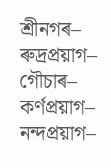শ্ৰীনগৰ– ৰুদ্ৰপ্ৰয়াগ– গৌচাৰ– কৰ্ণপ্ৰয়াগ– নন্দপ্ৰয়াগ–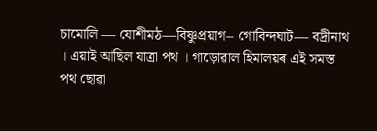চামোলি — যোশীমঠ—বিষ্ণুপ্ৰয়াগ– গোবিন্দঘাট— বদ্ৰীনাথ । এয়াই আছিল যাত্রা পথ । গাড়োৱাল হিমালয়ৰ এই সমস্ত পথ ছোৱা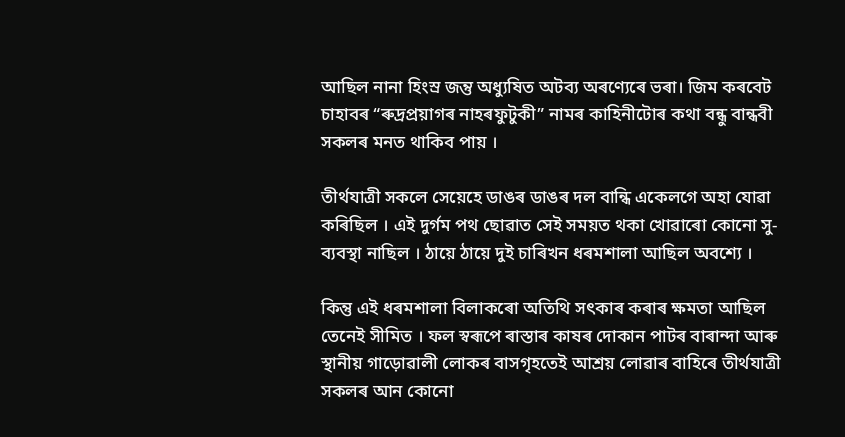আছিল নানা হিংস্ৰ জন্তু অধ্যুষিত অটব্য অৰণ্যেৰে ভৰা। জিম কৰবেট চাহাবৰ “ৰুদ্ৰপ্ৰয়াগৰ নাহৰফুটুকী” নামৰ কাহিনীটোৰ কথা বন্ধু বান্ধবী সকলৰ মনত থাকিব পায় ।

তীৰ্থযাত্রী সকলে সেয়েহে ডাঙৰ ডাঙৰ দল বান্ধি একেলগে অহা যোৱা কৰিছিল । এই দুৰ্গম পথ ছোৱাত সেই সময়ত থকা খোৱাৰো কোনো সু-ব্যবস্থা নাছিল । ঠায়ে ঠায়ে দুই চাৰিখন ধৰমশালা আছিল অবশ্যে ।

কিন্তু এই ধৰমশালা বিলাকৰো অতিথি সৎকাৰ কৰাৰ ক্ষমতা আছিল তেনেই সীমিত । ফল স্বৰূপে ৰাস্তাৰ কাষৰ দোকান পাটৰ বাৰান্দা আৰু স্থানীয় গাড়োৱালী লোকৰ বাসগৃহতেই আশ্ৰয় লোৱাৰ বাহিৰে তীৰ্থযাত্রী সকলৰ আন কোনো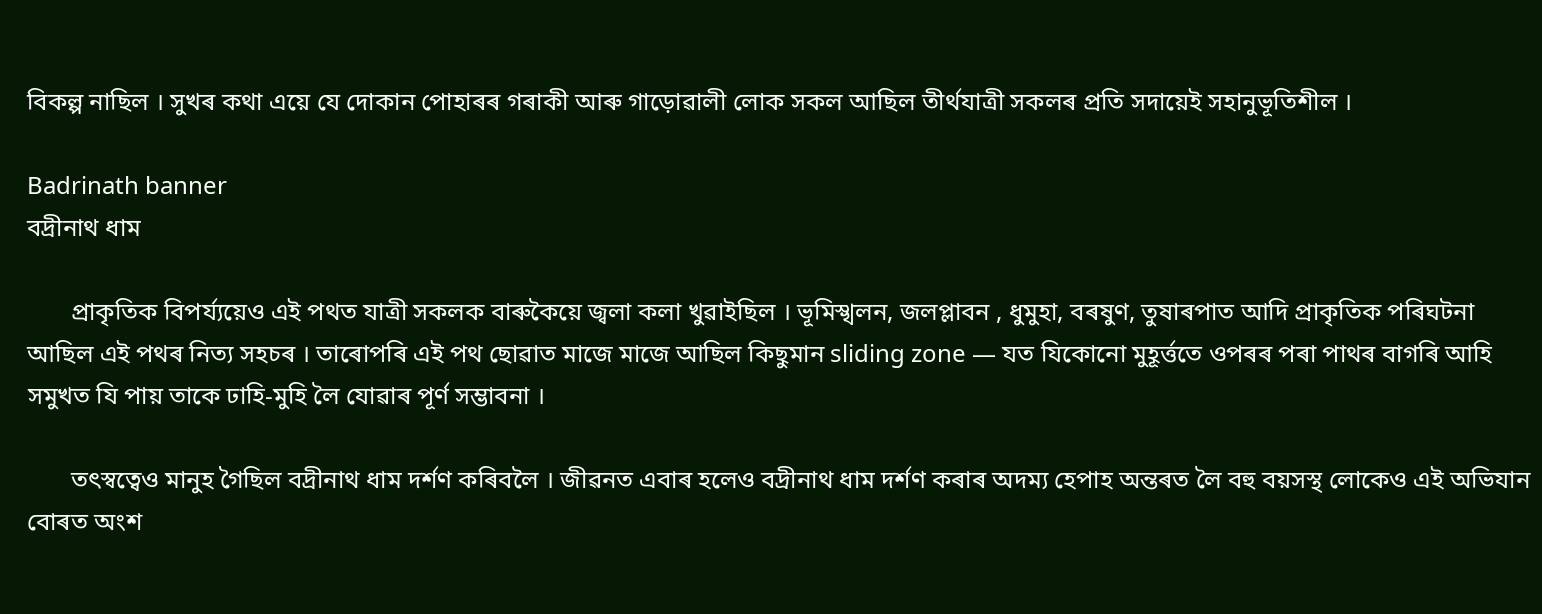বিকল্প নাছিল । সুখৰ কথা এয়ে যে দোকান পোহাৰৰ গৰাকী আৰু গাড়োৱালী লোক সকল আছিল তীৰ্থযাত্রী সকলৰ প্ৰতি সদায়েই সহানুভূতিশীল ।

Badrinath banner
বদ্ৰীনাথ ধাম

       প্ৰাকৃতিক বিপৰ্য্যয়েও এই পথত যাত্রী সকলক বাৰুকৈয়ে জ্বলা কলা খুৱাইছিল । ভূমিস্খলন, জলপ্লাবন , ধুমুহা, বৰষুণ, তুষাৰপাত আদি প্ৰাকৃতিক পৰিঘটনা আছিল এই পথৰ নিত্য সহচৰ । তাৰোপৰি এই পথ ছোৱাত মাজে মাজে আছিল কিছুমান sliding zone — যত যিকোনো মুহূৰ্ত্ততে ওপৰৰ পৰা পাথৰ বাগৰি আহি সমুখত যি পায় তাকে ঢাহি-মুহি লৈ যোৱাৰ পূৰ্ণ সম্ভাবনা ।

       তৎস্বত্বেও মানুহ গৈছিল বদ্ৰীনাথ ধাম দৰ্শণ কৰিবলৈ । জীৱনত এবাৰ হলেও বদ্ৰীনাথ ধাম দৰ্শণ কৰাৰ অদম্য হেপাহ অন্তৰত লৈ বহু বয়সস্থ লোকেও এই অভিযান বোৰত অংশ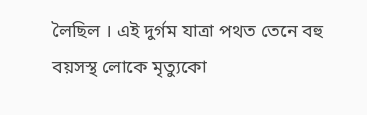লৈছিল । এই দুৰ্গম যাত্রা পথত তেনে বহু বয়সস্থ লোকে মৃত্যুকো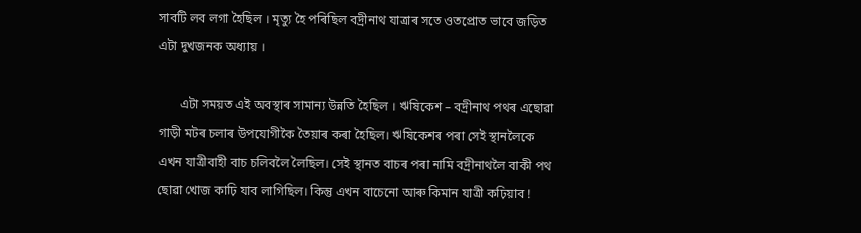সাবটি লব লগা হৈছিল । মৃত্যু হৈ পৰিছিল বদ্ৰীনাথ যাত্রাৰ সতে ওতপ্ৰোত ভাবে জড়িত এটা দুখজনক অধ্যায় ।

       এটা সময়ত এই অবস্থাৰ সামান্য উন্নতি হৈছিল । ঋষিকেশ – বদ্ৰীনাথ পথৰ এছোৱা গাড়ী মটৰ চলাৰ উপযোগীকৈ তৈয়াৰ কৰা হৈছিল। ঋষিকেশৰ পৰা সেই স্থানলৈকে এখন যাত্রীবাহী বাচ চলিবলৈ লৈছিল। সেই স্থানত বাচৰ পৰা নামি বদ্ৰীনাথলৈ বাকী পথ ছোৱা খোজ কাঢ়ি যাব লাগিছিল। কিন্তু এখন বাচেনো আৰু কিমান যাত্রী কঢ়িয়াব !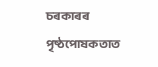চৰকাৰৰ পৃষ্ঠপোষকতাত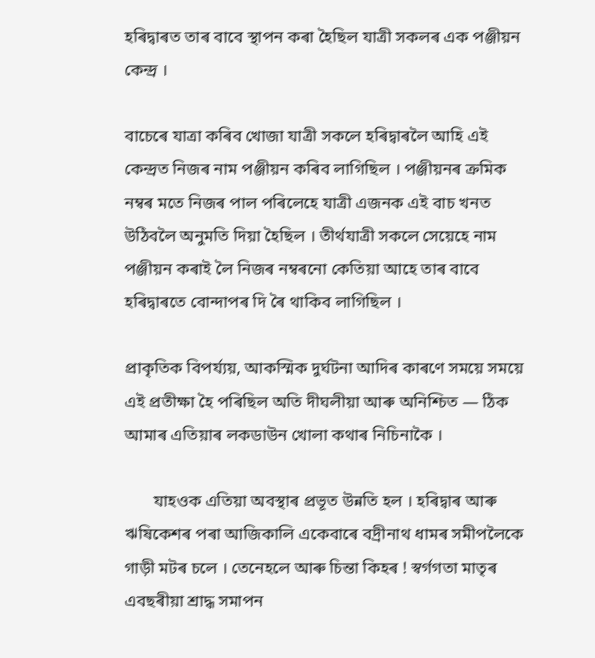হৰিদ্বাৰত তাৰ বাবে স্থাপন কৰা হৈছিল যাত্রী সকলৰ এক পঞ্জীয়ন কেন্দ্ৰ ।

বাচেৰে যাত্রা কৰিব খোজা যাত্রী সকলে হৰিদ্বাৰলৈ আহি এই কেন্দ্ৰত নিজৰ নাম পঞ্জীয়ন কৰিব লাগিছিল । পঞ্জীয়নৰ ক্ৰমিক নম্বৰ মতে নিজৰ পাল পৰিলেহে যাত্রী এজনক এই বাচ খনত উঠিবলৈ অনুমতি দিয়া হৈছিল । তীৰ্থযাত্রী সকলে সেয়েহে নাম পঞ্জীয়ন কৰাই লৈ নিজৰ নম্বৰনো কেতিয়া আহে তাৰ বাবে হৰিদ্বাৰতে বোন্দাপৰ দি ৰৈ থাকিব লাগিছিল ।

প্ৰাকৃতিক বিপৰ্য্যয়, আকস্মিক দুৰ্ঘটনা আদিৰ কাৰণে সময়ে সময়ে এই প্ৰতীক্ষা হৈ পৰিছিল অতি দীঘলীয়া আৰু অনিশ্চিত — ঠিক আমাৰ এতিয়াৰ লকডাউন খোলা কথাৰ নিচিনাকৈ ।

       যাহওক এতিয়া অবস্থাৰ প্ৰভূত উন্নতি হল । হৰিদ্বাৰ আৰু ঋষিকেশৰ পৰা আজিকালি একেবাৰে বদ্ৰীনাথ ধামৰ সমীপলৈকে  গাড়ী মটৰ চলে । তেনেহলে আৰু চিন্তা কিহৰ ! স্বৰ্গগতা মাতৃৰ এবছৰীয়া শ্ৰাদ্ধ সমাপন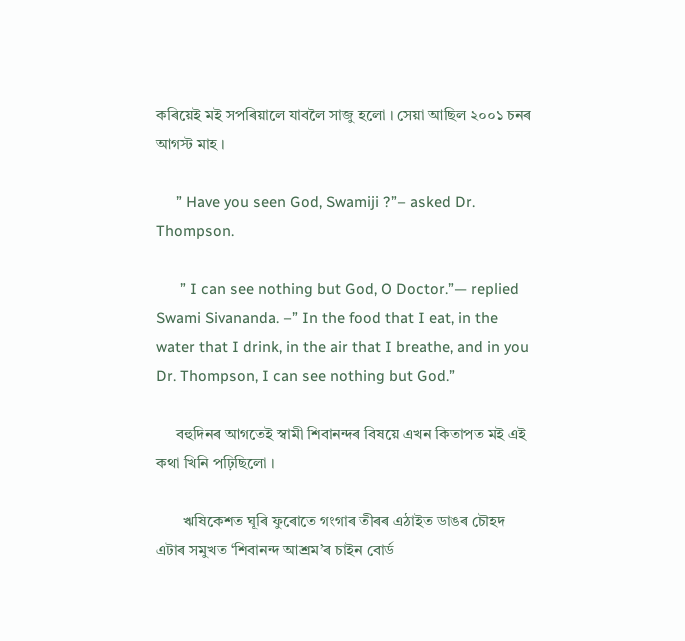কৰিয়েই মই সপৰিয়ালে যাবলৈ সাজু হলো । সেয়া আছিল ২০০১ চনৰ আগস্ট মাহ ।

     ” Have you seen God, Swamiji ?”– asked Dr. Thompson.

      ” I can see nothing but God, O Doctor.”— replied Swami Sivananda. –” In the food that I eat, in the water that I drink, in the air that I breathe, and in you Dr. Thompson, I can see nothing but God.”

     বহুদিনৰ আগতেই স্বামী শিবানন্দৰ বিষয়ে এখন কিতাপত মই এই কথা খিনি পঢ়িছিলো ।

       ঋষিকেশত ঘূৰি ফুৰোতে গংগাৰ তীৰৰ এঠাইত ডাঙৰ চৌহদ এটাৰ সমুখত ‘শিবানন্দ আশ্ৰম’ৰ চাইন বোৰ্ড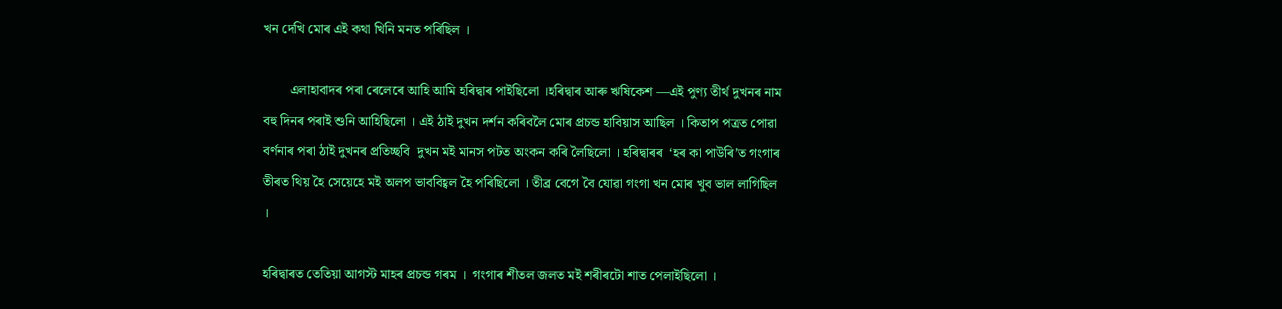খন দেখি মোৰ এই কথা খিনি মনত পৰিছিল ।

        এলাহাবাদৰ পৰা ৰেলেৰে আহি আমি হৰিদ্বাৰ পাইছিলো ।হৰিদ্বাৰ আৰু ঋষিকেশ —এই পুণ্য তীৰ্থ দুখনৰ নাম বহু দিনৰ পৰাই শুনি আহিছিলো । এই ঠাই দুখন দৰ্শন কৰিবলৈ মোৰ প্ৰচন্ড হাবিয়াস আছিল । কিতাপ পত্রত পোৱা  বৰ্ণনাৰ পৰা ঠাই দুখনৰ প্ৰতিচ্ছবি  দুখন মই মানস পটত অংকন কৰি লৈছিলো । হৰিদ্বাৰৰ  ‘হৰ কা পাউৰি’ত গংগাৰ তীৰত থিয় হৈ সেয়েহে মই অলপ ভাববিহ্বল হৈ পৰিছিলো । তীব্ৰ বেগে বৈ যোৱা গংগা খন মোৰ খুব ভাল লাগিছিল ।

হৰিদ্বাৰত তেতিয়া আগস্ট মাহৰ প্ৰচন্ড গৰম ।  গংগাৰ শীতল জলত মই শৰীৰটো শাত পেলাইছিলো ।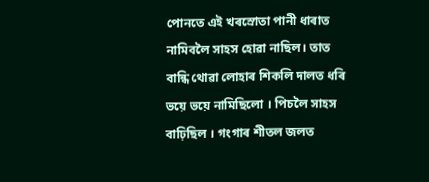পোনতে এই খৰস্ৰোতা পানী ধাৰাত নামিবলৈ সাহস হোৱা নাছিল। তাত বান্ধি থোৱা লোহাৰ শিকলি দালত ধৰি ভয়ে ভয়ে নামিছিলো । পিচলৈ সাহস বাঢ়িছিল । গংগাৰ শীতল জলত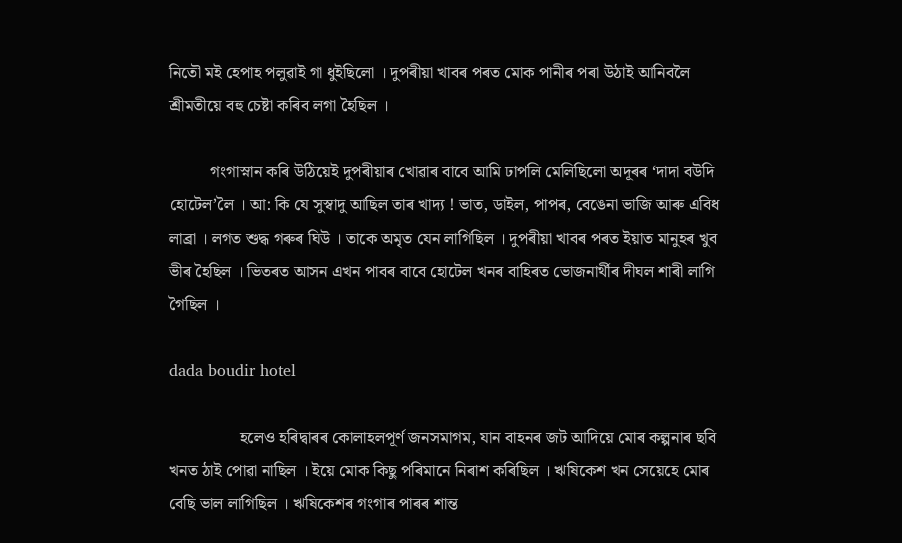নিতৌ মই হেপাহ পলুৱাই গা ধুইছিলো । দুপৰীয়া খাবৰ পৰত মোক পানীৰ পৰা উঠাই আনিবলৈ শ্ৰীমতীয়ে বহু চেষ্টা কৰিব লগা হৈছিল ।

          গংগাস্নান কৰি উঠিয়েই দুপৰীয়াৰ খোৱাৰ বাবে আমি ঢাপলি মেলিছিলো অদূৰৰ ‘দাদা বউদি হোটেল’লৈ । আ: কি যে সুস্বাদু আছিল তাৰ খাদ্য ! ভাত, ডাইল, পাপৰ, বেঙেনা ভাজি আৰু এবিধ লাব্ৰা । লগত শুদ্ধ গৰুৰ ঘিউ । তাকে অমৃত যেন লাগিছিল । দুপৰীয়া খাবৰ পৰত ইয়াত মানুহৰ খুব ভীৰ হৈছিল । ভিতৰত আসন এখন পাবৰ বাবে হোটেল খনৰ বাহিৰত ভোজনাৰ্থীৰ দীঘল শাৰী লাগি গৈছিল ।

dada boudir hotel

                 হলেও হৰিদ্বাৰৰ কোলাহলপূৰ্ণ জনসমাগম, যান বাহনৰ জট আদিয়ে মোৰ কল্পনাৰ ছবি খনত ঠাই পোৱা নাছিল । ইয়ে মোক কিছু পৰিমানে নিৰাশ কৰিছিল । ঋষিকেশ খন সেয়েহে মোৰ বেছি ভাল লাগিছিল । ঋষিকেশৰ গংগাৰ পাৰৰ শান্ত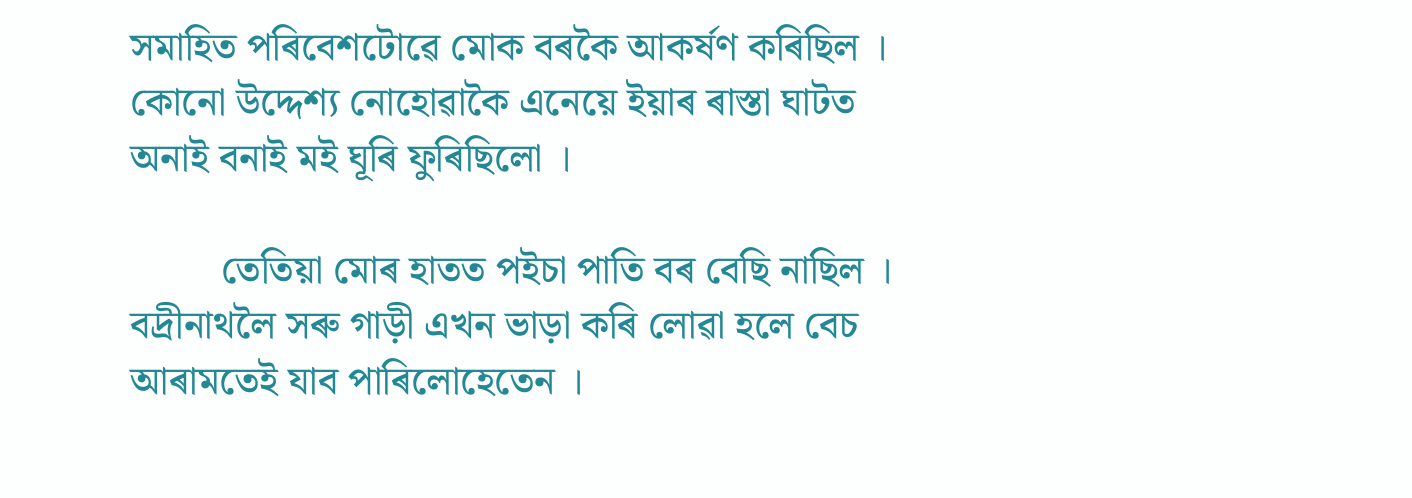সমাহিত পৰিবেশটোৱে মোক বৰকৈ আকৰ্ষণ কৰিছিল । কোনো উদ্দেশ্য নোহোৱাকৈ এনেয়ে ইয়াৰ ৰাস্তা ঘাটত অনাই বনাই মই ঘূৰি ফুৰিছিলো ।

         তেতিয়া মোৰ হাতত পইচা পাতি বৰ বেছি নাছিল । বদ্ৰীনাথলৈ সৰু গাড়ী এখন ভাড়া কৰি লোৱা হলে বেচ আৰামতেই যাব পাৰিলোহেতেন ।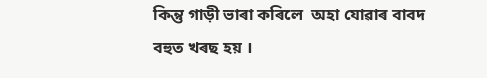কিন্তু গাড়ী ভাৰা কৰিলে  অহা যোৱাৰ বাবদ বহুত খৰছ হয় ।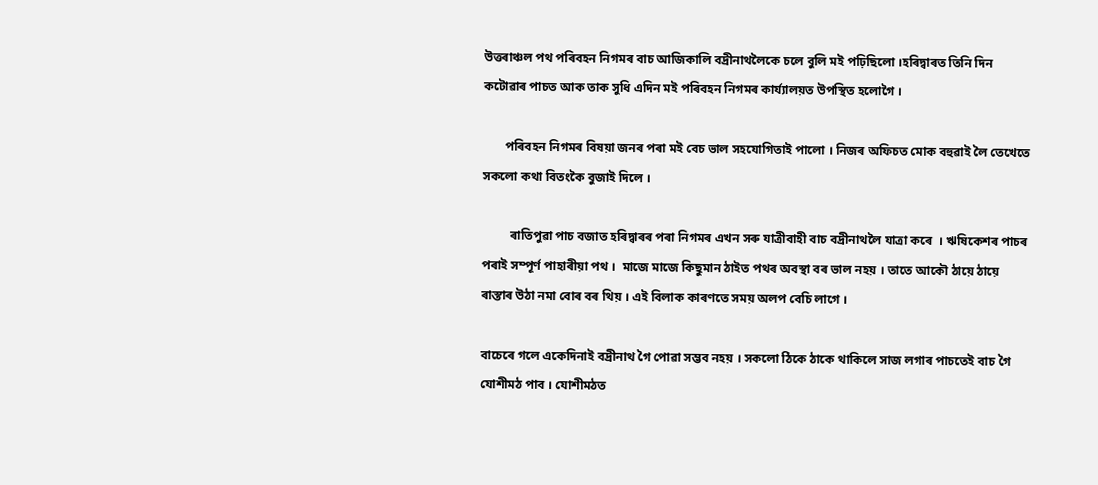উত্তৰাঞ্চল পথ পৰিবহন নিগমৰ বাচ আজিকালি বদ্ৰীনাথলৈকে চলে বুলি মই পঢ়িছিলো ।হৰিদ্বাৰত তিনি দিন কটোৱাৰ পাচত আক তাক সুধি এদিন মই পৰিবহন নিগমৰ কাৰ্য্যালয়ত উপস্থিত হলোগৈ ।

       পৰিবহন নিগমৰ বিষয়া জনৰ পৰা মই বেচ ভাল সহযোগিতাই পালো । নিজৰ অফিচত মোক বহুৱাই লৈ তেখেতে সকলো কথা বিতংকৈ বুজাই দিলে ।

         ৰাতিপুৱা পাচ বজাত হৰিদ্বাৰৰ পৰা নিগমৰ এখন সৰু যাত্রীবাহী বাচ বদ্ৰীনাথলৈ যাত্রা কৰে  । ঋষিকেশৰ পাচৰ পৰাই সম্পূৰ্ণ পাহাৰীয়া পথ ।  মাজে মাজে কিছুমান ঠাইত পথৰ অবস্থা বৰ ভাল নহয় । তাতে আকৌ ঠায়ে ঠায়ে ৰাস্তাৰ উঠা নমা বোৰ বৰ থিয় । এই বিলাক কাৰণতে সময় অলপ বেচি লাগে ।

বাচেৰে গলে একেদিনাই বদ্ৰীনাথ গৈ পোৱা সম্ভব নহয় । সকলো ঠিকে ঠাকে থাকিলে সাজ লগাৰ পাচতেই বাচ গৈ যোশীমঠ পাব । যোশীমঠত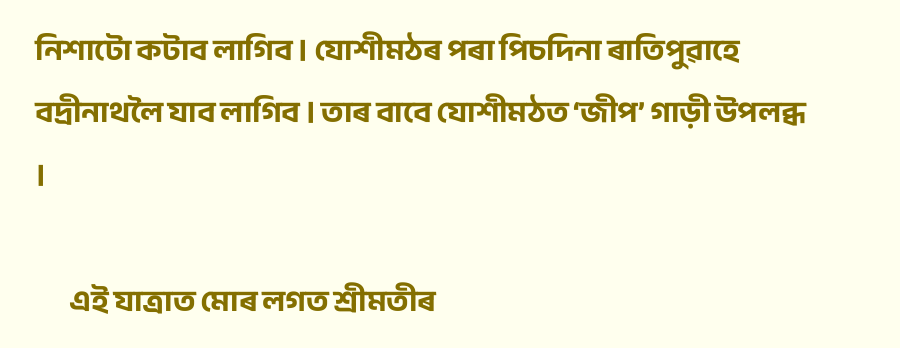নিশাটো কটাব লাগিব । যোশীমঠৰ পৰা পিচদিনা ৰাতিপুৱাহে বদ্ৰীনাথলৈ যাব লাগিব । তাৰ বাবে যোশীমঠত ‘জীপ’ গাড়ী উপলব্ধ ।

       এই যাত্রাত মোৰ লগত শ্ৰীমতীৰ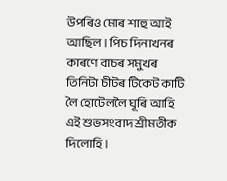উপৰিও মোৰ শাহু আই আছিল । পিচ দিনাখনৰ কাৰণে বাচৰ সমুখৰ তিনিটা চীটৰ টিকেট কাটি লৈ হোটেললৈ ঘূৰি আহি এই শুভসংবাদ শ্ৰীমতীক দিলোহি ।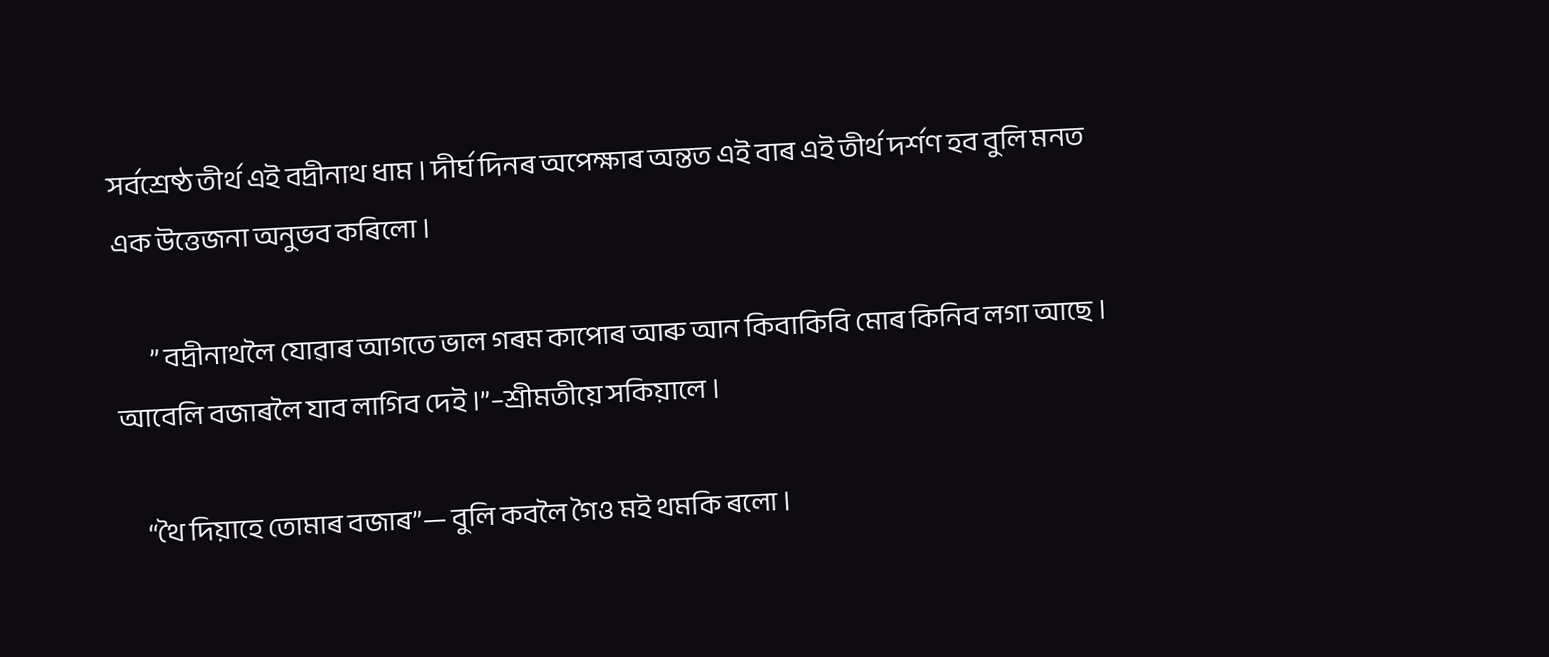সৰ্বশ্ৰেষ্ঠ তীৰ্থ এই বদ্ৰীনাথ ধাম । দীৰ্ঘ দিনৰ অপেক্ষাৰ অন্তত এই বাৰ এই তীৰ্থ দৰ্শণ হব বুলি মনত এক উত্তেজনা অনুভব কৰিলো ।

       ” বদ্ৰীনাথলৈ যোৱাৰ আগতে ভাল গৰম কাপোৰ আৰু আন কিবাকিবি মোৰ কিনিব লগা আছে । আবেলি বজাৰলৈ যাব লাগিব দেই ।”–শ্ৰীমতীয়ে সকিয়ালে ।

     “থৈ দিয়াহে তোমাৰ বজাৰ”— বুলি কবলৈ গৈও মই থমকি ৰলো ।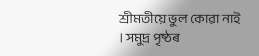শ্ৰীমতীয়ে ভুল কোৱা নাই । সমুদ্ৰ পৃষ্ঠৰ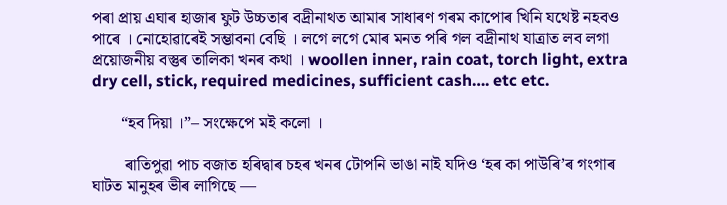পৰা প্ৰায় এঘাৰ হাজাৰ ফুট উচ্চতাৰ বদ্ৰীনাথত আমাৰ সাধাৰণ গৰম কাপোৰ খিনি যথেষ্ট নহবও পাৰে । নোহোৱাৰেই সম্ভাবনা বেছি । লগে লগে মোৰ মনত পৰি গল বদ্ৰীনাথ যাত্রাত লব লগা প্ৰয়োজনীয় বস্তুৰ তালিকা খনৰ কথা । woollen inner, rain coat, torch light, extra dry cell, stick, required medicines, sufficient cash…. etc etc.

       “হব দিয়া ।”– সংক্ষেপে মই কলো ।

        ৰাতিপুৱা পাচ বজাত হৰিদ্বাৰ চহৰ খনৰ টোপনি ভাঙা নাই যদিও ‘হৰ কা পাউৰি’ৰ গংগাৰ ঘাটত মানুহৰ ভীৰ লাগিছে —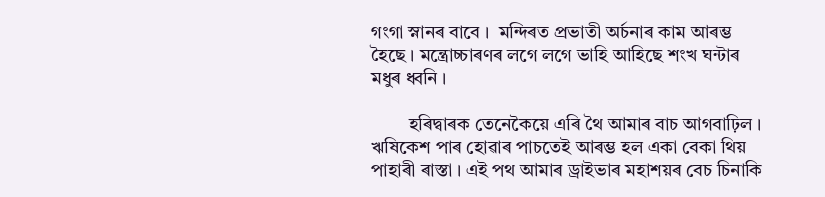গংগা স্নানৰ বাবে ।  মন্দিৰত প্ৰভাতী অৰ্চনাৰ কাম আৰম্ভ হৈছে । মন্ত্ৰোচ্চাৰণৰ লগে লগে ভাহি আহিছে শংখ ঘন্টাৰ মধুৰ ধ্বনি ।

        হৰিদ্বাৰক তেনেকৈয়ে এৰি থৈ আমাৰ বাচ আগবাঢ়িল । ঋষিকেশ পাৰ হোৱাৰ পাচতেই আৰম্ভ হল একা বেকা থিয় পাহাৰী ৰাস্তা । এই পথ আমাৰ ড্ৰাইভাৰ মহাশয়ৰ বেচ চিনাকি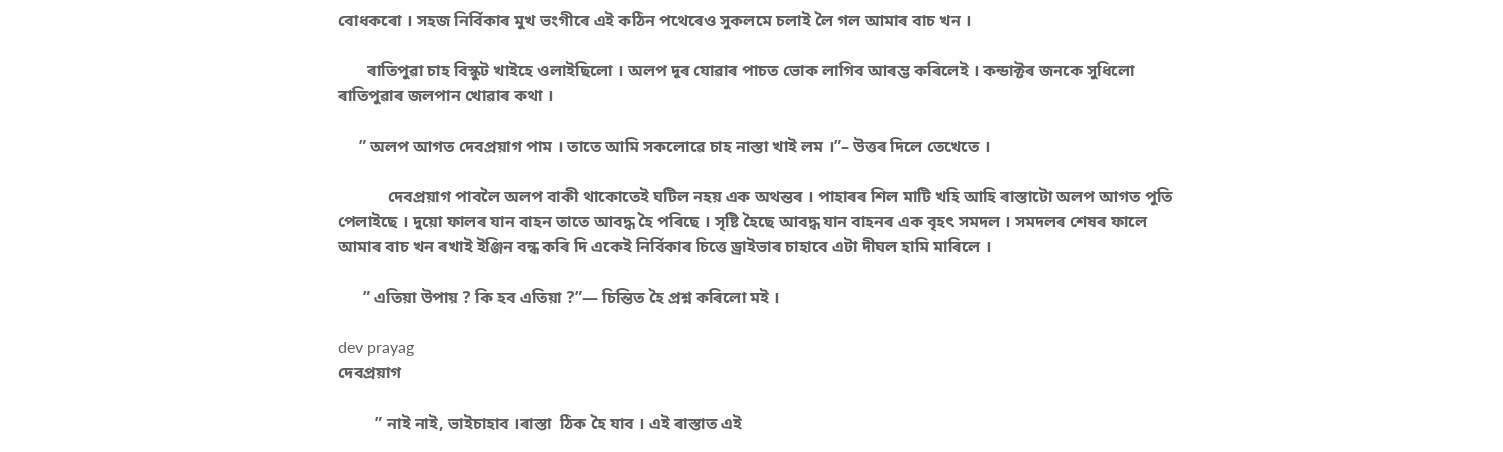বোধকৰো । সহজ নিৰ্বিকাৰ মুখ ভংগীৰে এই কঠিন পথেৰেও সুকলমে চলাই লৈ গল আমাৰ বাচ খন ।

       ৰাতিপুৱা চাহ বিস্কুট খাইহে ওলাইছিলো । অলপ দূৰ যোৱাৰ পাচত ভোক লাগিব আৰম্ভ কৰিলেই । কন্ডাক্টৰ জনকে সুধিলো ৰাতিপুৱাৰ জলপান খোৱাৰ কথা ।

     ” অলপ আগত দেবপ্ৰয়াগ পাম । তাতে আমি সকলোৱে চাহ নাস্তা খাই লম ।”– উত্তৰ দিলে তেখেতে ।

            দেবপ্ৰয়াগ পাবলৈ অলপ বাকী থাকোতেই ঘটিল নহয় এক অথন্তৰ । পাহাৰৰ শিল মাটি খহি আহি ৰাস্তাটো অলপ আগত পুতি পেলাইছে । দুয়ো ফালৰ যান বাহন তাতে আবদ্ধ হৈ পৰিছে । সৃষ্টি হৈছে আবদ্ধ যান বাহনৰ এক বৃহৎ সমদল । সমদলৰ শেষৰ ফালে  আমাৰ বাচ খন ৰখাই ইঞ্জিন বন্ধ কৰি দি একেই নিৰ্বিকাৰ চিত্তে ড্ৰাইভাৰ চাহাবে এটা দীঘল হামি মাৰিলে ।

      ” এতিয়া উপায় ? কি হব এতিয়া ?”— চিন্তিত হৈ প্ৰশ্ন কৰিলো মই ।

dev prayag
দেবপ্ৰয়াগ

         ” নাই নাই, ভাইচাহাব ।ৰাস্তা  ঠিক হৈ যাব । এই ৰাস্তাত এই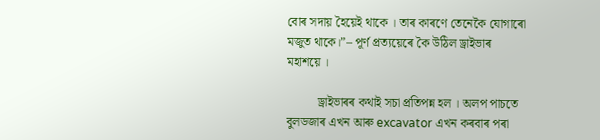বোৰ সদায় হৈয়েই থাকে । তাৰ কাৰণে তেনেকৈ যোগাৰো মজুত থাকে।”– পূৰ্ণ প্ৰত্যয়েৰে কৈ উঠিল ড্ৰাইভাৰ মহাশয়ে ।

          ড্ৰাইভাৰৰ কথাই সচা প্ৰতিপন্ন হল । অলপ পাচতে বুলডজাৰ এখন আৰু excavator এখন কৰবাৰ পৰা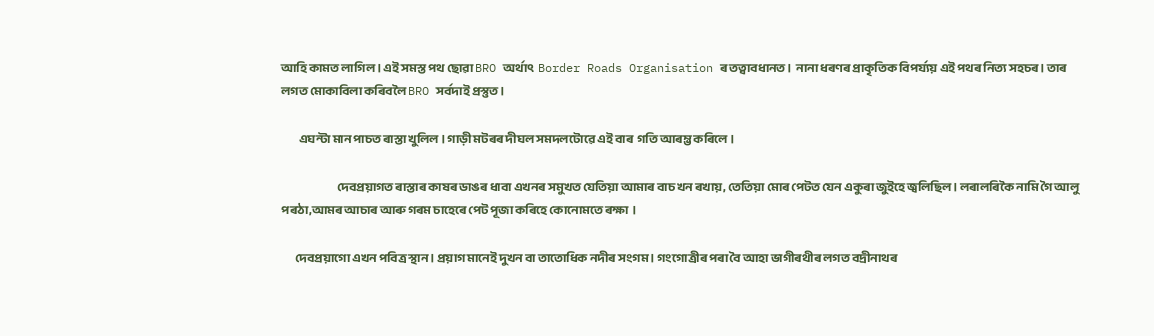আহি কামত লাগিল । এই সমস্ত পথ ছোৱা BRO অৰ্থাৎ  Border Roads Organisation ৰ তত্বাবধানত ।  নানা ধৰণৰ প্ৰাকৃতিক বিপৰ্য্যয় এই পথৰ নিত্য সহচৰ । তাৰ লগত মোকাবিলা কৰিবলৈ BRO সৰ্বদাই প্ৰস্তুত ।

         এঘন্টা মান পাচত ৰাস্তা খুলিল । গাড়ী মটৰৰ দীঘল সমদলটোৱে এই বাৰ  গতি আৰম্ভ কৰিলে ।

                            দেবপ্ৰয়াগত ৰাস্তাৰ কাষৰ ডাঙৰ ধাবা এখনৰ সমুখত যেতিয়া আমাৰ বাচ খন ৰখায়, তেতিয়া মোৰ পেটত যেন একুৰা জুইহে জ্বলিছিল । লৰালৰিকৈ নামি গৈ আলু পৰঠা,আমৰ আচাৰ আৰু গৰম চাহেৰে পেট পূজা কৰিহে কোনোমতে ৰক্ষা  ।

       দেবপ্ৰয়াগো এখন পবিত্ৰ স্থান । প্ৰয়াগ মানেই দুখন বা তাতোধিক নদীৰ সংগম । গংগোত্রীৰ পৰা বৈ আহা ভাগীৰথীৰ লগত বদ্ৰীনাথৰ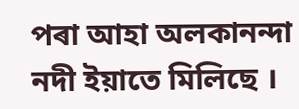পৰা আহা অলকানন্দা নদী ইয়াতে মিলিছে ।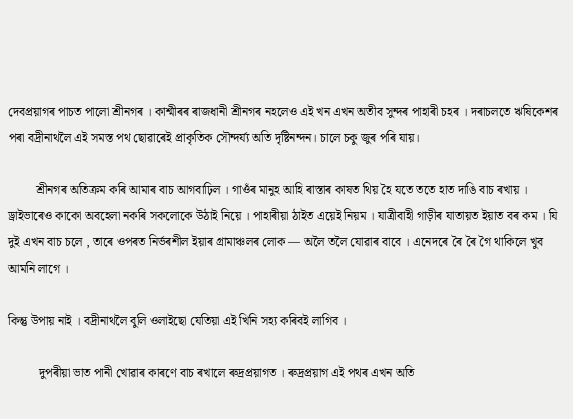দেবপ্ৰয়াগৰ পাচত পালো শ্ৰীনগৰ । কাশ্মীৰৰ ৰাজধানী শ্ৰীনগৰ নহলেও এই খন এখন অতীব সুন্দৰ পাহাৰী চহৰ । দৰাচলতে ঋষিকেশৰ পৰা বদ্ৰীনাথলৈ এই সমস্ত পথ ছোৱাৰেই প্ৰাকৃতিক সৌন্দৰ্য্য অতি দৃষ্টিনন্দন। চালে চকু জুৰ পৰি যায়।

         শ্ৰীনগৰ অতিক্ৰম কৰি আমাৰ বাচ আগবাঢ়িল । গাওঁৰ মানুহ আহি ৰাস্তাৰ কাষত থিয় হৈ যতে ততে হাত দাঙি বাচ ৰখায় । ড্ৰাইভাৰেও কাকো অবহেলা নকৰি সকলোকে উঠাই নিয়ে । পাহাৰীয়া ঠাইত এয়েই নিয়ম । যাত্রীবাহী গাড়ীৰ যাতায়ত ইয়াত বৰ কম । যি দুই এখন বাচ চলে , তাৰে ওপৰত নিৰ্ভৰশীল ইয়াৰ গ্ৰামাঞ্চলৰ লোক — অলৈ তলৈ যোৱাৰ বাবে । এনেদৰে ৰৈ ৰৈ গৈ থাকিলে খুব আমনি লাগে ।

কিন্তু উপায় নাই । বদ্ৰীনাথলৈ বুলি ওলাইছো যেতিয়া এই খিনি সহ্য কৰিবই লাগিব ।

          দুপৰীয়া ভাত পানী খোৱাৰ কাৰণে বাচ ৰখালে ৰুদ্ৰপ্ৰয়াগত । ৰুদ্ৰপ্ৰয়াগ এই পথৰ এখন অতি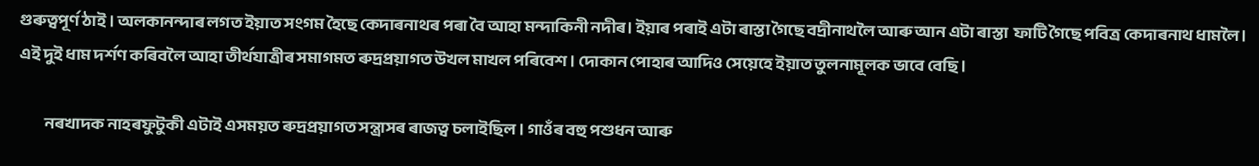গুৰুত্বপূৰ্ণ ঠাই । অলকানন্দাৰ লগত ইয়াত সংগম হৈছে কেদাৰনাথৰ পৰা বৈ আহা মন্দাকিনী নদীৰ। ইয়াৰ পৰাই এটা ৰাস্তা গৈছে বদ্ৰীনাথলৈ আৰু আন এটা ৰাস্তা  ফাটি গৈছে পবিত্র কেদাৰনাথ ধামলৈ। এই দুই ধাম দৰ্শণ কৰিবলৈ আহা তীৰ্থযাত্রীৰ সমাগমত ৰুদ্ৰপ্ৰয়াগত উখল মাখল পৰিবেশ । দোকান পোহাৰ আদিও সেয়েহে ইয়াত তুলনামূলক ভাবে বেছি ।

          নৰখাদক নাহৰফুটুকী এটাই এসময়ত ৰুদ্ৰপ্ৰয়াগত সন্ত্রাসৰ ৰাজত্ব চলাইছিল । গাওঁৰ বহু পশুধন আৰু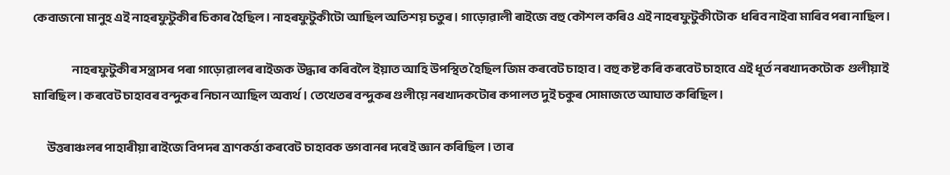কেবাজনো মানুহ এই নাহৰফুটুকীৰ চিকাৰ হৈছিল । নাহৰফুটুকীটো আছিল অতিশয় চতুৰ । গাড়োৱালী ৰাইজে বহু কৌশল কৰিও এই নাহৰফুটুকীটোক  ধৰিব নাইবা মাৰিব পৰা নাছিল ।

                    নাহৰফুটুকীৰ সন্ত্রাসৰ পৰা গাড়োৱালৰ ৰাইজক উদ্ধাৰ কৰিবলৈ ইয়াত আহি উপস্থিত হৈছিল জিম কৰবেট চাহাব । বহু কষ্ট কৰি কৰবেট চাহাবে এই ধূৰ্ত নৰখাদকটোক  গুলীয়াই মাৰিছিল । কৰবেট চাহাবৰ বন্দুকৰ নিচান আছিল অব্যৰ্থ । তেখেতৰ বন্দুকৰ গুলীয়ে নৰখাদকটোৰ কপালত দুই চকুৰ সোমাজতে আঘাত কৰিছিল।

       উত্তৰাঞ্চলৰ পাহাৰীয়া ৰাইজে বিপদৰ ত্রাণকৰ্ত্তা কৰবেট চাহাবক ভগবানৰ দৰেই জ্ঞান কৰিছিল । তাৰ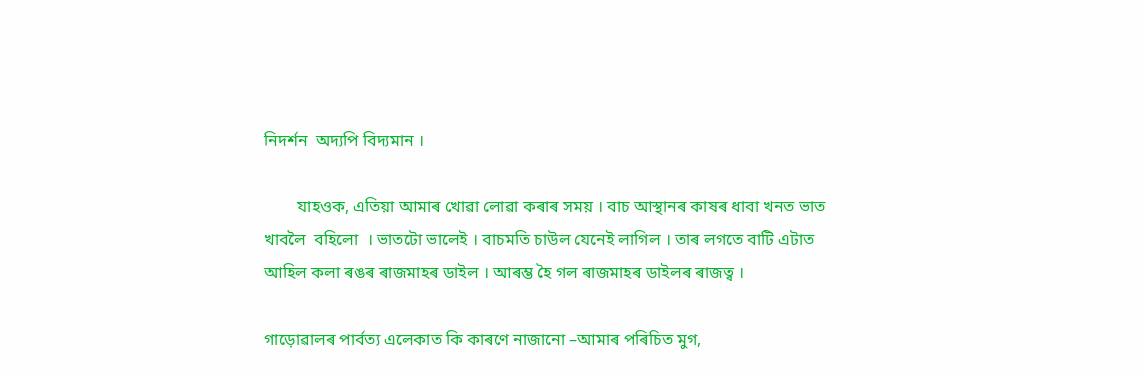নিদৰ্শন  অদ্যপি বিদ্যমান ।

        যাহওক, এতিয়া আমাৰ খোৱা লোৱা কৰাৰ সময় । বাচ আস্থানৰ কাষৰ ধাবা খনত ভাত খাবলৈ  বহিলো  । ভাতটো ভালেই । বাচমতি চাউল যেনেই লাগিল । তাৰ লগতে বাটি এটাত আহিল কলা ৰঙৰ ৰাজমাহৰ ডাইল । আৰম্ভ হৈ গল ৰাজমাহৰ ডাইলৰ ৰাজত্ব ।

গাড়োৱালৰ পাৰ্বত্য এলেকাত কি কাৰণে নাজানো –আমাৰ পৰিচিত মুগ,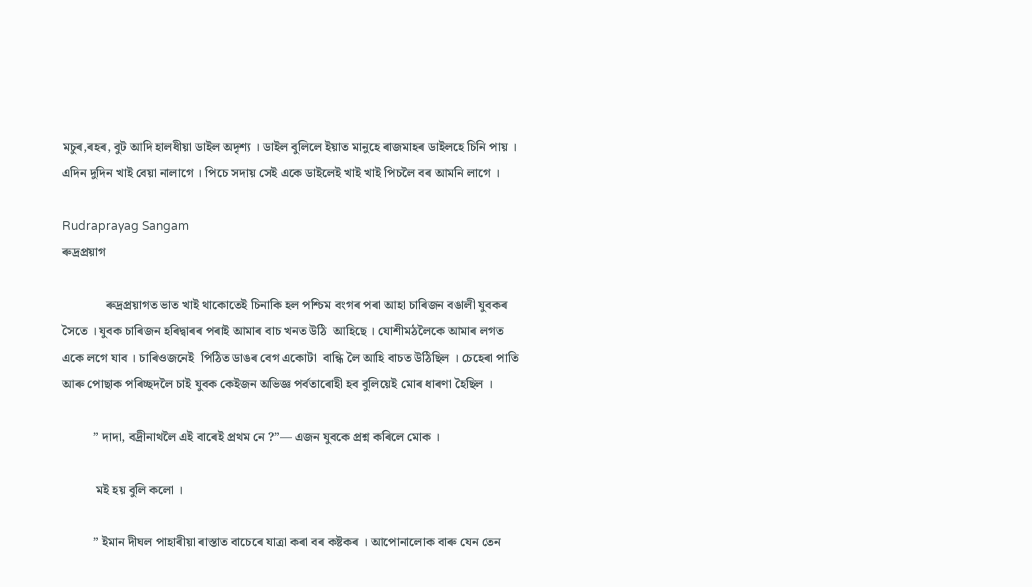মচুৰ,ৰহৰ, বুট আদি হালধীয়া ডাইল অদৃশ্য । ডাইল বুলিলে ইয়াত মানুহে ৰাজমাহৰ ডাইলহে চিনি পায় । এদিন দুদিন খাই বেয়া নালাগে । পিচে সদায় সেই একে ডাইলেই খাই খাই পিচলৈ বৰ আমনি লাগে ।

Rudraprayag Sangam
ৰুদ্ৰপ্ৰয়াগ

              ৰুদ্ৰপ্ৰয়াগত ভাত খাই থাকোতেই চিনাকি হল পশ্চিম বংগৰ পৰা আহা চাৰিজন বঙালী যুবকৰ সৈতে । যুবক চাৰিজন হৰিদ্বাৰৰ পৰাই আমাৰ বাচ খনত উঠি  আহিছে । যোশীমঠলৈকে আমাৰ লগত একে লগে যাব । চাৰিওজনেই  পিঠিত ডাঙৰ বেগ একোটা  বান্ধি লৈ আহি বাচত উঠিছিল । চেহেৰা পাতি আৰু পোছাক পৰিচ্ছদলৈ চাই যুবক কেইজন অভিজ্ঞ পৰ্বতাৰোহী হব বুলিয়েই মোৰ ধাৰণা হৈছিল ।

          ” দাদা, বদ্ৰীনাথলৈ এই বাৰেই প্ৰথম নে ?”— এজন যুবকে প্ৰশ্ন কৰিলে মোক ।

           মই হয় বুলি কলো ।

          ” ইমান দীঘল পাহাৰীয়া ৰাস্তাত বাচেৰে যাত্রা কৰা বৰ কষ্টকৰ । আপোনালোক বাৰু যেন তেন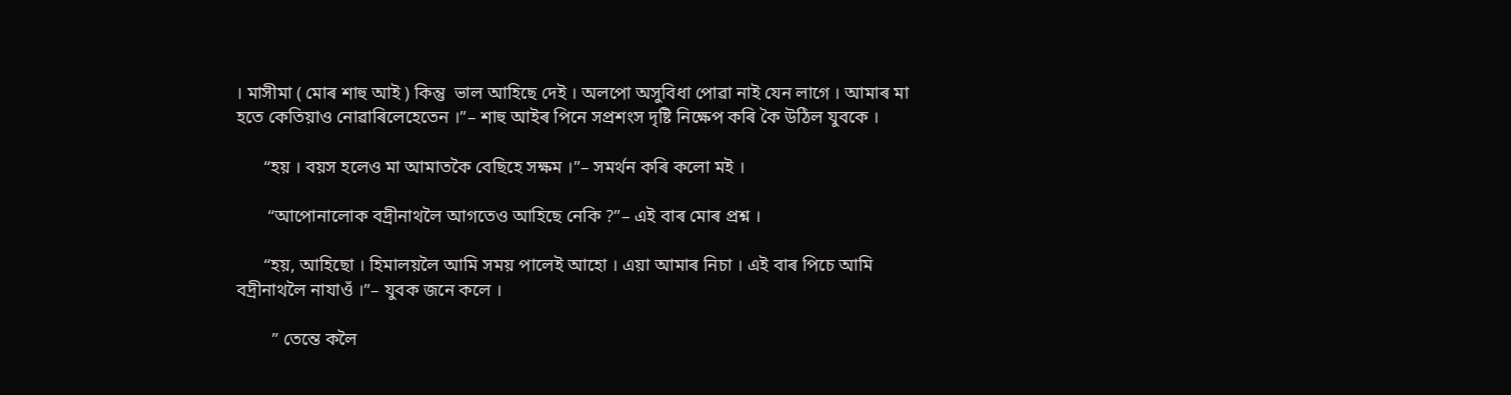। মাসীমা ( মোৰ শাহু আই ) কিন্তু  ভাল আহিছে দেই । অলপো অসুবিধা পোৱা নাই যেন লাগে । আমাৰ মা হতে কেতিয়াও নোৱাৰিলেহেতেন ।”– শাহু আইৰ পিনে সপ্ৰশংস দৃষ্টি নিক্ষেপ কৰি কৈ উঠিল যুবকে ।

      “হয় । বয়স হলেও মা আমাতকৈ বেছিহে সক্ষম ।”– সমৰ্থন কৰি কলো মই ।

       “আপোনালোক বদ্ৰীনাথলৈ আগতেও আহিছে নেকি ?”– এই বাৰ মোৰ প্ৰশ্ন ।

      “হয়, আহিছো । হিমালয়লৈ আমি সময় পালেই আহো । এয়া আমাৰ নিচা । এই বাৰ পিচে আমি বদ্ৰীনাথলৈ নাযাওঁ ।”– যুবক জনে কলে ।

        ” তেন্তে কলৈ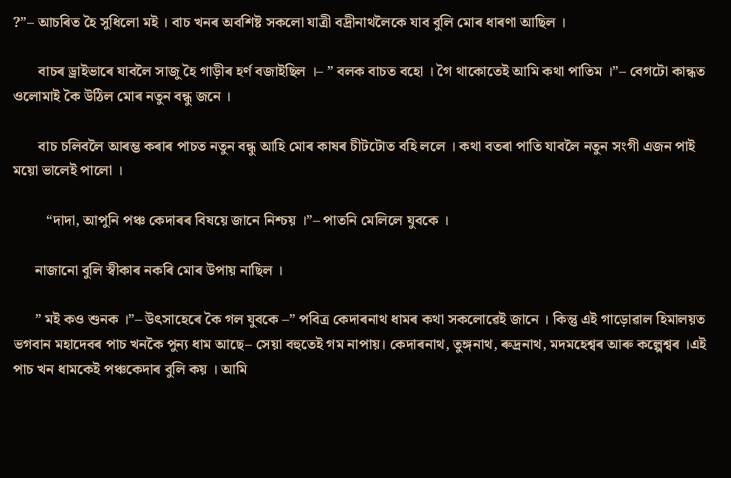?”– আচৰিত হৈ সুধিলো মই । বাচ খনৰ অবশিষ্ট সকলো যাত্রী বদ্ৰীনাথলৈকে যাব বুলি মোৰ ধাৰণা আছিল ।

       বাচৰ ড্ৰাইভাৰে যাবলৈ সাজু হৈ গাড়ীৰ হৰ্ণ বজাইছিল ।– ” বলক বাচত বহো । গৈ থাকোতেই আমি কথা পাতিম ।”– বেগটো কান্ধত ওলোমাই কৈ উঠিল মোৰ নতুন বন্ধু জনে ।

       বাচ চলিবলৈ আৰম্ভ কৰাৰ পাচত নতুন বন্ধু আহি মোৰ কাষৰ চীটটোত বহি ললে । কথা বতৰা পাতি যাবলৈ নতুন সংগী এজন পাই ময়ো ভালেই পালো ।

         “দাদা, আপুনি পঞ্চ কেদাৰৰ বিষয়ে জানে নিশ্চয় ।”– পাতনি মেলিলে যুবকে ।

      নাজানো বুলি স্বীকাৰ নকৰি মোৰ উপায় নাছিল ।

      ” মই কও শুনক ।”– উৎসাহেৰে কৈ গল যুবকে –” পবিত্ৰ কেদাৰনাথ ধামৰ কথা সকলোৱেই জানে । কিন্তু এই গাড়োৱাল হিমালয়ত ভগবান মহাদেবৰ পাচ খনকৈ পুন্য ধাম আছে– সেয়া বহুতেই গম নাপায়। কেদাৰনাথ, তুঙ্গনাথ, ৰুদ্ৰনাথ, মদমহেশ্বৰ আৰু কল্পেশ্বৰ ।এই পাচ খন ধামকেই পঞ্চকেদাৰ বুলি কয় । আমি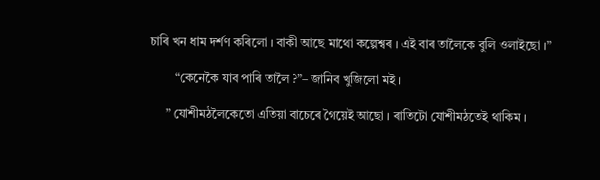চাৰি খন ধাম দৰ্শণ কৰিলো । বাকী আছে মাথো কল্পেশ্বৰ । এই বাৰ তালৈকে বুলি ওলাইছো ।”

        “কেনেকৈ যাব পাৰি তালৈ ?”– জানিব খুজিলো মই ।

     ” যোশীমঠলৈকেতো এতিয়া বাচেৰে গৈয়েই আছো । ৰাতিটো যোশীমঠতেই থাকিম ।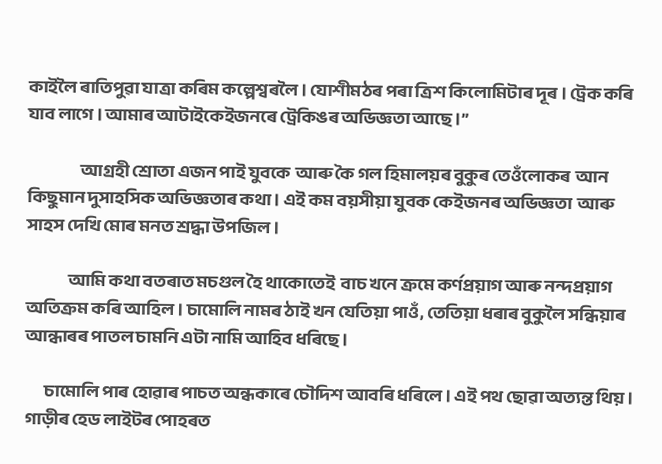কাইলৈ ৰাতিপুৱা যাত্রা কৰিম কল্পেশ্বৰলৈ । যোশীমঠৰ পৰা ত্রিশ কিলোমিটাৰ দূৰ । ট্ৰেক কৰি যাব লাগে । আমাৰ আটাইকেইজনৰে ট্ৰেকিঙৰ অভিজ্ঞতা আছে ।”

                   আগ্ৰহী শ্ৰোতা এজন পাই যুবকে  আৰু কৈ গল হিমালয়ৰ বুকুৰ তেওঁলোকৰ  আন কিছুমান দুসাহসিক অভিজ্ঞতাৰ কথা । এই কম বয়সীয়া যুবক কেইজনৰ অভিজ্ঞতা  আৰু সাহস দেখি মোৰ মনত শ্ৰদ্ধা উপজিল ।

               আমি কথা বতৰাত মচগুল হৈ থাকোতেই  বাচ খনে ক্ৰমে কৰ্ণপ্ৰয়াগ আৰু নন্দপ্ৰয়াগ অতিক্ৰম কৰি আহিল । চামোলি নামৰ ঠাই খন যেতিয়া পাওঁ, তেতিয়া ধৰাৰ বুকুলৈ সন্ধিয়াৰ আন্ধাৰৰ পাতল চামনি এটা নামি আহিব ধৰিছে ।

       চামোলি পাৰ হোৱাৰ পাচত অন্ধকাৰে চৌদিশ আবৰি ধৰিলে । এই পথ ছোৱা অত্যন্ত থিয় । গাড়ীৰ হেড লাইটৰ পোহৰত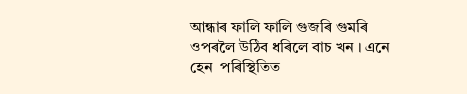আন্ধাৰ ফালি ফালি গুজৰি গুমৰি ওপৰলৈ উঠিব ধৰিলে বাচ খন । এনে হেন  পৰিস্থিতিত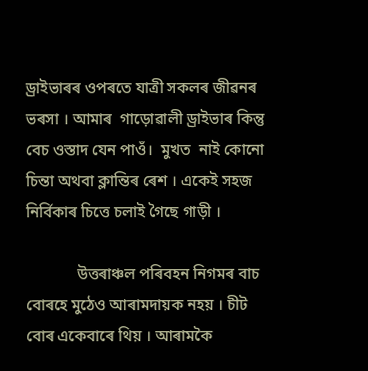ড্ৰাইভাৰৰ ওপৰতে যাত্রী সকলৰ জীৱনৰ ভৰসা । আমাৰ  গাড়োৱালী ড্ৰাইভাৰ কিন্তু বেচ ওস্তাদ যেন পাওঁ।  মুখত  নাই কোনো চিন্তা অথবা ক্লান্তিৰ ৰেশ । একেই সহজ নিৰ্বিকাৰ চিত্তে চলাই গৈছে গাড়ী ।

             উত্তৰাঞ্চল পৰিবহন নিগমৰ বাচ বোৰহে মুঠেও আৰামদায়ক নহয় । চীট বোৰ একেবাৰে থিয় । আৰামকৈ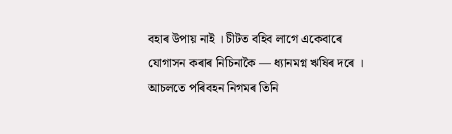বহাৰ উপায় নাই । চীটত বহিব লাগে একেবাৰে যোগাসন কৰাৰ নিচিনাকৈ — ধ্যানমগ্ন ঋষিৰ দৰে । আচলতে পৰিবহন নিগমৰ তিনি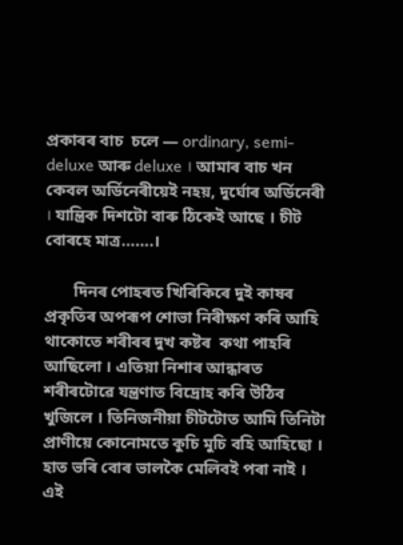প্ৰকাৰৰ বাচ  চলে — ordinary, semi-deluxe আৰু deluxe । আমাৰ বাচ খন কেবল অৰ্ডিনেৰীয়েই নহয়, দুৰ্ঘোৰ অৰ্ডিনেৰী । যান্ত্ৰিক দিশটো বাৰু ঠিকেই আছে । চীট বোৰহে মাত্র…….।

       দিনৰ পোহৰত খিৰিকিৰে দুই কাষৰ প্ৰকৃতিৰ অপৰূপ শোভা নিৰীক্ষণ কৰি আহি থাকোতে শৰীৰৰ দুখ কষ্টৰ  কথা পাহৰি আছিলো । এতিয়া নিশাৰ আন্ধাৰত শৰীৰটোৱে যন্ত্ৰণাত বিদ্ৰোহ কৰি উঠিব খুজিলে । তিনিজনীয়া চীটটোত আমি তিনিটা প্ৰাণীয়ে কোনোমতে কুচি মুচি বহি আহিছো । হাত ভৰি বোৰ ভালকৈ মেলিবই পৰা নাই । এই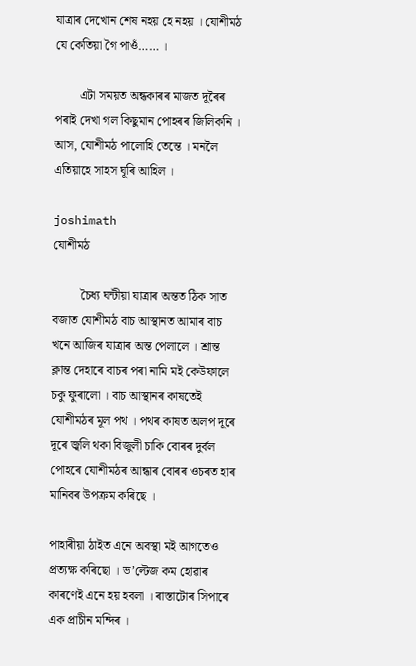যাত্রাৰ দেখোন শেষ নহয় হে নহয় । যোশীমঠ যে কেতিয়া গৈ পাওঁ…… ।

        এটা সময়ত অন্ধকাৰৰ মাজত দূৰৈৰ পৰাই দেখা গল কিছুমান পোহৰৰ জিলিকনি । আস, যোশীমঠ পালোহি তেন্তে । মনলৈ এতিয়াহে সাহস ঘূৰি আহিল ।

joshimath
যোশীমঠ

         চৈধ্য ঘন্টীয়া যাত্রাৰ অন্তত ঠিক সাত বজাত যোশীমঠ বাচ আস্থানত আমাৰ বাচ খনে আজিৰ যাত্রাৰ অন্ত পেলালে । শ্ৰান্ত ক্লান্ত দেহাৰে বাচৰ পৰা নামি মই কেউফালে চকু ফুৰালো । বাচ আস্থানৰ কাষতেই যোশীমঠৰ মূল পথ । পথৰ কাষত অলপ দূৰে দূৰে জ্বলি থকা বিজুলী চাকি বোৰৰ দুৰ্বল পোহৰে যোশীমঠৰ আন্ধাৰ বোৰৰ ওচৰত হাৰ মানিবৰ উপক্ৰম কৰিছে ।

পাহাৰীয়া ঠাইত এনে অবস্থা মই আগতেও প্ৰত্যক্ষ কৰিছো । ভ’ল্টেজ কম হোৱাৰ কাৰণেই এনে হয় হবলা । ৰাস্তাটোৰ সিপাৰে এক প্ৰাচীন মন্দিৰ ।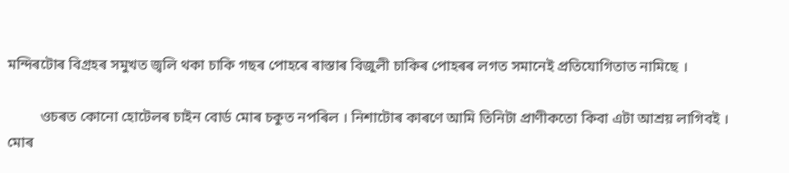মন্দিৰটোৰ বিগ্ৰহৰ সমুখত জ্বলি থকা চাকি গছৰ পোহৰে ৰাস্তাৰ বিজুলী চাকিৰ পোহৰৰ লগত সমানেই প্ৰতিযোগিতাত নামিছে ।

         ওচৰত কোনো হোটেলৰ চাইন বোৰ্ড মোৰ চকুত নপৰিল । নিশাটোৰ কাৰণে আমি তিনিটা প্ৰাণীকতো কিবা এটা আশ্ৰয় লাগিবই । মোৰ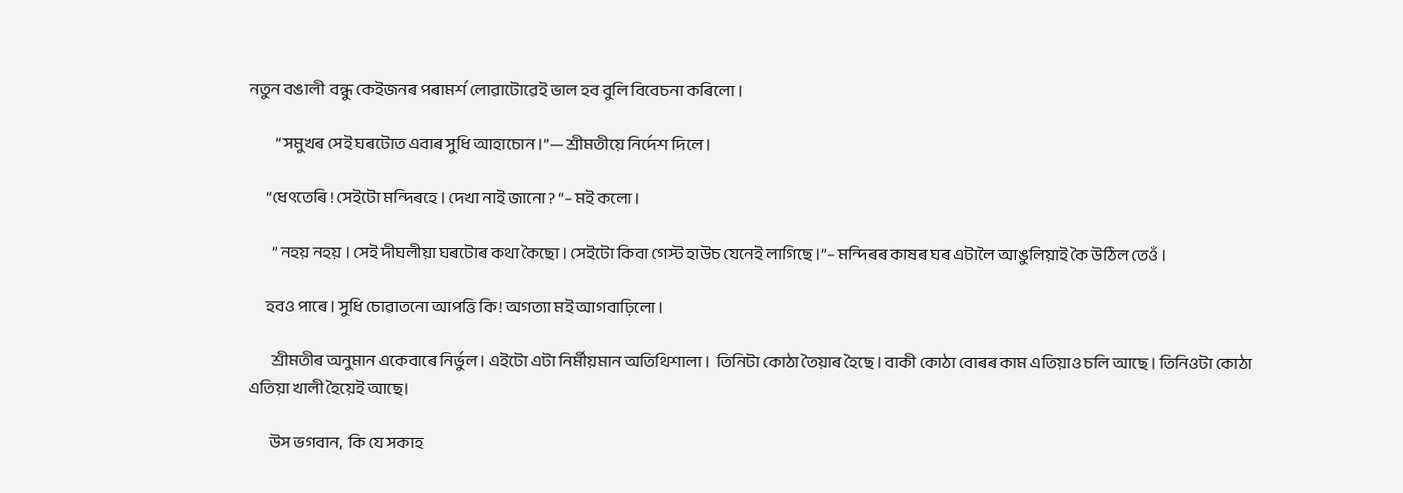নতুন বঙালী  বন্ধু কেইজনৰ পৰামৰ্শ লোৱাটোৱেই ভাল হব বুলি বিবেচনা কৰিলো ।

         ” সমুখৰ সেই ঘৰটোত এবাৰ সুধি আহাচোন ।”— শ্ৰীমতীয়ে নিৰ্দেশ দিলে ।

      “ধেৎতেৰি ! সেইটো মন্দিৰহে । দেখা নাই জানো ? “– মই কলো ।

        ” নহয় নহয় । সেই দীঘলীয়া ঘৰটোৰ কথা কৈছো । সেইটো কিবা গেস্ট হাউচ যেনেই লাগিছে ।”– মন্দিৰৰ কাষৰ ঘৰ এটালৈ আঙুলিয়াই কৈ উঠিল তেওঁ ।

      হবও পাৰে । সুধি চোৱাতনো আপত্তি কি ! অগত্যা মই আগবাঢ়িলো ।

        শ্ৰীমতীৰ অনুমান একেবাৰে নিৰ্ভুল । এইটো এটা নিৰ্মীয়মান অতিথিশালা ।  তিনিটা কোঠা তৈয়াৰ হৈছে । বাকী কোঠা বোৰৰ কাম এতিয়াও চলি আছে । তিনিওটা কোঠা এতিয়া খালী হৈয়েই আছে।

       উস ভগবান,  কি যে সকাহ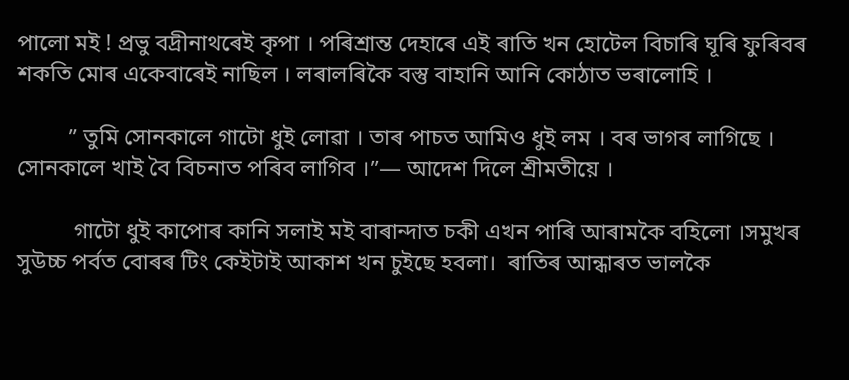পালো মই ! প্ৰভু বদ্ৰীনাথৰেই কৃপা । পৰিশ্ৰান্ত দেহাৰে এই ৰাতি খন হোটেল বিচাৰি ঘূৰি ফুৰিবৰ শকতি মোৰ একেবাৰেই নাছিল । লৰালৰিকৈ বস্তু বাহানি আনি কোঠাত ভৰালোহি ।

         ” তুমি সোনকালে গাটো ধুই লোৱা । তাৰ পাচত আমিও ধুই লম । বৰ ভাগৰ লাগিছে । সোনকালে খাই বৈ বিচনাত পৰিব লাগিব ।”— আদেশ দিলে শ্ৰীমতীয়ে ।

          গাটো ধুই কাপোৰ কানি সলাই মই বাৰান্দাত চকী এখন পাৰি আৰামকৈ বহিলো ।সমুখৰ সুউচ্চ পৰ্বত বোৰৰ টিং কেইটাই আকাশ খন চুইছে হবলা।  ৰাতিৰ আন্ধাৰত ভালকৈ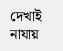দেখাই নাযায়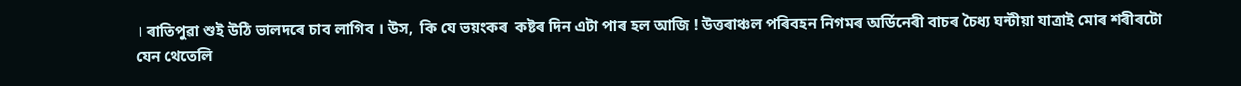। ৰাতিপুৱা শুই উঠি ভালদৰে চাব লাগিব । উস,  কি যে ভয়ংকৰ  কষ্টৰ দিন এটা পাৰ হল আজি ! উত্তৰাঞ্চল পৰিবহন নিগমৰ অৰ্ডিনেৰী বাচৰ চৈধ্য ঘন্টীয়া যাত্রাই মোৰ শৰীৰটো যেন থেতেলি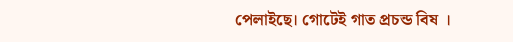পেলাইছে। গোটেই গাত প্ৰচন্ড বিষ ।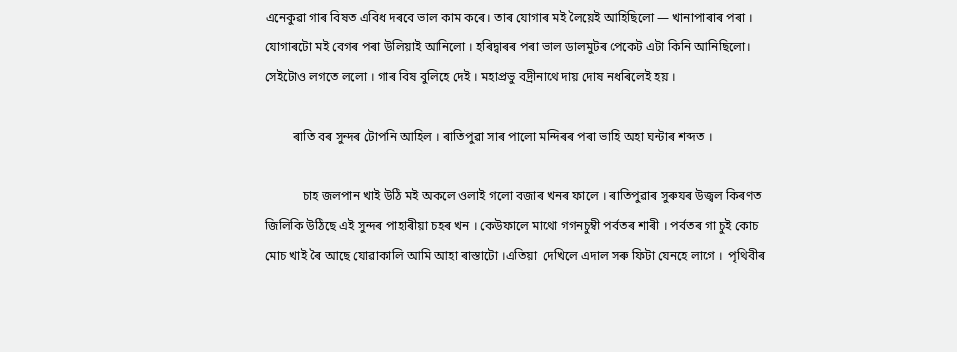এনেকুৱা গাৰ বিষত এবিধ দৰবে ভাল কাম কৰে। তাৰ যোগাৰ মই লৈয়েই আহিছিলো — খানাপাৰাৰ পৰা । যোগাৰটো মই বেগৰ পৰা উলিয়াই আনিলো । হৰিদ্বাৰৰ পৰা ভাল ডালমুটৰ পেকেট এটা কিনি আনিছিলো। সেইটোও লগতে ললো । গাৰ বিষ বুলিহে দেই । মহাপ্ৰভু বদ্ৰীনাথে দায় দোষ নধৰিলেই হয় ।

         ৰাতি বৰ সুন্দৰ টোপনি আহিল । ৰাতিপুৱা সাৰ পালো মন্দিৰৰ পৰা ভাহি অহা ঘন্টাৰ শব্দত ।

            চাহ জলপান খাই উঠি মই অকলে ওলাই গলো বজাৰ খনৰ ফালে । ৰাতিপুৱাৰ সুৰুযৰ উজ্বল কিৰণত জিলিকি উঠিছে এই সুন্দৰ পাহাৰীয়া চহৰ খন । কেউফালে মাথো গগনচুম্বী পৰ্বতৰ শাৰী । পৰ্বতৰ গা চুই কোচ মোচ খাই ৰৈ আছে যোৱাকালি আমি আহা ৰাস্তাটো ।এতিয়া  দেখিলে এদাল সৰু ফিটা যেনহে লাগে ।  পৃথিবীৰ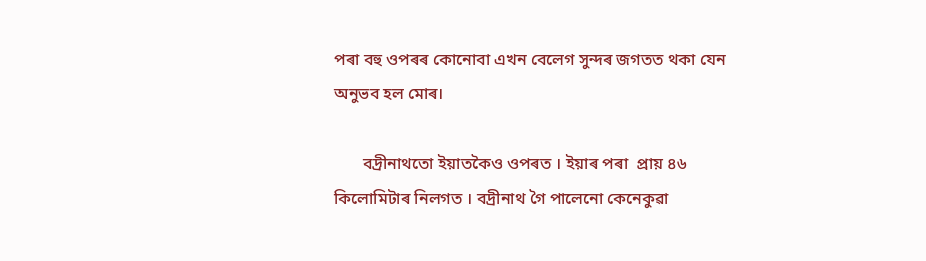পৰা বহু ওপৰৰ কোনোবা এখন বেলেগ সুন্দৰ জগতত থকা যেন অনুভব হল মোৰ।

       বদ্ৰীনাথতো ইয়াতকৈও ওপৰত । ইয়াৰ পৰা  প্ৰায় ৪৬ কিলোমিটাৰ নিলগত । বদ্ৰীনাথ গৈ পালেনো কেনেকুৱা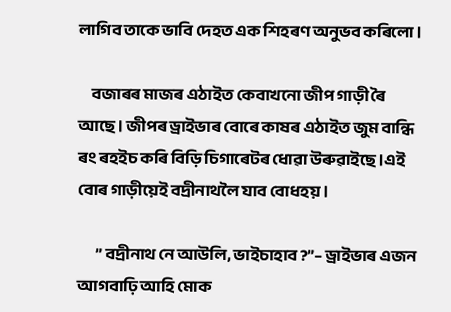লাগিব তাকে ভাবি দেহত এক শিহৰণ অনুভব কৰিলো ।

     বজাৰৰ মাজৰ এঠাইত কেবাখনো জীপ গাড়ী ৰৈ আছে । জীপৰ ড্ৰাইভাৰ বোৰে কাষৰ এঠাইত জুম বান্ধি ৰং ৰহইচ কৰি বিড়ি চিগাৰেটৰ ধোৱা উৰুৱাইছে ।এই বোৰ গাড়ীয়েই বদ্ৰীনাথলৈ যাব বোধহয় ।

       ” বদ্ৰীনাথ নে আউলি, ভাইচাহাব ?”– ড্ৰাইভাৰ এজন আগবাঢ়ি আহি মোক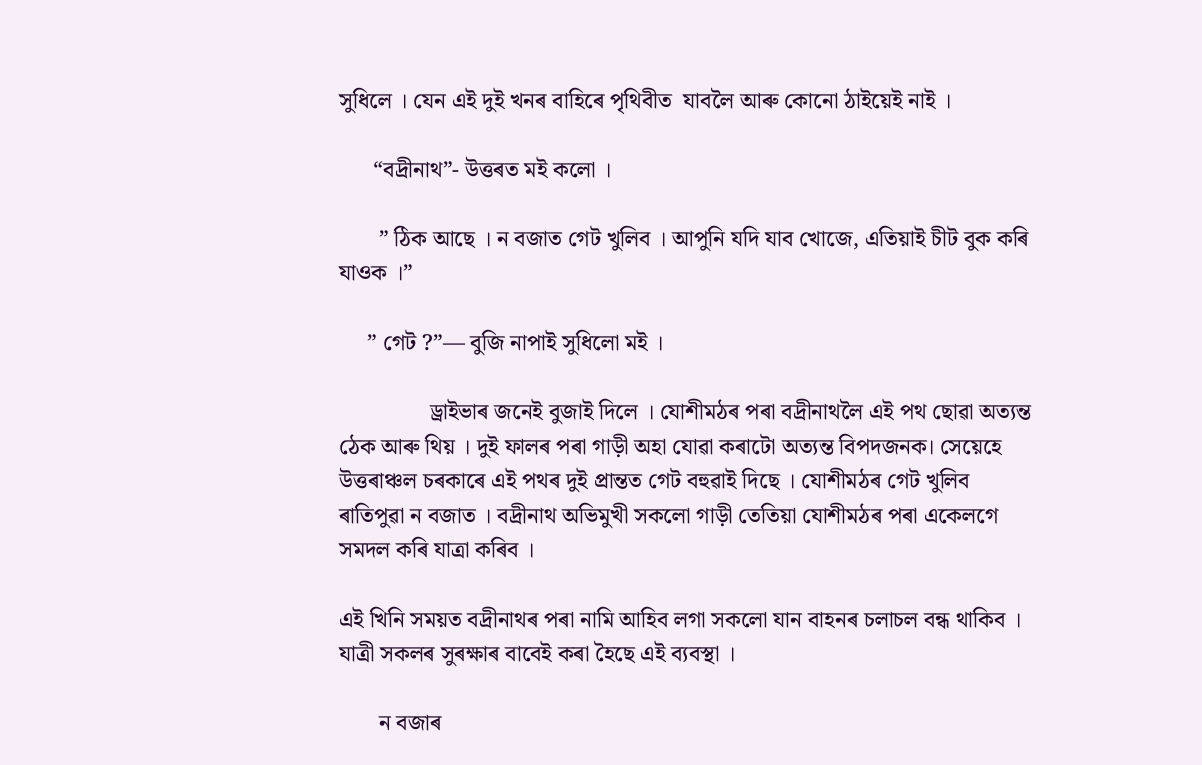সুধিলে । যেন এই দুই খনৰ বাহিৰে পৃথিবীত  যাবলৈ আৰু কোনো ঠাইয়েই নাই ।

      “বদ্ৰীনাথ”- উত্তৰত মই কলো ।

       ” ঠিক আছে । ন বজাত গেট খুলিব । আপুনি যদি যাব খোজে, এতিয়াই চীট বুক কৰি যাওক ।”

     ” গেট ?”— বুজি নাপাই সুধিলো মই ।

                ড্ৰাইভাৰ জনেই বুজাই দিলে । যোশীমঠৰ পৰা বদ্ৰীনাথলৈ এই পথ ছোৱা অত্যন্ত ঠেক আৰু থিয় । দুই ফালৰ পৰা গাড়ী অহা যোৱা কৰাটো অত্যন্ত বিপদজনক। সেয়েহে উত্তৰাঞ্চল চৰকাৰে এই পথৰ দুই প্ৰান্তত গেট বহুৱাই দিছে । যোশীমঠৰ গেট খুলিব ৰাতিপুৱা ন বজাত । বদ্ৰীনাথ অভিমুখী সকলো গাড়ী তেতিয়া যোশীমঠৰ পৰা একেলগে সমদল কৰি যাত্রা কৰিব ।

এই খিনি সময়ত বদ্ৰীনাথৰ পৰা নামি আহিব লগা সকলো যান বাহনৰ চলাচল বন্ধ থাকিব । যাত্রী সকলৰ সুৰক্ষাৰ বাবেই কৰা হৈছে এই ব্যবস্থা ।

       ন বজাৰ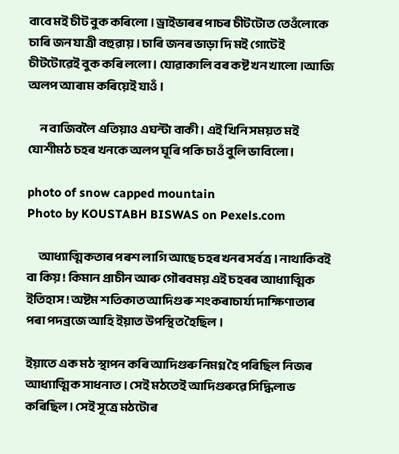বাবে মই চীট বুক কৰিলো । ড্ৰাইভাৰৰ পাচৰ চীটটোত তেওঁলোকে চাৰি জন যাত্রী বহুৱায় । চাৰি জনৰ ভাড়া দি মই গোটেই চীটটোৱেই বুক কৰি ললো । যোৱাকালি বৰ কষ্ট খন খালো ।আজি অলপ আৰাম কৰিয়েই যাওঁ ।

      ন বাজিবলৈ এতিয়াও এঘন্টা বাকী । এই খিনি সময়ত মই যোশীমঠ চহৰ খনকে অলপ ঘূৰি পকি চাওঁ বুলি ভাবিলো ।

photo of snow capped mountain
Photo by KOUSTABH BISWAS on Pexels.com

      আধ্যাত্মিকতাৰ পৰশ লাগি আছে চহৰ খনৰ সৰ্বত্র । নাথাকিবই বা কিয় ! কিমান প্ৰাচীন আৰু গৌৰবময় এই চহৰৰ আধ্যাত্মিক ইতিহাস ! অষ্টম শতিকাত আদিগুৰু শংকৰাচাৰ্য্য দাক্ষিণাত্যৰ পৰা পদব্ৰজে আহি ইয়াত উপস্থিত হৈছিল ।

ইয়াতে এক মঠ স্থাপন কৰি আদিগুৰু নিমগ্ন হৈ পৰিছিল নিজৰ আধ্যাত্মিক সাধনাত । সেই মঠতেই আদিগুৰুৱে সিদ্ধিলাভ কৰিছিল । সেই সূত্রে মঠটোৰ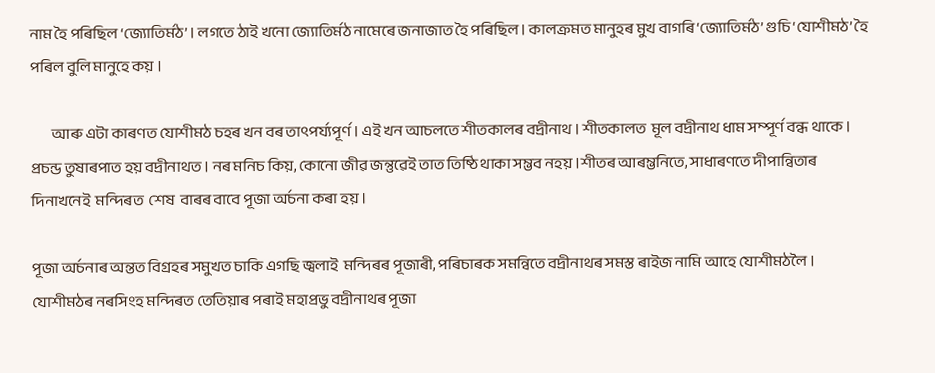নাম হৈ পৰিছিল ‘জ্যোতিৰ্মঠ’ । লগতে ঠাই খনো জ্যোতিৰ্মঠ নামেৰে জনাজাত হৈ পৰিছিল । কালক্ৰমত মানুহৰ মুখ বাগৰি ‘জ্যোতিৰ্মঠ’ গুচি ‘যোশীমঠ’ হৈ পৰিল বুলি মানুহে কয় ।

        আৰু এটা কাৰণত যোশীমঠ চহৰ খন বৰ তাৎপৰ্য্যপূৰ্ণ । এই খন আচলতে শীতকালৰ বদ্ৰীনাথ । শীতকালত  মূল বদ্ৰীনাথ ধাম সম্পূৰ্ণ বন্ধ থাকে । প্ৰচন্ড তুষাৰপাত হয় বদ্ৰীনাথত । নৰ মনিচ কিয়, কোনো জীৱ জন্তুৱেই তাত তিষ্ঠি থাকা সম্ভব নহয় ।শীতৰ আৰম্ভনিতে, সাধাৰণতে দীপান্বিতাৰ দিনাখনেই  মন্দিৰত  শেষ  বাৰৰ বাবে পূজা অৰ্চনা কৰা হয় ।

পূজা অৰ্চনাৰ অন্তত বিগ্ৰহৰ সমুখত চাকি এগছি জ্বলাই  মন্দিৰৰ পূজাৰী, পৰিচাৰক সমন্বিতে বদ্ৰীনাথৰ সমস্ত ৰাইজ নামি আহে যোশীমঠলৈ । যোশীমঠৰ নৰসিংহ মন্দিৰত তেতিয়াৰ পৰাই মহাপ্ৰভু বদ্ৰীনাথৰ পূজা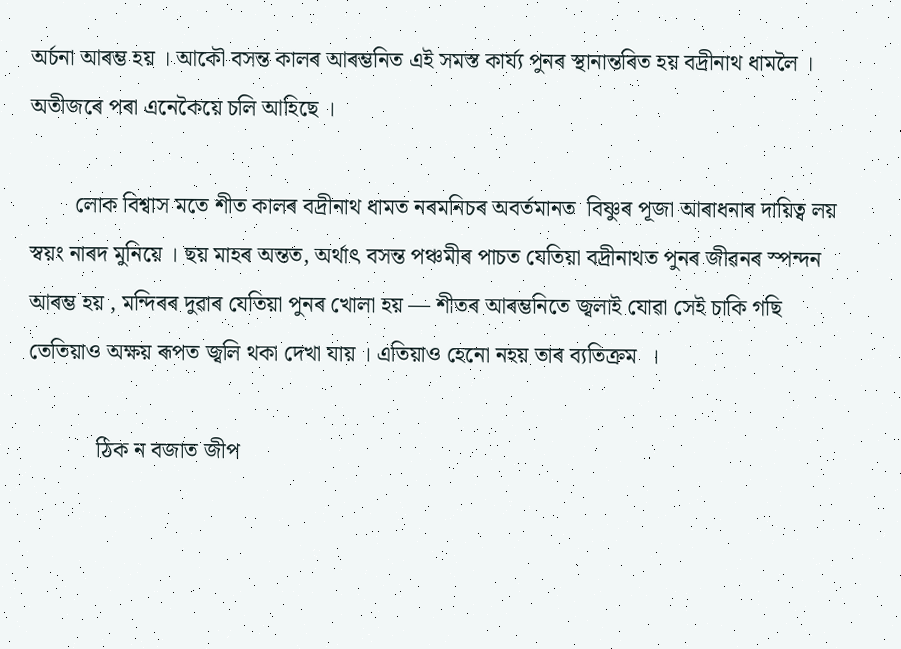অৰ্চনা আৰম্ভ হয় । আকৌ বসন্ত কালৰ আৰম্ভনিত এই সমস্ত কাৰ্য্য পুনৰ স্থানান্তৰিত হয় বদ্ৰীনাথ ধামলৈ । অতীজৰে পৰা এনেকৈয়ে চলি আহিছে ।

        লোক বিশ্বাস মতে শীত কালৰ বদ্ৰীনাথ ধামত নৰমনিচৰ অবৰ্তমানত  বিষ্ণুৰ পূজা আৰাধনাৰ দায়িত্ব লয় স্বয়ং নাৰদ মুনিয়ে । ছয় মাহৰ অন্তত, অৰ্থাৎ বসন্ত পঞ্চমীৰ পাচত যেতিয়া বদ্ৰীনাথত পুনৰ জীৱনৰ স্পন্দন আৰম্ভ হয় , মন্দিৰৰ দুৱাৰ যেতিয়া পুনৰ খোলা হয় — শীতৰ আৰম্ভনিতে জ্বলাই যোৱা সেই চাকি গছি তেতিয়াও অক্ষয় ৰূপত জ্বলি থকা দেখা যায় । এতিয়াও হেনো নহয় তাৰ ব্যতিক্ৰম  ।

            ঠিক ন বজাত জীপ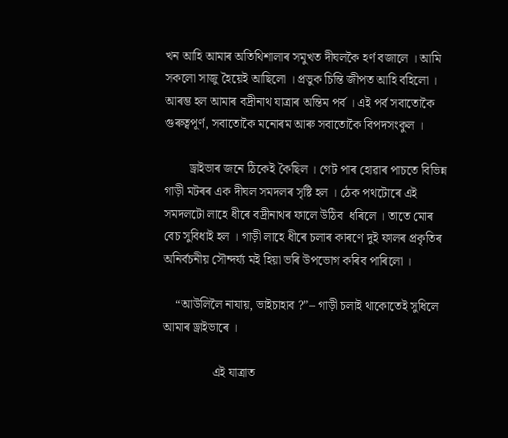খন আহি আমাৰ অতিথিশালাৰ সমুখত দীঘলকৈ হৰ্ণ বজালে । আমি সকলো সাজু হৈয়েই আছিলো । প্ৰভুক চিন্তি জীপত আহি বহিলো । আৰম্ভ হল আমাৰ বদ্ৰীনাথ যাত্রাৰ অন্তিম পৰ্ব । এই পৰ্ব সবাতোকৈ গুৰুত্বপূৰ্ণ, সবাতোকৈ মনোৰম আৰু সবাতোকৈ বিপদসংকুল ।

        ড্ৰাইভাৰ জনে ঠিকেই কৈছিল । গেট পাৰ হোৱাৰ পাচতে বিভিন্ন গাড়ী মটৰৰ এক দীঘল সমদলৰ সৃষ্টি হল । ঠেক পথটোৰে এই সমদলটো লাহে ধীৰে বদ্ৰীনাথৰ ফালে উঠিব  ধৰিলে । তাতে মোৰ বেচ সুবিধাই হল । গাড়ী লাহে ধীৰে চলাৰ কাৰণে দুই ফালৰ প্ৰকৃতিৰ অনিৰ্বচনীয় সৌন্দৰ্য্য মই হিয়া ভৰি উপভোগ কৰিব পাৰিলো ।

    “আউলিলৈ নাযায়, ভাইচাহাব ?”– গাড়ী চলাই থাকোতেই সুধিলে আমাৰ ড্ৰাইভাৰে ।

                এই যাত্রাত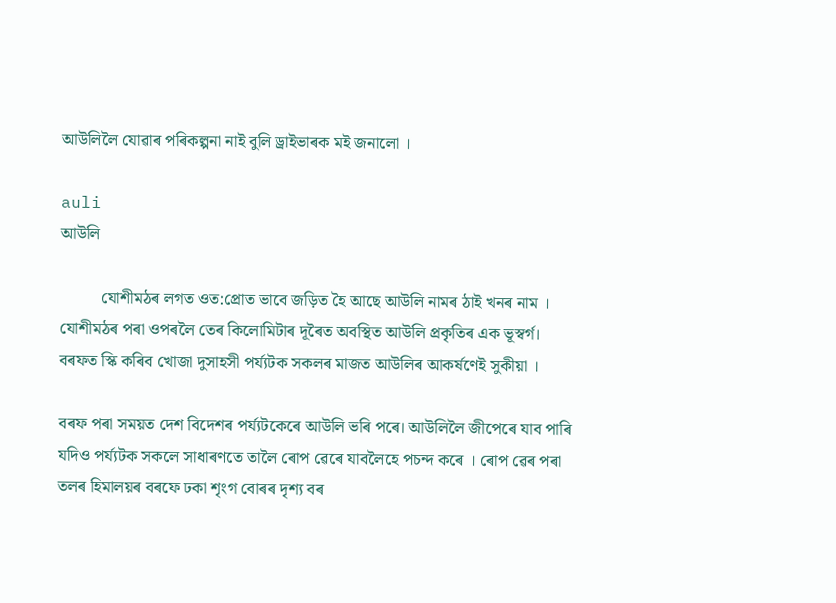আউলিলৈ যোৱাৰ পৰিকল্পনা নাই বুলি ড্ৰাইভাৰক মই জনালো ।

auli
আউলি

          যোশীমঠৰ লগত ওত:প্ৰোত ভাবে জড়িত হৈ আছে আউলি নামৰ ঠাই খনৰ নাম । যোশীমঠৰ পৰা ওপৰলৈ তেৰ কিলোমিটাৰ দূৰৈত অবস্থিত আউলি প্ৰকৃতিৰ এক ভূস্বৰ্গ। বৰফত স্কি কৰিব খোজা দুসাহসী পৰ্য্যটক সকলৰ মাজত আউলিৰ আকৰ্ষণেই সুকীয়া ।

বৰফ পৰা সময়ত দেশ বিদেশৰ পৰ্য্যটকেৰে আউলি ভৰি পৰে। আউলিলৈ জীপেৰে যাব পাৰি যদিও পৰ্য্যটক সকলে সাধাৰণতে তালৈ ৰোপ ৱেৰে যাবলৈহে পচন্দ কৰে । ৰোপ ৱেৰ পৰা তলৰ হিমালয়ৰ বৰফে ঢকা শৃংগ বোৰৰ দৃশ্য বৰ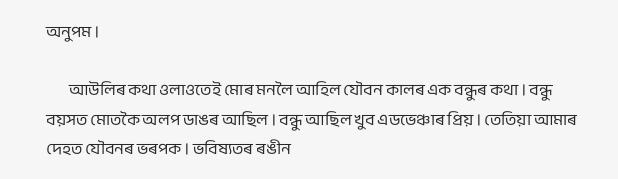অনুপম ।

        আউলিৰ কথা ওলাওতেই মোৰ মনলৈ আহিল যৌবন কালৰ এক বন্ধুৰ কথা । বন্ধু বয়সত মোতকৈ অলপ ডাঙৰ আছিল । বন্ধু আছিল খুব এডভেঞ্চাৰ প্ৰিয় । তেতিয়া আমাৰ দেহত যৌবনৰ ভৰপক । ভবিষ্যতৰ ৰঙীন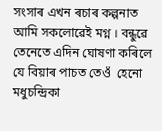সংসাৰ এখন ৰচাৰ কল্পনাত আমি সকলোৱেই মগ্ন । বন্ধুৱে তেনেতে এদিন ঘোষণা কৰিলে যে বিয়াৰ পাচত তেওঁ  হেনো মধুচন্দ্ৰিকা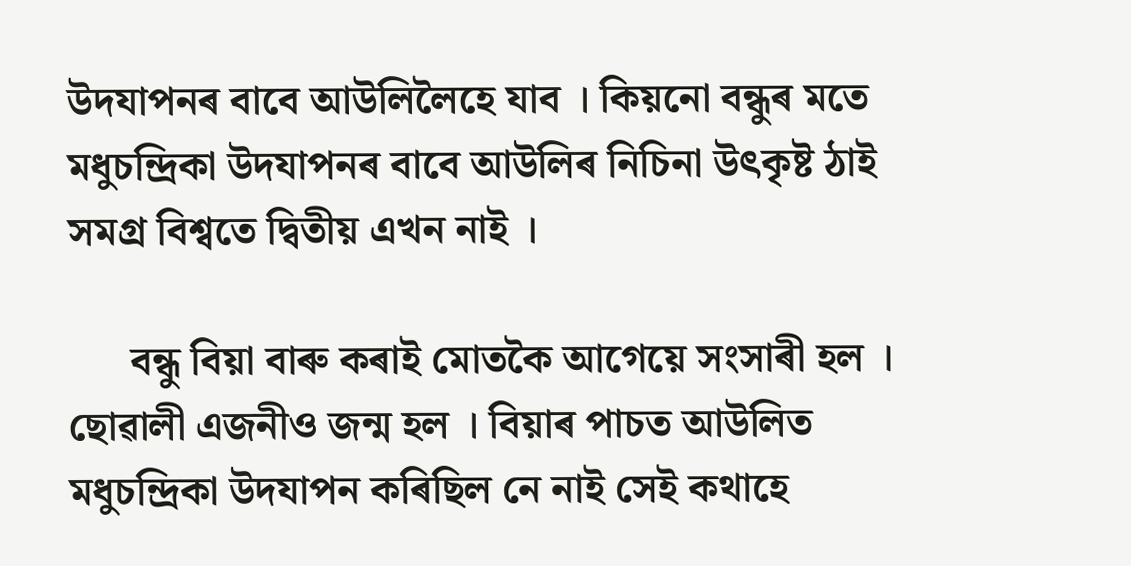উদযাপনৰ বাবে আউলিলৈহে যাব । কিয়নো বন্ধুৰ মতে মধুচন্দ্ৰিকা উদযাপনৰ বাবে আউলিৰ নিচিনা উৎকৃষ্ট ঠাই সমগ্ৰ বিশ্বতে দ্বিতীয় এখন নাই ।

      বন্ধু বিয়া বাৰু কৰাই মোতকৈ আগেয়ে সংসাৰী হল । ছোৱালী এজনীও জন্ম হল । বিয়াৰ পাচত আউলিত মধুচন্দ্ৰিকা উদযাপন কৰিছিল নে নাই সেই কথাহে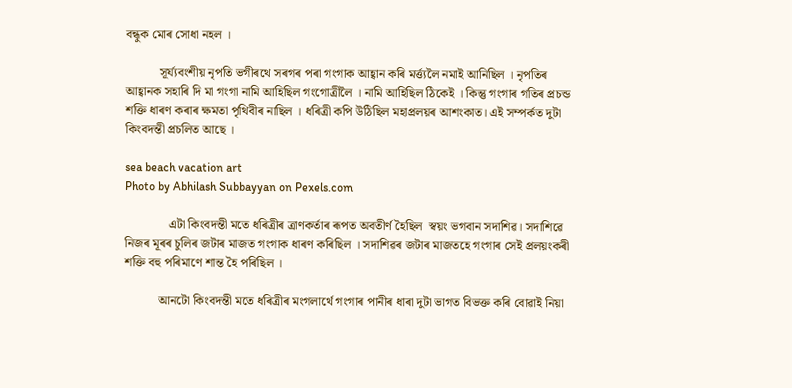বন্ধুক মোৰ সোধা নহল ।

           সূৰ্য্যবংশীয় নৃপতি ভগীৰথে সৰগৰ পৰা গংগাক আহ্বান কৰি মৰ্ত্ত্যলৈ নমাই আনিছিল । নৃপতিৰ আহ্বানক সহাৰি দি মা গংগা নামি আহিছিল গংগোত্রীলৈ । নামি আহিছিল ঠিকেই । কিন্তু গংগাৰ গতিৰ প্ৰচন্ড শক্তি ধাৰণ কৰাৰ ক্ষমতা পৃথিবীৰ নাছিল । ধৰিত্রী কপি উঠিছিল মহাপ্ৰলয়ৰ আশংকাত। এই সম্পৰ্কত দুটা কিংবদন্তী প্ৰচলিত আছে ।

sea beach vacation art
Photo by Abhilash Subbayyan on Pexels.com

              এটা কিংবদন্তী মতে ধৰিত্রীৰ ত্রাণকৰ্তাৰ ৰূপত অবতীৰ্ণ হৈছিল  স্বয়ং ভগবান সদাশিৱ। সদাশিৱে নিজৰ মূৰৰ চুলিৰ জটাৰ মাজত গংগাক ধাৰণ কৰিছিল । সদাশিৱৰ জটাৰ মাজতহে গংগাৰ সেই প্ৰলয়ংকৰী শক্তি বহু পৰিমাণে শান্ত হৈ পৰিছিল ।

           আনটো কিংবদন্তী মতে ধৰিত্রীৰ মংগলাৰ্থে গংগাৰ পানীৰ ধাৰা দুটা ভাগত বিভক্ত কৰি বোৱাই নিয়া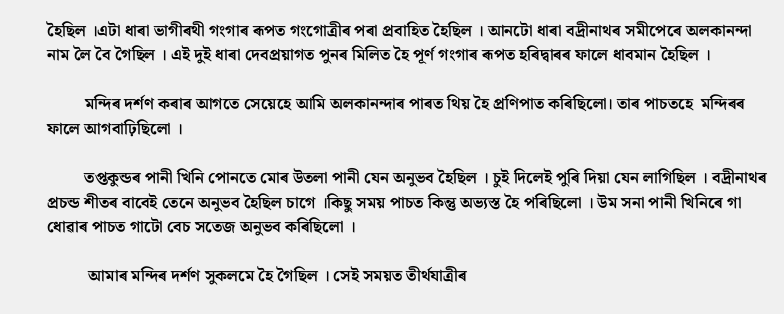হৈছিল ।এটা ধাৰা ভাগীৰথী গংগাৰ ৰূপত গংগোত্রীৰ পৰা প্ৰবাহিত হৈছিল । আনটো ধাৰা বদ্ৰীনাথৰ সমীপেৰে অলকানন্দা নাম লৈ বৈ গৈছিল । এই দুই ধাৰা দেবপ্ৰয়াগত পুনৰ মিলিত হৈ পূৰ্ণ গংগাৰ ৰূপত হৰিদ্বাৰৰ ফালে ধাবমান হৈছিল ।

         মন্দিৰ দৰ্শণ কৰাৰ আগতে সেয়েহে আমি অলকানন্দাৰ পাৰত থিয় হৈ প্ৰণিপাত কৰিছিলো। তাৰ পাচতহে  মন্দিৰৰ ফালে আগবাঢ়িছিলো ।

         তপ্তকুন্ডৰ পানী খিনি পোনতে মোৰ উতলা পানী যেন অনুভব হৈছিল । চুই দিলেই পুৰি দিয়া যেন লাগিছিল । বদ্ৰীনাথৰ প্ৰচন্ড শীতৰ বাবেই তেনে অনুভব হৈছিল চাগে ।কিছু সময় পাচত কিন্তু অভ্যস্ত হৈ পৰিছিলো । উম সনা পানী খিনিৰে গা ধোৱাৰ পাচত গাটো বেচ সতেজ অনুভব কৰিছিলো ।

          আমাৰ মন্দিৰ দৰ্শণ সুকলমে হৈ গৈছিল । সেই সময়ত তীৰ্থযাত্রীৰ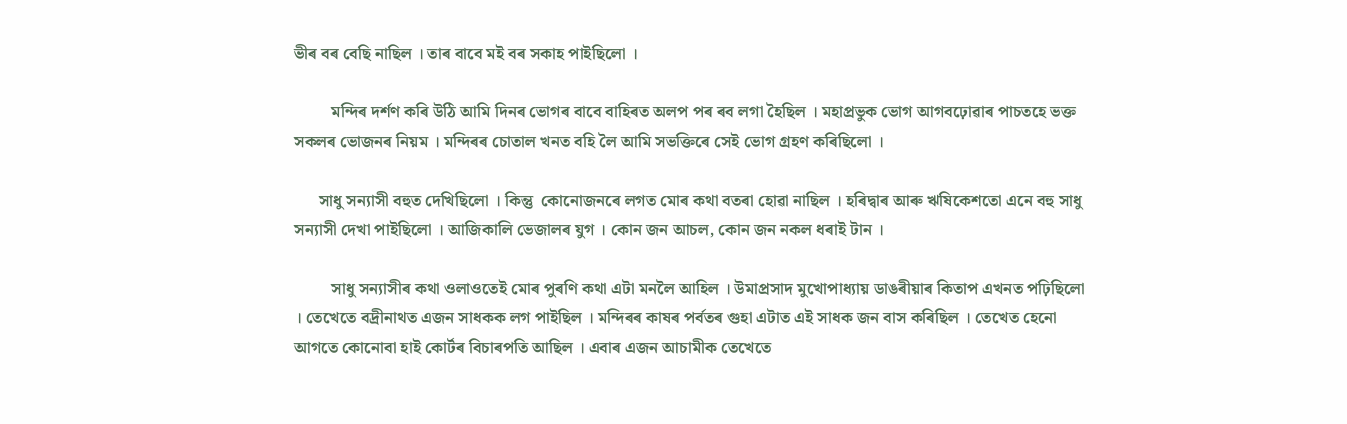ভীৰ বৰ বেছি নাছিল । তাৰ বাবে মই বৰ সকাহ পাইছিলো ।

         মন্দিৰ দৰ্শণ কৰি উঠি আমি দিনৰ ভোগৰ বাবে বাহিৰত অলপ পৰ ৰব লগা হৈছিল । মহাপ্ৰভুক ভোগ আগবঢ়োৱাৰ পাচতহে ভক্ত সকলৰ ভোজনৰ নিয়ম । মন্দিৰৰ চোতাল খনত বহি লৈ আমি সভক্তিৰে সেই ভোগ গ্ৰহণ কৰিছিলো ।

      সাধু সন্যাসী বহুত দেখিছিলো । কিন্তু  কোনোজনৰে লগত মোৰ কথা বতৰা হোৱা নাছিল । হৰিদ্বাৰ আৰু ঋষিকেশতো এনে বহু সাধু সন্যাসী দেখা পাইছিলো । আজিকালি ভেজালৰ যুগ । কোন জন আচল, কোন জন নকল ধৰাই টান ।

         সাধু সন্যাসীৰ কথা ওলাওতেই মোৰ পুৰণি কথা এটা মনলৈ আহিল । উমাপ্ৰসাদ মুখোপাধ্যায় ডাঙৰীয়াৰ কিতাপ এখনত পঢ়িছিলো । তেখেতে বদ্ৰীনাথত এজন সাধকক লগ পাইছিল । মন্দিৰৰ কাষৰ পৰ্বতৰ গুহা এটাত এই সাধক জন বাস কৰিছিল । তেখেত হেনো আগতে কোনোবা হাই কোৰ্টৰ বিচাৰপতি আছিল । এবাৰ এজন আচামীক তেখেতে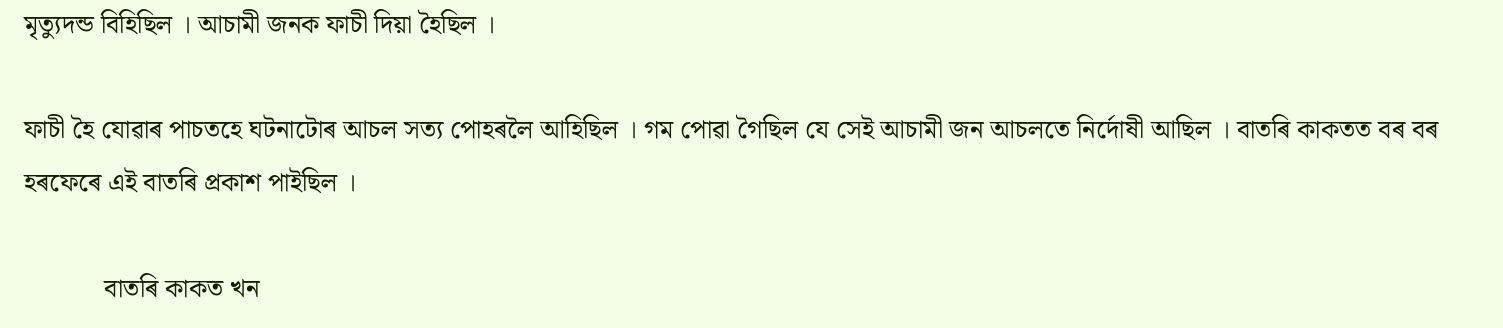মৃত্যুদন্ড বিহিছিল । আচামী জনক ফাচী দিয়া হৈছিল ।

ফাচী হৈ যোৱাৰ পাচতহে ঘটনাটোৰ আচল সত্য পোহৰলৈ আহিছিল । গম পোৱা গৈছিল যে সেই আচামী জন আচলতে নিৰ্দোষী আছিল । বাতৰি কাকতত বৰ বৰ হৰফেৰে এই বাতৰি প্ৰকাশ পাইছিল ।

            বাতৰি কাকত খন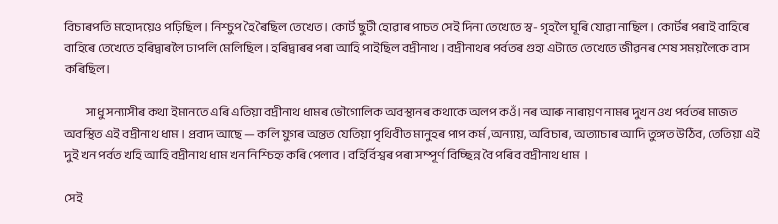বিচাৰপতি মহোদয়েও পঢ়িছিল । নিশ্চুপ হৈ ৰৈছিল তেখেত । কোৰ্ট ছুটী হোৱাৰ পাচত সেই দিনা তেখেতে স্ব- গৃহলৈ ঘূৰি যোৱা নাছিল । কোৰ্টৰ পৰাই বাহিৰে বাহিৰে তেখেতে হৰিদ্বাৰলৈ ঢাপলি মেলিছিল । হৰিদ্বাৰৰ পৰা আহি পাইছিল বদ্ৰীনাথ । বদ্ৰীনাথৰ পৰ্বতৰ গুহা এটাতে তেখেতে জীৱনৰ শেষ সময়লৈকে বাস কৰিছিল।

          সাধু সন্যাসীৰ কথা ইমানতে এৰি এতিয়া বদ্ৰীনাথ ধামৰ ভৌগোলিক অবস্থানৰ কথাকে অলপ কওঁ। নৰ আৰু নাৰায়ণ নামৰ দুখন ওখ পৰ্বতৰ মাজত অবস্থিত এই বদ্ৰীনাথ ধাম । প্ৰবাদ আছে — কলি যুগৰ অন্তত যেতিয়া পৃথিবীত মানুহৰ পাপ কৰ্ম ,অন্যায়, অবিচাৰ, অত্যাচাৰ আদি তুঙ্গত উঠিব, তেতিয়া এই দুই খন পৰ্বত খহি আহি বদ্ৰীনাথ ধাম খন নিশ্চিহ্ন কৰি পেলাব । বহিৰ্বিশ্বৰ পৰা সম্পূৰ্ণ বিচ্ছিন্ন বৈ পৰিব বদ্ৰীনাথ ধাম  ।

সেই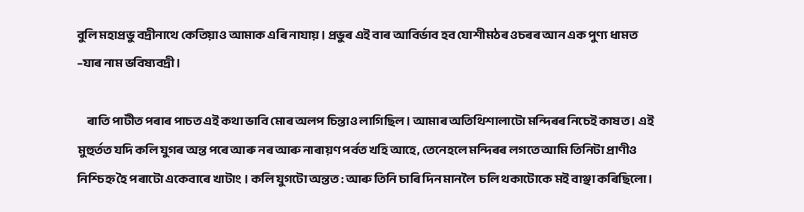বুলি মহাপ্ৰভু বদ্ৰীনাথে কেতিয়াও আমাক এৰি নাযায় । প্ৰভুৰ এই বাৰ আবিৰ্ভাব হব যোশীমঠৰ ওচৰৰ আন এক পুণ্য ধামত –যাৰ নাম ভবিষ্যবদ্ৰী ।

     ৰাতি পাটীত পৰাৰ পাচত এই কথা ভাবি মোৰ অলপ চিন্তাও লাগিছিল । আমাৰ অতিথিশালাটো মন্দিৰৰ নিচেই কাষত । এই মুহুৰ্তত যদি কলি যুগৰ অন্ত পৰে আৰু নৰ আৰু নাৰায়ণ পৰ্বত খহি আহে, তেনেহলে মন্দিৰৰ লগতে আমি তিনিটা প্ৰাণীও নিশ্চিহ্ন হৈ পৰাটো একেবাৰে খাটাং । কলি যুগটো অন্তত: আৰু তিনি চাৰি দিন মানলৈ  চলি থকাটোকে মই বাঞ্ছা কৰিছিলো ।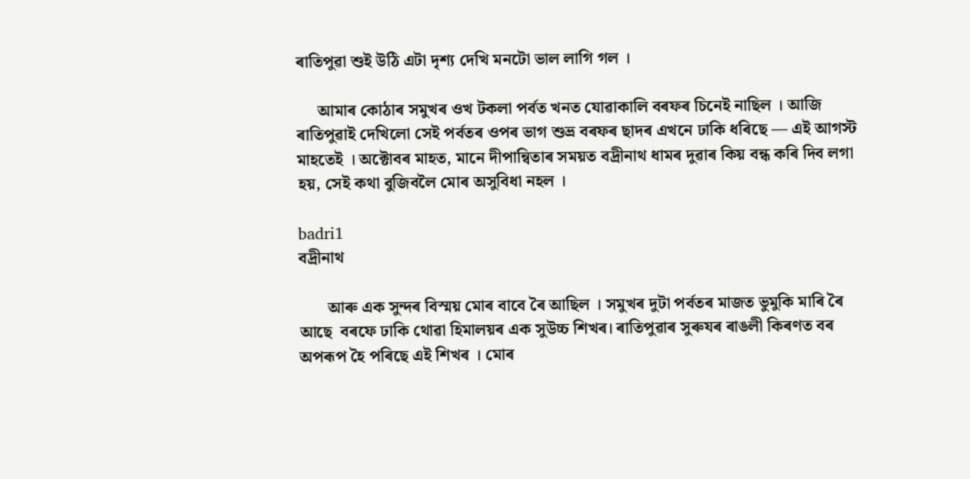ৰাতিপুৱা শুই উঠি এটা দৃশ্য দেখি মনটো ভাল লাগি গল ।

     আমাৰ কোঠাৰ সমুখৰ ওখ টকলা পৰ্বত খনত যোৱাকালি বৰফৰ চিনেই নাছিল । আজি ৰাতিপুৱাই দেখিলো সেই পৰ্বতৰ ওপৰ ভাগ শুভ্ৰ বৰফৰ ছাদৰ এখনে ঢাকি ধৰিছে — এই আগস্ট মাহতেই । অক্টোবৰ মাহত, মানে দীপান্বিতাৰ সময়ত বদ্ৰীনাথ ধামৰ দুৱাৰ কিয় বন্ধ কৰি দিব লগা হয়, সেই কথা বুজিবলৈ মোৰ অসুবিধা নহল ।

badri1
বদ্ৰীনাথ

       আৰু এক সুন্দৰ বিস্ময় মোৰ বাবে ৰৈ আছিল । সমুখৰ দুটা পৰ্বতৰ মাজত ভুমুকি মাৰি ৰৈ আছে  বৰফে ঢাকি থোৱা হিমালয়ৰ এক সুউচ্চ শিখৰ। ৰাতিপুৱাৰ সুৰুযৰ ৰাঙলী কিৰণত বৰ অপৰূপ হৈ পৰিছে এই শিখৰ । মোৰ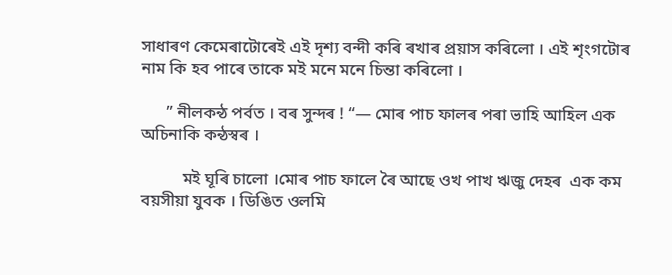সাধাৰণ কেমেৰাটোৰেই এই দৃশ্য বন্দী কৰি ৰখাৰ প্ৰয়াস কৰিলো । এই শৃংগটোৰ নাম কি হব পাৰে তাকে মই মনে মনে চিন্তা কৰিলো ।

      ” নীলকন্ঠ পৰ্বত । বৰ সুন্দৰ ! “— মোৰ পাচ ফালৰ পৰা ভাহি আহিল এক অচিনাকি কন্ঠস্বৰ ।

          মই ঘূৰি চালো ।মোৰ পাচ ফালে ৰৈ আছে ওখ পাখ ঋজু দেহৰ  এক কম বয়সীয়া যুবক । ডিঙিত ওলমি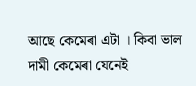আছে কেমেৰা এটা । কিবা ভাল দামী কেমেৰা যেনেই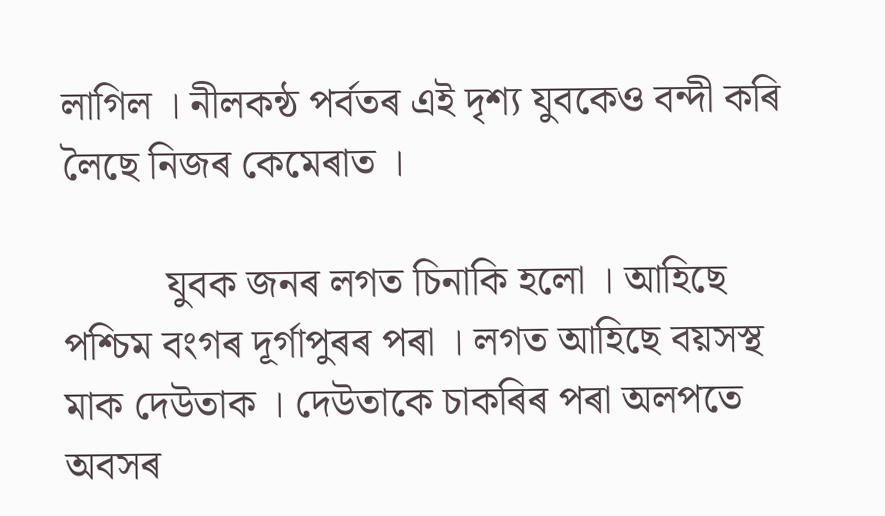লাগিল । নীলকন্ঠ পৰ্বতৰ এই দৃশ্য যুবকেও বন্দী কৰি লৈছে নিজৰ কেমেৰাত ।

          যুবক জনৰ লগত চিনাকি হলো । আহিছে পশ্চিম বংগৰ দূৰ্গাপুৰৰ পৰা । লগত আহিছে বয়সস্থ মাক দেউতাক । দেউতাকে চাকৰিৰ পৰা অলপতে অবসৰ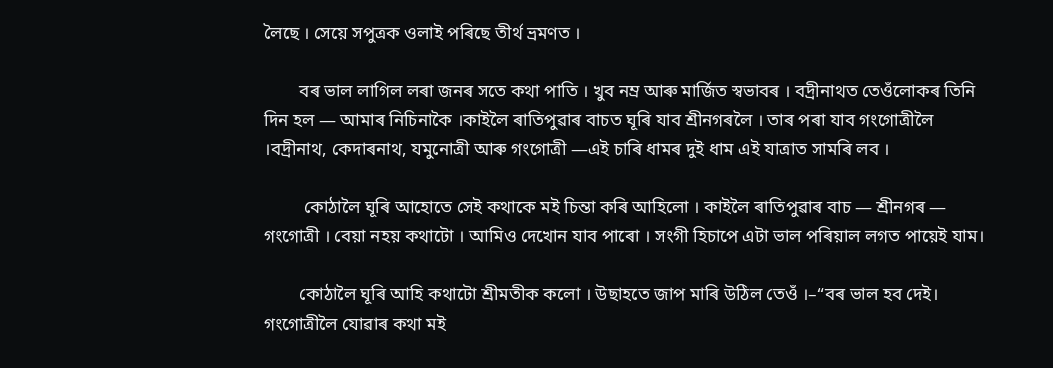লৈছে । সেয়ে সপুত্ৰক ওলাই পৰিছে তীৰ্থ ভ্ৰমণত ।

        বৰ ভাল লাগিল লৰা জনৰ সতে কথা পাতি । খুব নম্ৰ আৰু মাৰ্জিত স্বভাবৰ । বদ্ৰীনাথত তেওঁলোকৰ তিনি দিন হল — আমাৰ নিচিনাকৈ ।কাইলৈ ৰাতিপুৱাৰ বাচত ঘূৰি যাব শ্ৰীনগৰলৈ । তাৰ পৰা যাব গংগোত্রীলৈ ।বদ্ৰীনাথ, কেদাৰনাথ, যমুনোত্রী আৰু গংগোত্রী —এই চাৰি ধামৰ দুই ধাম এই যাত্রাত সামৰি লব ।

         কোঠালৈ ঘূৰি আহোতে সেই কথাকে মই চিন্তা কৰি আহিলো । কাইলৈ ৰাতিপুৱাৰ বাচ — শ্ৰীনগৰ — গংগোত্রী । বেয়া নহয় কথাটো । আমিও দেখোন যাব পাৰো । সংগী হিচাপে এটা ভাল পৰিয়াল লগত পায়েই যাম।

        কোঠালৈ ঘূৰি আহি কথাটো শ্ৰীমতীক কলো । উছাহতে জাপ মাৰি উঠিল তেওঁ ।–“বৰ ভাল হব দেই। গংগোত্রীলৈ যোৱাৰ কথা মই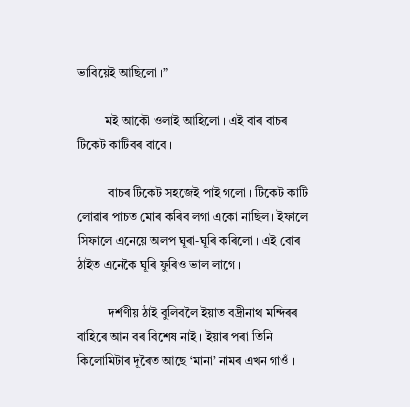ভাবিয়েই আছিলো ।”

         মই আকৌ ওলাই আহিলো । এই বাৰ বাচৰ টিকেট কাটিবৰ বাবে ।

          বাচৰ টিকেট সহজেই পাই গলো । টিকেট কাটি লোৱাৰ পাচত মোৰ কৰিব লগা একো নাছিল। ইফালে সিফালে এনেয়ে অলপ ঘূৰা-ঘূৰি কৰিলো । এই বোৰ ঠাইত এনেকৈ ঘূৰি ফুৰিও ভাল লাগে ।

          দৰ্শণীয় ঠাই বুলিবলৈ ইয়াত বদ্ৰীনাথ মন্দিৰৰ বাহিৰে আন বৰ বিশেষ নাই । ইয়াৰ পৰা তিনি কিলোমিটাৰ দূৰৈত আছে ‘মানা’ নামৰ এখন গাওঁ ।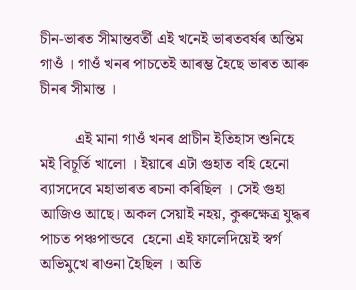চীন-ভাৰত সীমান্তবৰ্তী এই খনেই ভাৰতবৰ্ষৰ অন্তিম গাওঁ । গাওঁ খনৰ পাচতেই আৰম্ভ হৈছে ভাৰত আৰু চীনৰ সীমান্ত ।

         এই মানা গাওঁ খনৰ প্ৰাচীন ইতিহাস শুনিহে মই বিচূৰ্তি খালো । ইয়াৰে এটা গুহাত বহি হেনো ব্যাসদেবে মহাভাৰত ৰচনা কৰিছিল । সেই গুহা আজিও আছে। অকল সেয়াই নহয়, কুৰুক্ষেত্ৰ যুদ্ধৰ পাচত পঞ্চপান্ডবে  হেনো এই ফালেদিয়েই স্বৰ্গ অভিমুখে ৰাওনা হৈছিল । অতি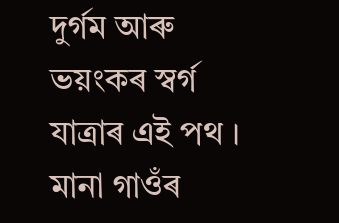দুৰ্গম আৰু ভয়ংকৰ স্বৰ্গ যাত্রাৰ এই পথ । মানা গাওঁৰ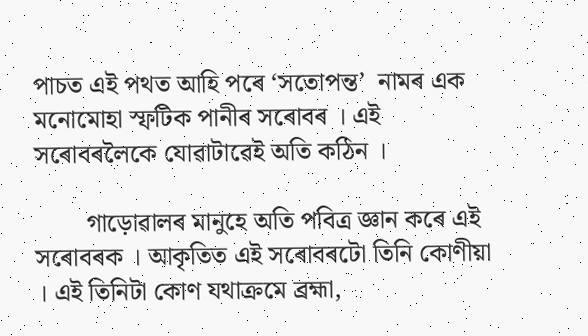পাচত এই পথত আহি পৰে ‘সতোপন্ত’  নামৰ এক মনোমোহা স্ফটিক পানীৰ সৰোবৰ । এই সৰোবৰলৈকে যোৱাটাৱেই অতি কঠিন ।

        গাড়োৱালৰ মানুহে অতি পবিত্ৰ জ্ঞান কৰে এই সৰোবৰক । আকৃতিত এই সৰোবৰটো তিনি কোণীয়া । এই তিনিটা কোণ যথাক্ৰমে ব্ৰহ্মা,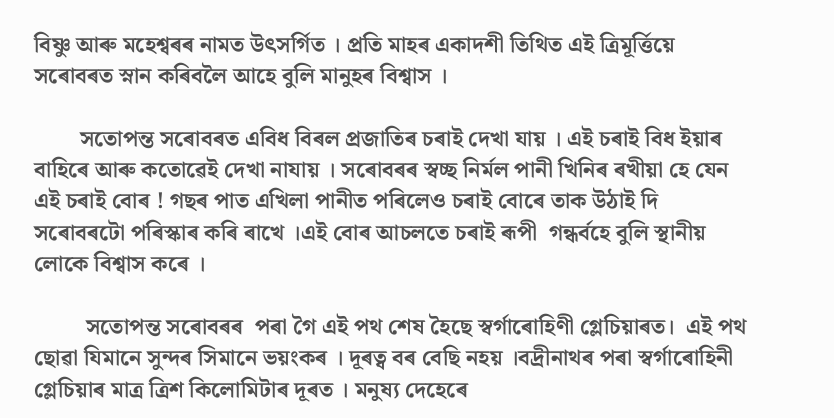বিষ্ণু আৰু মহেশ্বৰৰ নামত উৎসৰ্গিত । প্ৰতি মাহৰ একাদশী তিথিত এই ত্রিমূৰ্ত্তিয়ে সৰোবৰত স্নান কৰিবলৈ আহে বুলি মানুহৰ বিশ্বাস ।

        সতোপন্ত সৰোবৰত এবিধ বিৰল প্ৰজাতিৰ চৰাই দেখা যায় । এই চৰাই বিধ ইয়াৰ বাহিৰে আৰু কতোৱেই দেখা নাযায় । সৰোবৰৰ স্বচ্ছ নিৰ্মল পানী খিনিৰ ৰখীয়া হে যেন এই চৰাই বোৰ ! গছৰ পাত এখিলা পানীত পৰিলেও চৰাই বোৰে তাক উঠাই দি সৰোবৰটো পৰিস্কাৰ কৰি ৰাখে ।এই বোৰ আচলতে চৰাই ৰূপী  গন্ধৰ্বহে বুলি স্থানীয় লোকে বিশ্বাস কৰে ।

         সতোপন্ত সৰোবৰৰ  পৰা গৈ এই পথ শেষ হৈছে স্বৰ্গাৰোহিণী গ্লেচিয়াৰত।  এই পথ ছোৱা যিমানে সুন্দৰ সিমানে ভয়ংকৰ । দূৰত্ব বৰ বেছি নহয় ।বদ্ৰীনাথৰ পৰা স্বৰ্গাৰোহিনী গ্লেচিয়াৰ মাত্র ত্রিশ কিলোমিটাৰ দূৰত । মনুষ্য দেহেৰে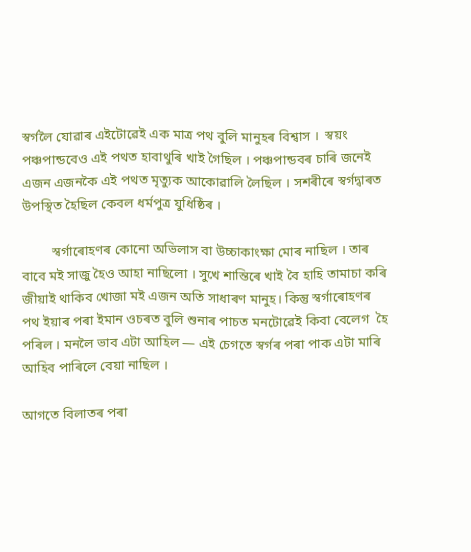স্বৰ্গলৈ যোৱাৰ এইটোৱেই এক মাত্র পথ বুলি মানুহৰ বিশ্বাস ।  স্বয়ং পঞ্চপান্ডবেও এই পথত হাবাথুৰি খাই গৈছিল । পঞ্চপান্ডবৰ চাৰি জনেই এজন এজনকৈ এই পথত মৃত্যুক আকোৱালি লৈছিল । সশৰীৰে স্বৰ্গদ্বাৰত উপস্থিত হৈছিল কেবল ধৰ্মপুত্র যুধিষ্ঠিৰ ।

         স্বৰ্গাৰোহণৰ কোনো অভিলাস বা উচ্চাকাংক্ষা মোৰ নাছিল । তাৰ বাবে মই সাজু হৈও আহা নাছিলো । সুখে শান্তিৰে খাই বৈ হাহি তামাচা কৰি জীয়াই থাকিব খোজা মই এজন অতি সাধাৰণ মানুহ। কিন্তু স্বৰ্গাৰোহণৰ পথ ইয়াৰ পৰা ইমান ওচৰত বুলি শুনাৰ পাচত মনটোৱেই কিবা বেলেগ  হৈ পৰিল । মনলৈ ভাব এটা আহিল — এই চেগতে স্বৰ্গৰ পৰা পাক এটা মাৰি আহিব পাৰিলে বেয়া নাছিল ।

আগতে বিলাতৰ পৰা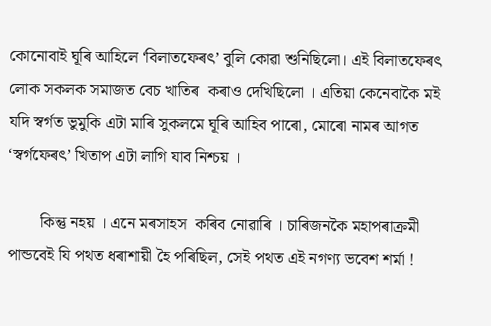কোনোবাই ঘূৰি আহিলে ‘বিলাতফেৰৎ’ বুলি কোৱা শুনিছিলো। এই বিলাতফেৰৎ লোক সকলক সমাজত বেচ খাতিৰ  কৰাও দেখিছিলো । এতিয়া কেনেবাকৈ মই যদি স্বৰ্গত ভুমুকি এটা মাৰি সুকলমে ঘূৰি আহিব পাৰো, মোৰো নামৰ আগত ‘স্বৰ্গফেৰৎ’ খিতাপ এটা লাগি যাব নিশ্চয় ।

        কিন্তু নহয় । এনে মৰসাহস  কৰিব নোৱাৰি । চাৰিজনকৈ মহাপৰাক্ৰমী পান্ডবেই যি পথত ধৰাশায়ী হৈ পৰিছিল, সেই পথত এই নগণ্য ভবেশ শৰ্মা !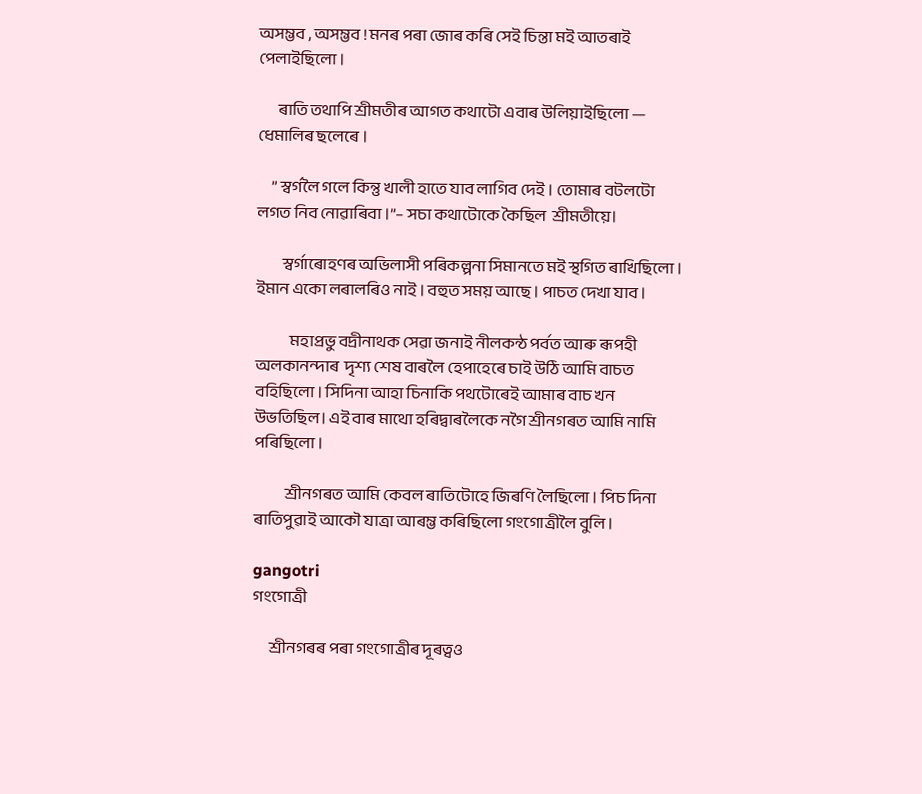অসম্ভব , অসম্ভব ! মনৰ পৰা জোৰ কৰি সেই চিন্তা মই আতৰাই পেলাইছিলো ।

       ৰাতি তথাপি শ্ৰীমতীৰ আগত কথাটো এবাৰ উলিয়াইছিলো — ধেমালিৰ ছলেৰে ।

     ” স্বৰ্গলৈ গলে কিন্তু খালী হাতে যাব লাগিব দেই । তোমাৰ বটলটো লগত নিব নোৱাৰিবা ।”– সচা কথাটোকে কৈছিল  শ্ৰীমতীয়ে।

         স্বৰ্গাৰোহণৰ অভিলাসী পৰিকল্পনা সিমানতে মই স্থগিত ৰাখিছিলো । ইমান একো লৰালৰিও নাই । বহুত সময় আছে । পাচত দেখা যাব ।

            মহাপ্ৰভু বদ্ৰীনাথক সেৱা জনাই নীলকন্ঠ পৰ্বত আৰু ৰূপহী অলকানন্দাৰ  দৃশ্য শেষ বাৰলৈ হেপাহেৰে চাই উঠি আমি বাচত বহিছিলো । সিদিনা আহা চিনাকি পথটোৰেই আমাৰ বাচ খন উভতিছিল। এই বাৰ মাথো হৰিদ্বাৰলৈকে নগৈ শ্ৰীনগৰত আমি নামি পৰিছিলো ।

           শ্ৰীনগৰত আমি কেবল ৰাতিটোহে জিৰণি লৈছিলো । পিচ দিনা ৰাতিপুৱাই আকৌ যাত্রা আৰম্ভ কৰিছিলো গংগোত্রীলৈ বুলি ।

gangotri
গংগোত্রী

      শ্ৰীনগৰৰ পৰা গংগোত্রীৰ দূৰত্বও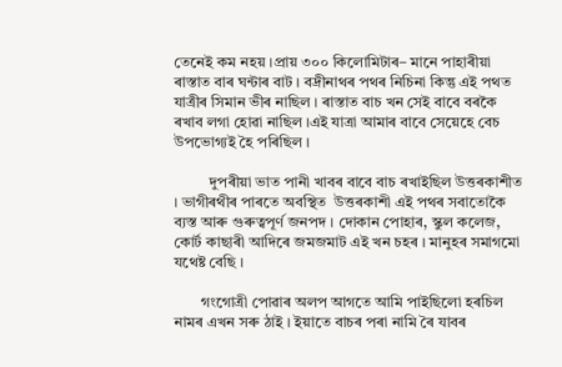তেনেই কম নহয় ।প্ৰায় ৩০০ কিলোমিটাৰ– মানে পাহাৰীয়া ৰাস্তাত বাৰ ঘন্টাৰ বাট । বদ্ৰীনাথৰ পথৰ নিচিনা কিন্তু এই পথত যাত্রীৰ সিমান ভীৰ নাছিল । ৰাস্তাত বাচ খন সেই বাবে বৰকৈ ৰখাব লগা হোৱা নাছিল ।এই যাত্রা আমাৰ বাবে সেয়েহে বেচ উপভোগ্যই হৈ পৰিছিল ।

         দুপৰীয়া ভাত পানী খাবৰ বাবে বাচ ৰখাইছিল উত্তৰকাশীত । ভাগীৰথীৰ পাৰতে অবস্থিত  উত্তৰকাশী এই পথৰ সবাতোকৈ ব্যস্ত আৰু গুৰুত্বপূৰ্ণ জনপদ । দোকান পোহাৰ, স্কুল কলেজ, কোৰ্ট কাছাৰী আদিৰে জমজমাট এই খন চহৰ । মানুহৰ সমাগমো যথেষ্ট বেছি ।

       গংগোত্রী পোৱাৰ অলপ আগতে আমি পাইছিলো হৰচিল নামৰ এখন সৰু ঠাই । ইয়াতে বাচৰ পৰা নামি ৰৈ যাবৰ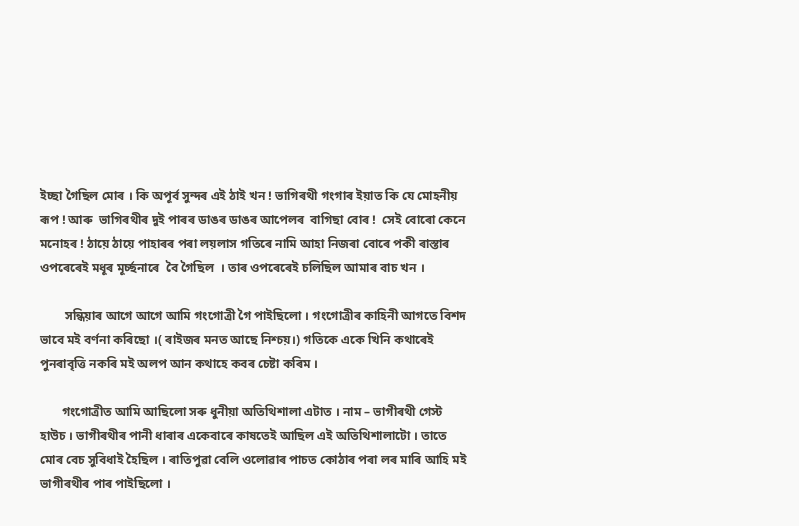ইচ্ছা গৈছিল মোৰ । কি অপূৰ্ব সুন্দৰ এই ঠাই খন ! ভাগিৰথী গংগাৰ ইয়াত কি যে মোহনীয় ৰূপ ! আৰু  ভাগিৰথীৰ দুই পাৰৰ ডাঙৰ ডাঙৰ আপেলৰ  বাগিছা বোৰ !  সেই বোৰো কেনে মনোহৰ ! ঠায়ে ঠায়ে পাহাৰৰ পৰা লয়লাস গতিৰে নামি আহা নিজৰা বোৰে পকী ৰাস্তাৰ ওপৰেৰেই মধূৰ মূৰ্চ্ছনাৰে  বৈ গৈছিল  । তাৰ ওপৰেৰেই চলিছিল আমাৰ বাচ খন ।

        সন্ধিয়াৰ আগে আগে আমি গংগোত্রী গৈ পাইছিলো । গংগোত্রীৰ কাহিনী আগতে বিশদ ভাবে মই বৰ্ণনা কৰিছো ।( ৰাইজৰ মনত আছে নিশ্চয়।) গতিকে একে খিনি কথাৰেই পুনৰাবৃত্তি নকৰি মই অলপ আন কথাহে কবৰ চেষ্টা কৰিম ।

       গংগোত্রীত আমি আছিলো সৰু ধুনীয়া অতিথিশালা এটাত । নাম – ভাগীৰথী গেস্ট হাউচ । ভাগীৰথীৰ পানী ধাৰাৰ একেবাৰে কাষতেই আছিল এই অতিথিশালাটো । তাতে মোৰ বেচ সুবিধাই হৈছিল । ৰাতিপুৱা বেলি ওলোৱাৰ পাচত কোঠাৰ পৰা লৰ মাৰি আহি মই ভাগীৰথীৰ পাৰ পাইছিলো ।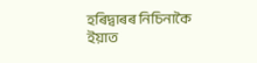হৰিদ্বাৰৰ নিচিনাকৈ ইয়াত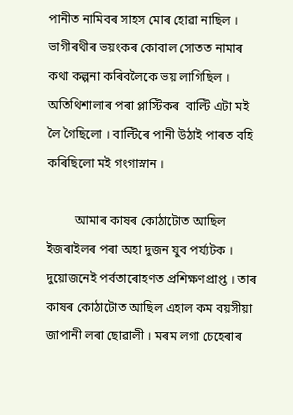পানীত নামিবৰ সাহস মোৰ হোৱা নাছিল । ভাগীৰথীৰ ভয়ংকৰ কোবাল সোতত নামাৰ কথা কল্পনা কৰিবলৈকে ভয় লাগিছিল । অতিথিশালাৰ পৰা প্লাস্টিকৰ  বাল্টি এটা মই লৈ গৈছিলো । বাল্টিৰে পানী উঠাই পাৰত বহি কৰিছিলো মই গংগাস্নান ।

         আমাৰ কাষৰ কোঠাটোত আছিল ইজৰাইলৰ পৰা অহা দুজন যুব পৰ্য্যটক । দুয়োজনেই পৰ্বতাৰোহণত প্ৰশিক্ষণপ্ৰাপ্ত । তাৰ কাষৰ কোঠাটোত আছিল এহাল কম বয়সীয়া জাপানী লৰা ছোৱালী । মৰম লগা চেহেৰাৰ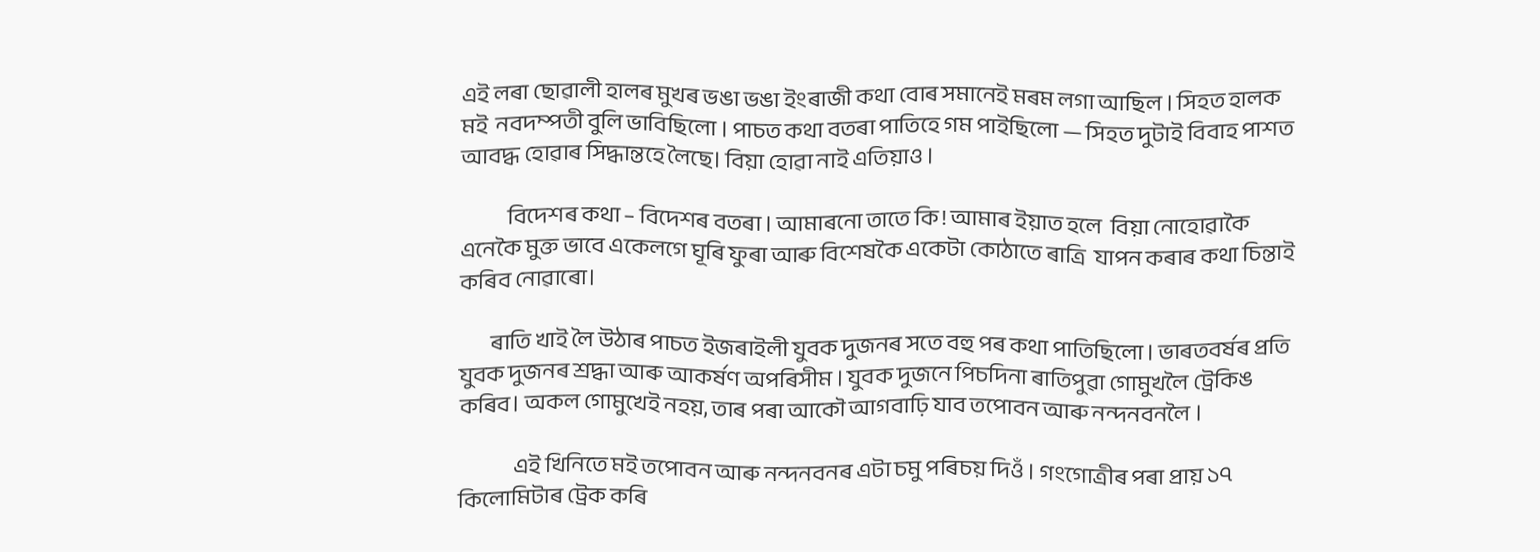এই লৰা ছোৱালী হালৰ মুখৰ ভঙা ভঙা ইংৰাজী কথা বোৰ সমানেই মৰম লগা আছিল । সিহত হালক মই  নবদম্পতী বুলি ভাবিছিলো । পাচত কথা বতৰা পাতিহে গম পাইছিলো — সিহত দুটাই বিবাহ পাশত আবদ্ধ হোৱাৰ সিদ্ধান্তহে লৈছে। বিয়া হোৱা নাই এতিয়াও ।

            বিদেশৰ কথা – বিদেশৰ বতৰা । আমাৰনো তাতে কি ! আমাৰ ইয়াত হলে  বিয়া নোহোৱাকৈ এনেকৈ মুক্ত ভাবে একেলগে ঘূৰি ফুৰা আৰু বিশেষকৈ একেটা কোঠাতে ৰাত্রি  যাপন কৰাৰ কথা চিন্তাই কৰিব নোৱাৰো।

        ৰাতি খাই লৈ উঠাৰ পাচত ইজৰাইলী যুবক দুজনৰ সতে বহু পৰ কথা পাতিছিলো । ভাৰতবৰ্ষৰ প্ৰতি যুবক দুজনৰ শ্ৰদ্ধা আৰু আকৰ্ষণ অপৰিসীম । যুবক দুজনে পিচদিনা ৰাতিপুৱা গোমুখলৈ ট্ৰেকিঙ কৰিব। অকল গোমুখেই নহয়, তাৰ পৰা আকৌ আগবাঢ়ি যাব তপোবন আৰু নন্দনবনলৈ ।

              এই খিনিতে মই তপোবন আৰু নন্দনবনৰ এটা চমু পৰিচয় দিওঁ । গংগোত্রীৰ পৰা প্ৰায় ১৭ কিলোমিটাৰ ট্ৰেক কৰি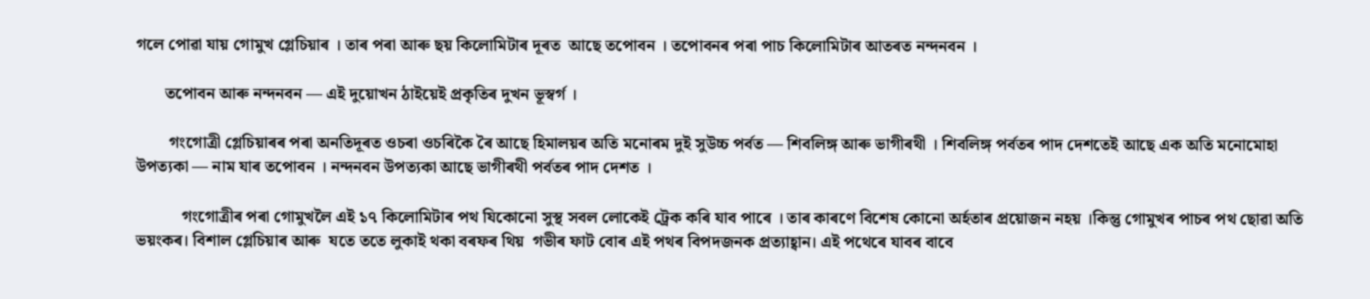গলে পোৱা যায় গোমুখ গ্লেচিয়াৰ । তাৰ পৰা আৰু ছয় কিলোমিটাৰ দূৰত  আছে তপোবন । তপোবনৰ পৰা পাচ কিলোমিটাৰ আতৰত নন্দনবন ।

       তপোবন আৰু নন্দনবন — এই দুয়োখন ঠাইয়েই প্ৰকৃতিৰ দুখন ভূস্বৰ্গ ।

        গংগোত্রী গ্লেচিয়াৰৰ পৰা অনতিদূৰত ওচৰা ওচৰিকৈ ৰৈ আছে হিমালয়ৰ অতি মনোৰম দুই সুউচ্চ পৰ্বত — শিবলিঙ্গ আৰু ভাগীৰথী । শিবলিঙ্গ পৰ্বতৰ পাদ দেশতেই আছে এক অতি মনোমোহা উপত্যকা — নাম যাৰ তপোবন । নন্দনবন উপত্যকা আছে ভাগীৰথী পৰ্বতৰ পাদ দেশত ।

           গংগোত্রীৰ পৰা গোমুখলৈ এই ১৭ কিলোমিটাৰ পথ যিকোনো সুস্থ সবল লোকেই ট্ৰেক কৰি যাব পাৰে । তাৰ কাৰণে বিশেষ কোনো অৰ্হতাৰ প্ৰয়োজন নহয় ।কিন্তু গোমুখৰ পাচৰ পথ ছোৱা অতি ভয়ংকৰ। বিশাল গ্লেচিয়াৰ আৰু  যতে ততে লুকাই থকা বৰফৰ থিয়  গভীৰ ফাট বোৰ এই পথৰ বিপদজনক প্ৰত্যাহ্বান। এই পথেৰে যাবৰ বাবে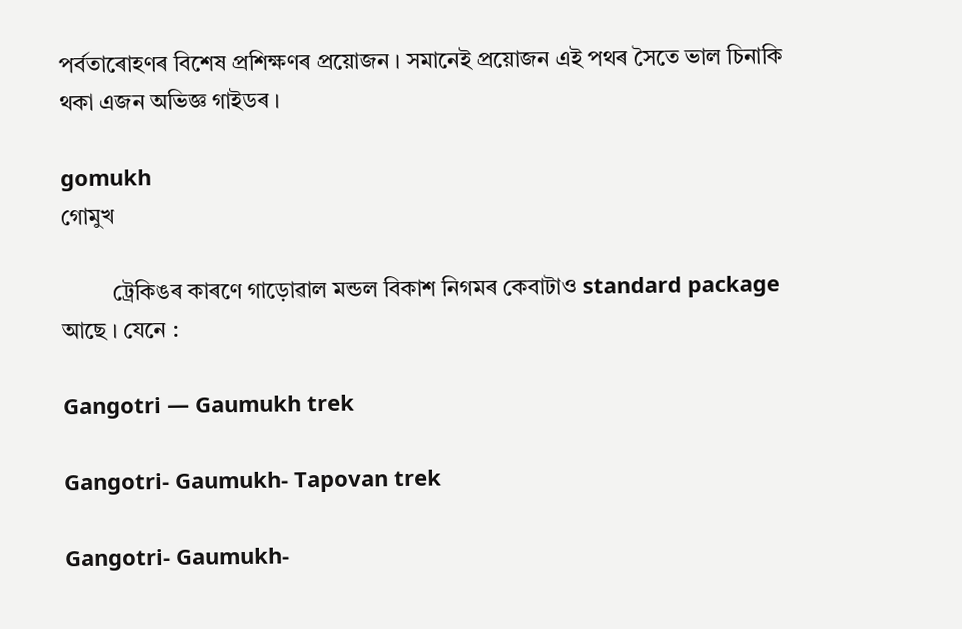পৰ্বতাৰোহণৰ বিশেষ প্ৰশিক্ষণৰ প্ৰয়োজন । সমানেই প্ৰয়োজন এই পথৰ সৈতে ভাল চিনাকি থকা এজন অভিজ্ঞ গাইডৰ ।

gomukh
গোমুখ

         ট্ৰেকিঙৰ কাৰণে গাড়োৱাল মন্ডল বিকাশ নিগমৰ কেবাটাও standard package আছে । যেনে :

Gangotri — Gaumukh trek

Gangotri- Gaumukh- Tapovan trek

Gangotri- Gaumukh-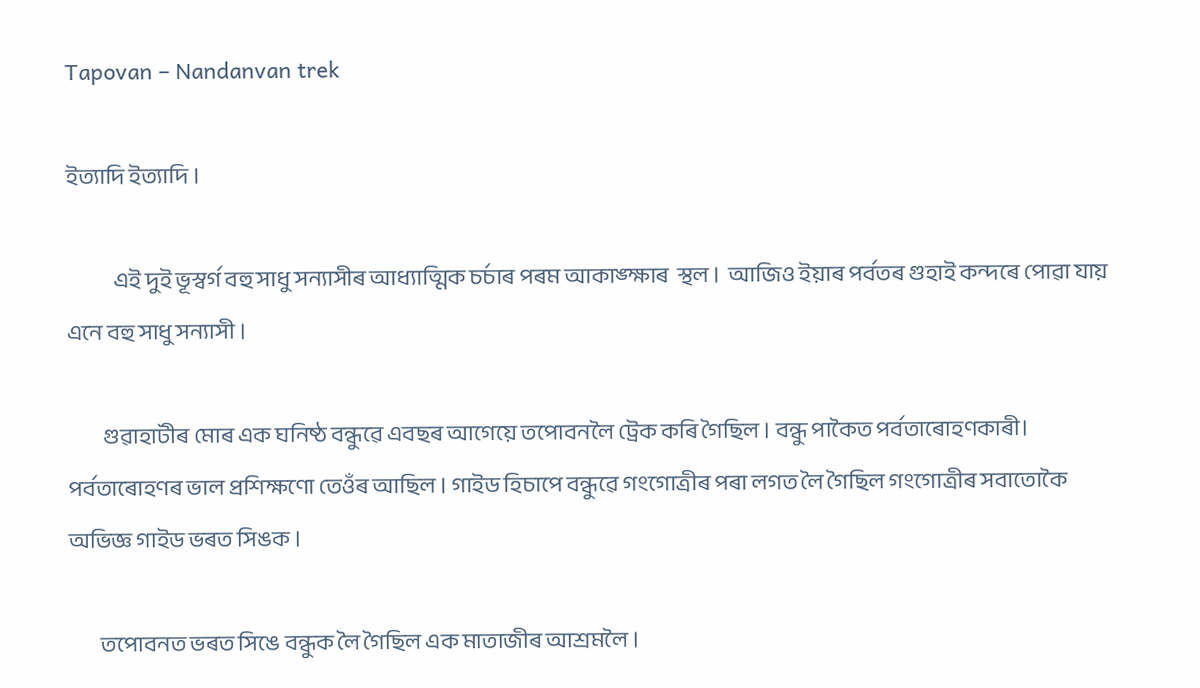Tapovan – Nandanvan trek

ইত্যাদি ইত্যাদি ।

            এই দুই ভূস্বৰ্গ বহু সাধু সন্যাসীৰ আধ্যাত্মিক চৰ্চাৰ পৰম আকাঙ্ক্ষাৰ  স্থল ।  আজিও ইয়াৰ পৰ্বতৰ গুহাই কন্দৰে পোৱা যায় এনে বহু সাধু সন্যাসী ।

         গুৱাহাটীৰ মোৰ এক ঘনিষ্ঠ বন্ধুৱে এবছৰ আগেয়ে তপোবনলৈ ট্ৰেক কৰি গৈছিল । বন্ধু পাকৈত পৰ্বতাৰোহণকাৰী। পৰ্বতাৰোহণৰ ভাল প্ৰশিক্ষণো তেওঁৰ আছিল । গাইড হিচাপে বন্ধুৱে গংগোত্রীৰ পৰা লগত লৈ গৈছিল গংগোত্রীৰ সবাতোকৈ  অভিজ্ঞ গাইড ভৰত সিঙক ।

        তপোবনত ভৰত সিঙে বন্ধুক লৈ গৈছিল এক মাতাজীৰ আশ্ৰমলৈ ।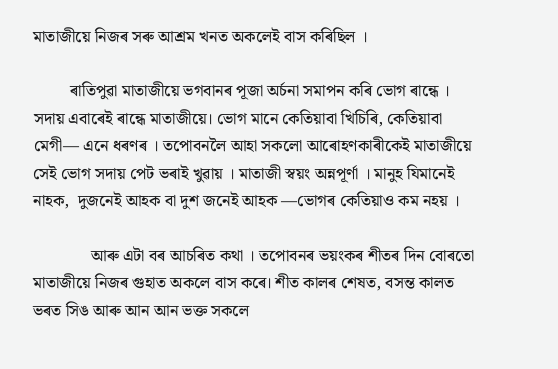মাতাজীয়ে নিজৰ সৰু আশ্ৰম খনত অকলেই বাস কৰিছিল ।

         ৰাতিপুৱা মাতাজীয়ে ভগবানৰ পূজা অৰ্চনা সমাপন কৰি ভোগ ৰান্ধে । সদায় এবাৰেই ৰান্ধে মাতাজীয়ে। ভোগ মানে কেতিয়াবা খিচিৰি, কেতিয়াবা মেগী— এনে ধৰণৰ । তপোবনলৈ আহা সকলো আৰোহণকাৰীকেই মাতাজীয়ে সেই ভোগ সদায় পেট ভৰাই খুৱায় । মাতাজী স্বয়ং অন্নপূৰ্ণা । মানুহ যিমানেই  নাহক,  দুজনেই আহক বা দুশ জনেই আহক —ভোগৰ কেতিয়াও কম নহয় ।

              আৰু এটা বৰ আচৰিত কথা । তপোবনৰ ভয়ংকৰ শীতৰ দিন বোৰতো মাতাজীয়ে নিজৰ গুহাত অকলে বাস কৰে। শীত কালৰ শেষত, বসন্ত কালত  ভৰত সিঙ আৰু আন আন ভক্ত সকলে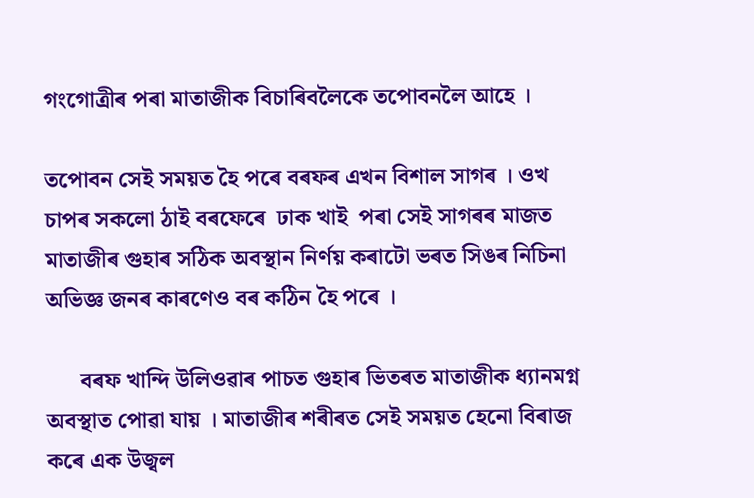গংগোত্রীৰ পৰা মাতাজীক বিচাৰিবলৈকে তপোবনলৈ আহে ।

তপোবন সেই সময়ত হৈ পৰে বৰফৰ এখন বিশাল সাগৰ । ওখ চাপৰ সকলো ঠাই বৰফেৰে  ঢাক খাই  পৰা সেই সাগৰৰ মাজত মাতাজীৰ গুহাৰ সঠিক অবস্থান নিৰ্ণয় কৰাটো ভৰত সিঙৰ নিচিনা অভিজ্ঞ জনৰ কাৰণেও বৰ কঠিন হৈ পৰে ।

      বৰফ খান্দি উলিওৱাৰ পাচত গুহাৰ ভিতৰত মাতাজীক ধ্যানমগ্ন অবস্থাত পোৱা যায় । মাতাজীৰ শৰীৰত সেই সময়ত হেনো বিৰাজ কৰে এক উজ্বল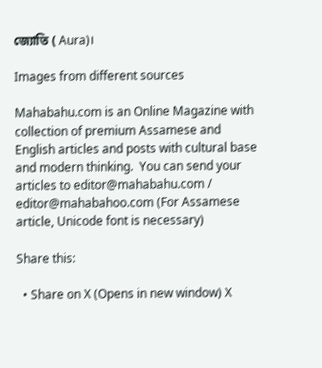জ্যোতি ( Aura)।

Images from different sources

Mahabahu.com is an Online Magazine with collection of premium Assamese and English articles and posts with cultural base and modern thinking.  You can send your articles to editor@mahabahu.com / editor@mahabahoo.com (For Assamese article, Unicode font is necessary)

Share this:

  • Share on X (Opens in new window) X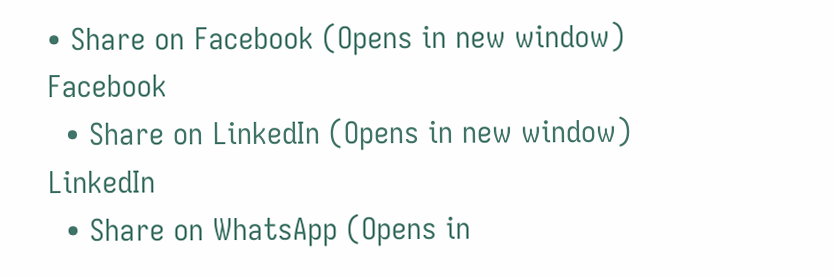• Share on Facebook (Opens in new window) Facebook
  • Share on LinkedIn (Opens in new window) LinkedIn
  • Share on WhatsApp (Opens in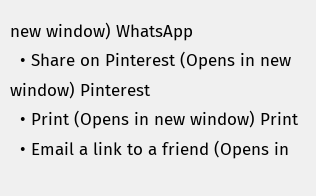new window) WhatsApp
  • Share on Pinterest (Opens in new window) Pinterest
  • Print (Opens in new window) Print
  • Email a link to a friend (Opens in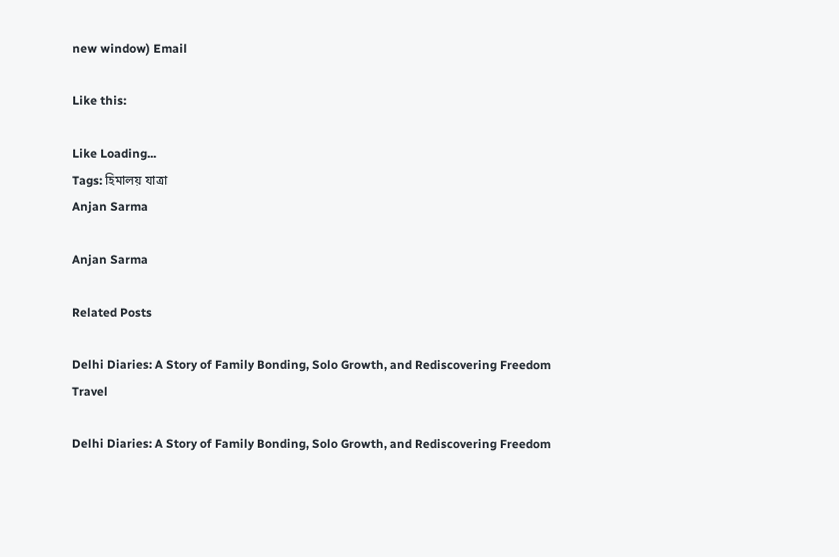new window) Email

Like this:

Like Loading...
Tags: হিমালয় যাত্ৰা
Anjan Sarma

Anjan Sarma

Related Posts

Delhi Diaries: A Story of Family Bonding, Solo Growth, and Rediscovering Freedom
Travel

Delhi Diaries: A Story of Family Bonding, Solo Growth, and Rediscovering Freedom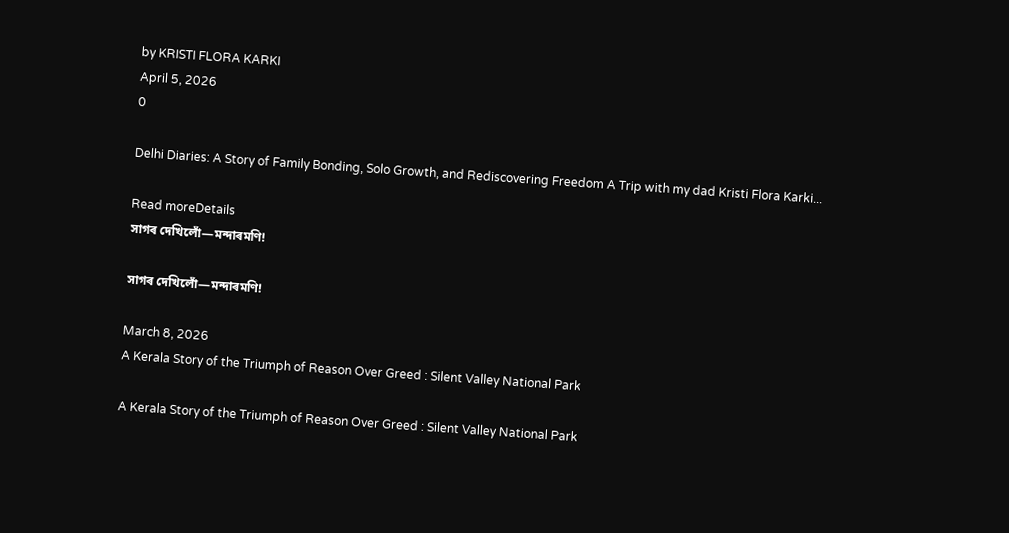by KRISTI FLORA KARKI
April 5, 2026
0

Delhi Diaries: A Story of Family Bonding, Solo Growth, and Rediscovering Freedom A Trip with my dad Kristi Flora Karki...

Read moreDetails
সাগৰ দেখিলোঁ—মন্দাৰমণি!

সাগৰ দেখিলোঁ—মন্দাৰমণি!

March 8, 2026
A Kerala Story of the Triumph of Reason Over Greed : Silent Valley National Park

A Kerala Story of the Triumph of Reason Over Greed : Silent Valley National Park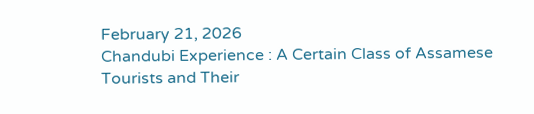February 21, 2026
Chandubi Experience : A Certain Class of Assamese Tourists and Their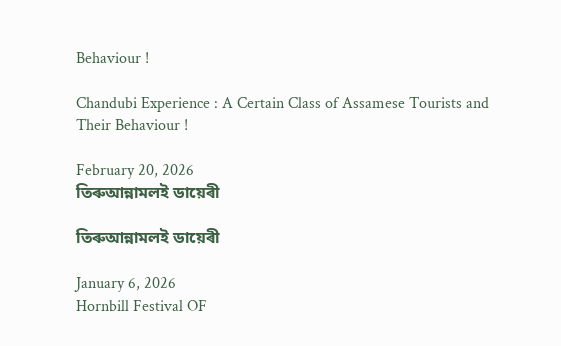Behaviour !

Chandubi Experience : A Certain Class of Assamese Tourists and Their Behaviour !

February 20, 2026
তিৰুআন্নামলই ডায়েৰী

তিৰুআন্নামলই ডায়েৰী

January 6, 2026
Hornbill Festival OF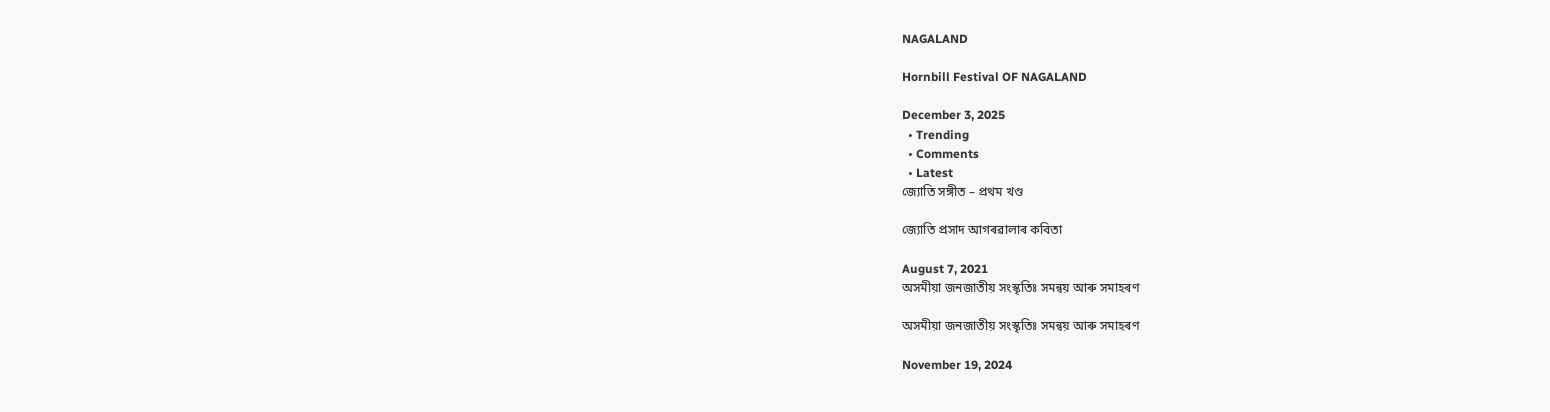NAGALAND

Hornbill Festival OF NAGALAND

December 3, 2025
  • Trending
  • Comments
  • Latest
জ্যোতি সঙ্গীত – প্ৰথম খণ্ড

জ্যোতি প্ৰসাদ আগৰৱালাৰ কবিতা

August 7, 2021
অসমীয়া জনজাতীয় সংস্কৃতিঃ সমন্বয় আৰু সমাহৰণ

অসমীয়া জনজাতীয় সংস্কৃতিঃ সমন্বয় আৰু সমাহৰণ

November 19, 2024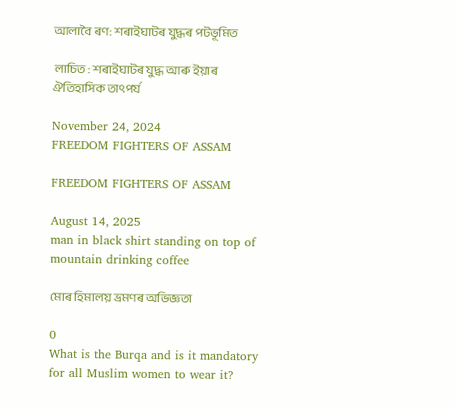আলাবৈ ৰণ: শৰাইঘাটৰ যুদ্ধৰ পটভূমিত

 লাচিত : শৰাইঘাটৰ যুদ্ধ আৰু ইয়াৰ ঐতিহাসিক তাৎপৰ্য

November 24, 2024
FREEDOM FIGHTERS OF ASSAM

FREEDOM FIGHTERS OF ASSAM

August 14, 2025
man in black shirt standing on top of mountain drinking coffee

মোৰ হিমালয় ভ্ৰমণৰ অভিজ্ঞতা

0
What is the Burqa and is it mandatory for all Muslim women to wear it?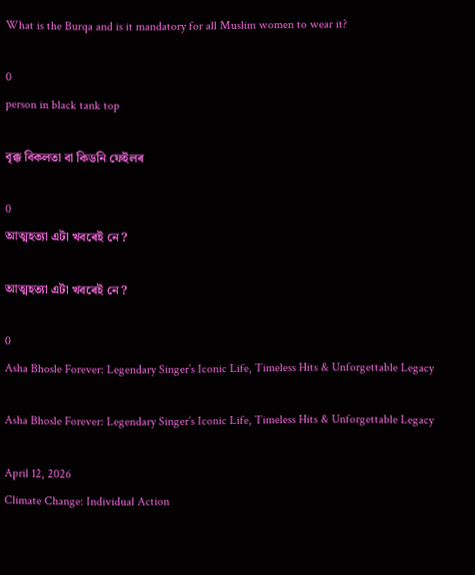What is the Burqa and is it mandatory for all Muslim women to wear it?

0
person in black tank top

বৃক্ক বিকলতা বা কিডনি ফেইলৰ

0
আত্মহত্যা এটা খবৰেই নে ?

আত্মহত্যা এটা খবৰেই নে ?

0
Asha Bhosle Forever: Legendary Singer’s Iconic Life, Timeless Hits & Unforgettable Legacy

Asha Bhosle Forever: Legendary Singer’s Iconic Life, Timeless Hits & Unforgettable Legacy

April 12, 2026
Climate Change: Individual Action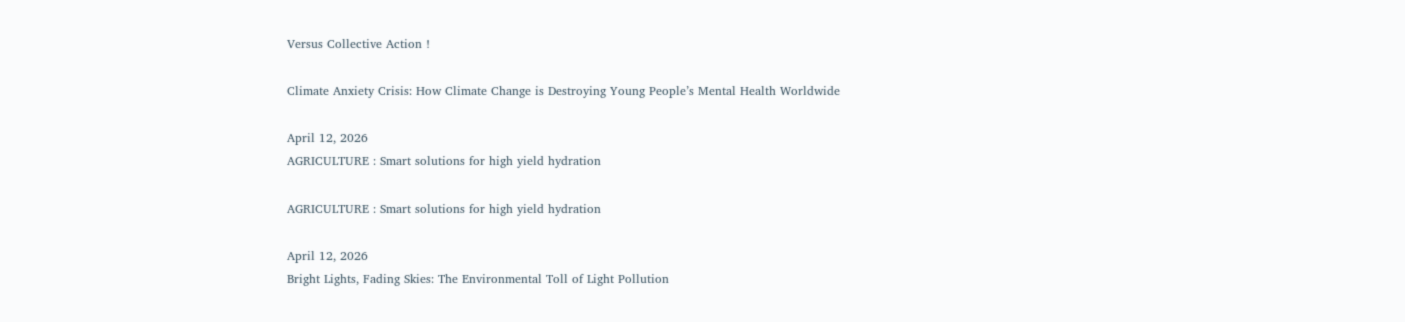Versus Collective Action !

Climate Anxiety Crisis: How Climate Change is Destroying Young People’s Mental Health Worldwide

April 12, 2026
AGRICULTURE : Smart solutions for high yield hydration

AGRICULTURE : Smart solutions for high yield hydration

April 12, 2026
Bright Lights, Fading Skies: The Environmental Toll of Light Pollution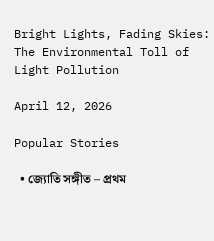Bright Lights, Fading Skies: The Environmental Toll of Light Pollution

April 12, 2026

Popular Stories

  • জ্যোতি সঙ্গীত – প্ৰথম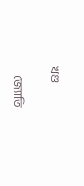খণ্ড

    জ্যোতি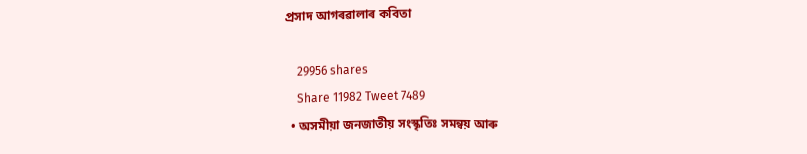প্ৰসাদ আগৰৱালাৰ কবিতা

    29956 shares
    Share 11982 Tweet 7489
  • অসমীয়া জনজাতীয় সংস্কৃতিঃ সমন্বয় আৰু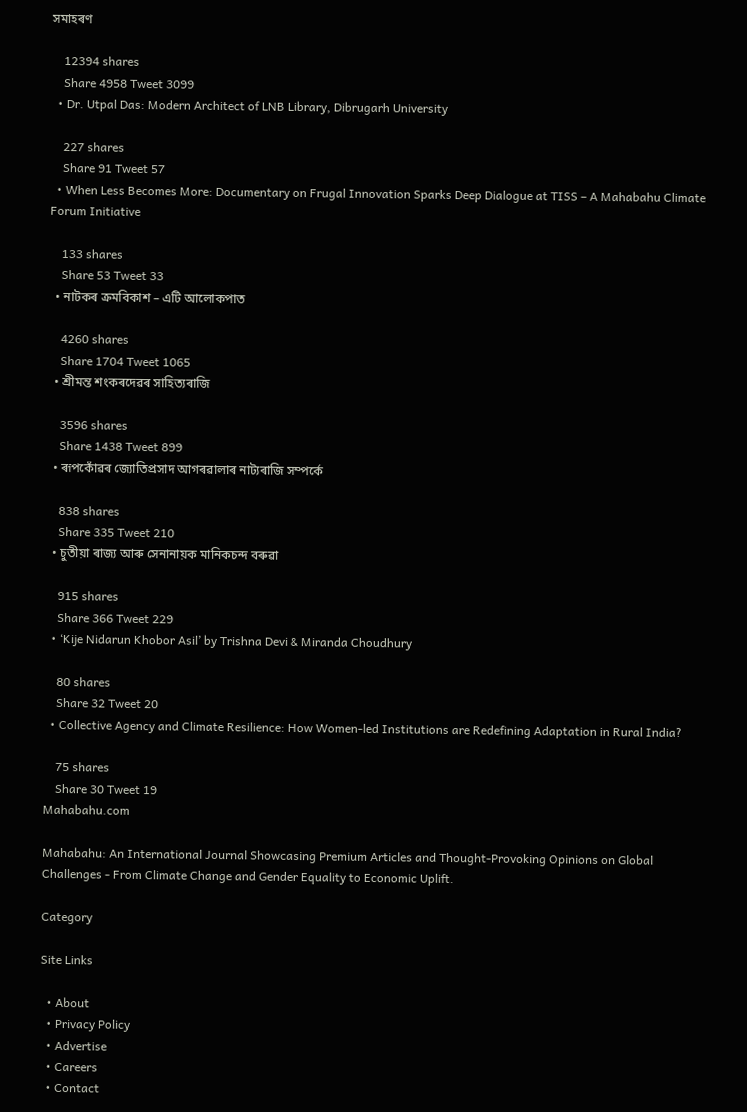সমাহৰণ

    12394 shares
    Share 4958 Tweet 3099
  • Dr. Utpal Das: Modern Architect of LNB Library, Dibrugarh University

    227 shares
    Share 91 Tweet 57
  • When Less Becomes More: Documentary on Frugal Innovation Sparks Deep Dialogue at TISS – A Mahabahu Climate Forum Initiative

    133 shares
    Share 53 Tweet 33
  • নাটকৰ ক্ৰমবিকাশ – এটি আলোকপাত

    4260 shares
    Share 1704 Tweet 1065
  • শ্ৰীমন্ত শংকৰদেৱৰ সাহিত্যৰাজি

    3596 shares
    Share 1438 Tweet 899
  • ৰূপকোঁৱৰ জ্যোতিপ্ৰসাদ আগৰৱালাৰ নাট্যৰাজি সম্পৰ্কে

    838 shares
    Share 335 Tweet 210
  • চুতীয়া ৰাজ্য আৰু সেনানায়ক মানিকচন্দ বৰুৱা

    915 shares
    Share 366 Tweet 229
  • ‘Kije Nidarun Khobor Asil’ by Trishna Devi & Miranda Choudhury

    80 shares
    Share 32 Tweet 20
  • Collective Agency and Climate Resilience: How Women-led Institutions are Redefining Adaptation in Rural India?

    75 shares
    Share 30 Tweet 19
Mahabahu.com

Mahabahu: An International Journal Showcasing Premium Articles and Thought-Provoking Opinions on Global Challenges - From Climate Change and Gender Equality to Economic Uplift.

Category

Site Links

  • About
  • Privacy Policy
  • Advertise
  • Careers
  • Contact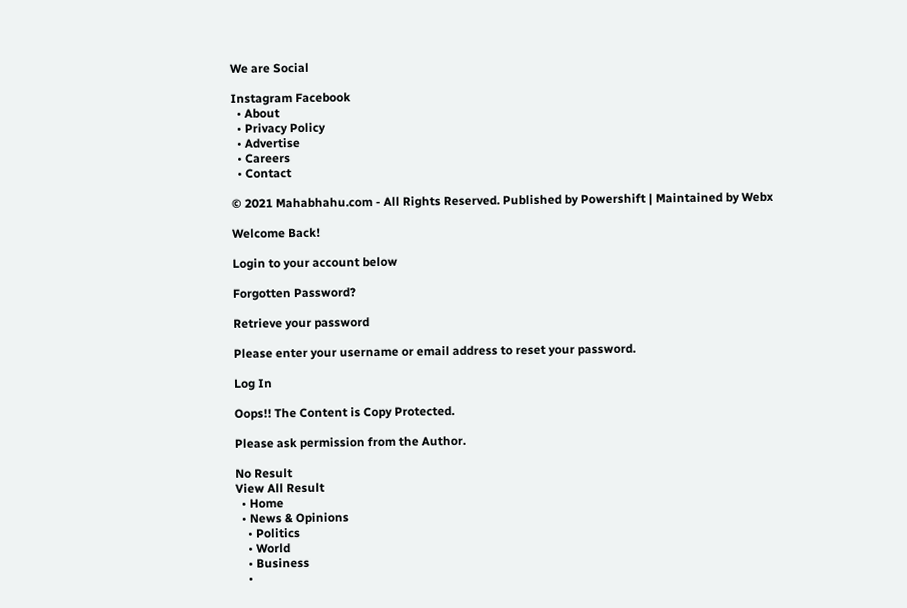We are Social

Instagram Facebook
  • About
  • Privacy Policy
  • Advertise
  • Careers
  • Contact

© 2021 Mahabhahu.com - All Rights Reserved. Published by Powershift | Maintained by Webx

Welcome Back!

Login to your account below

Forgotten Password?

Retrieve your password

Please enter your username or email address to reset your password.

Log In

Oops!! The Content is Copy Protected.

Please ask permission from the Author.

No Result
View All Result
  • Home
  • News & Opinions
    • Politics
    • World
    • Business
    •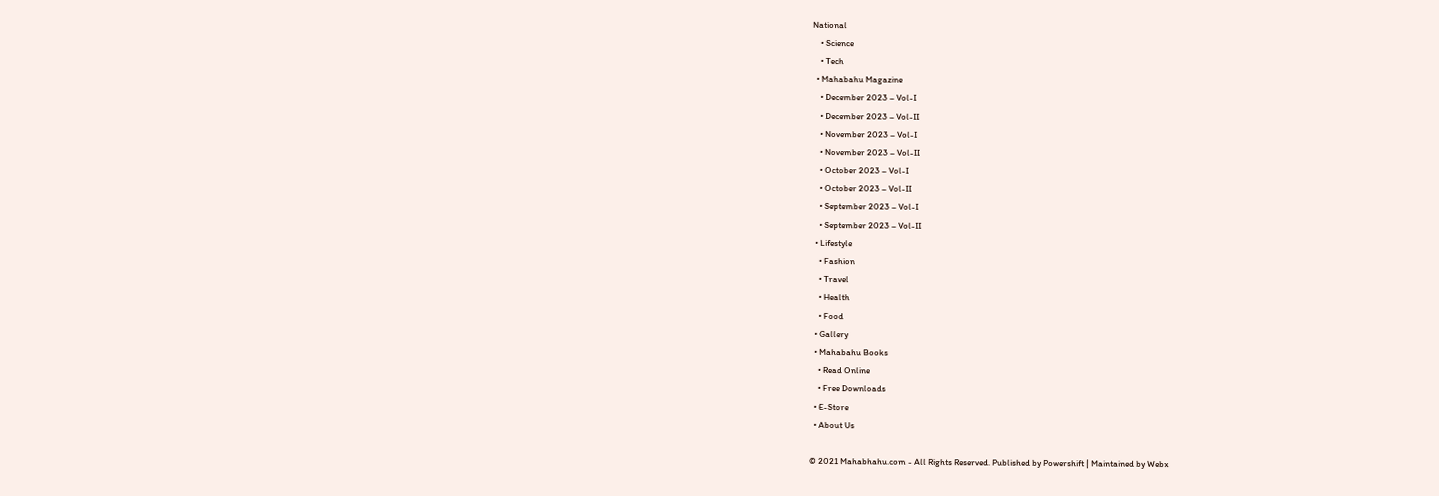National
    • Science
    • Tech
  • Mahabahu Magazine
    • December 2023 – Vol-I
    • December 2023 – Vol-II
    • November 2023 – Vol-I
    • November 2023 – Vol-II
    • October 2023 – Vol-I
    • October 2023 – Vol-II
    • September 2023 – Vol-I
    • September 2023 – Vol-II
  • Lifestyle
    • Fashion
    • Travel
    • Health
    • Food
  • Gallery
  • Mahabahu Books
    • Read Online
    • Free Downloads
  • E-Store
  • About Us

© 2021 Mahabhahu.com - All Rights Reserved. Published by Powershift | Maintained by Webx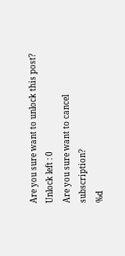Are you sure want to unlock this post?
Unlock left : 0
Are you sure want to cancel subscription?
%d